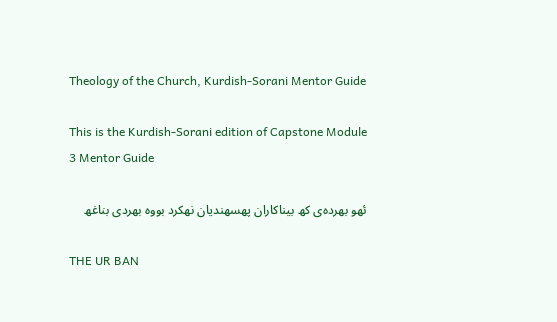Theology of the Church, Kurdish-Sorani Mentor Guide

This is the Kurdish-Sorani edition of Capstone Module 3 Mentor Guide

ئھو بھردەی کھ بیناکاران پھسھندیان نھکرد بووە بھردی بناغھ

THE UR BAN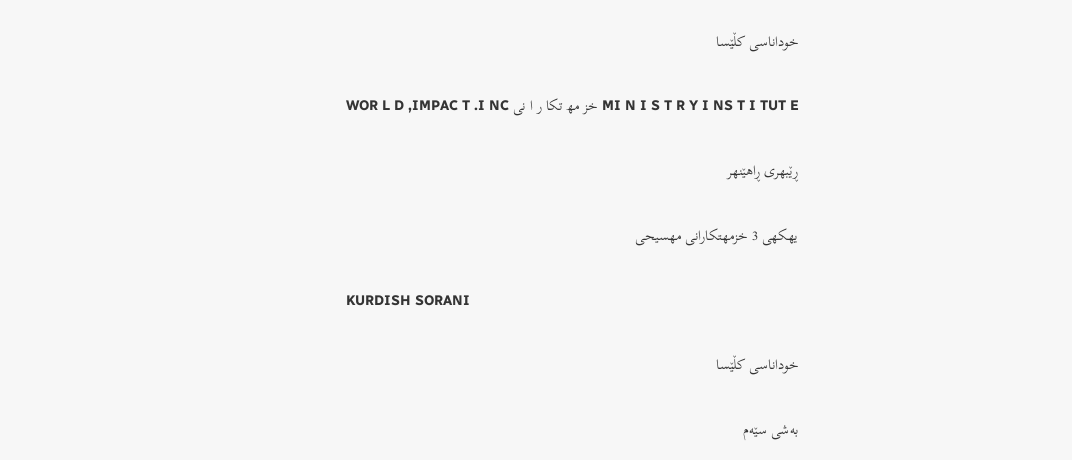خوداناسی کڵێسا

MI N I S T R Y I NS T I TUT E خز مھ تکا ر ا نی WOR L D ,IMPAC T .I NC

ڕێبھری ڕاھێنھر

یھکھی 3 خزمھتکارانی مھسیحی

KURDISH SORANI

خوداناسی کڵێسا

بەشی سێەم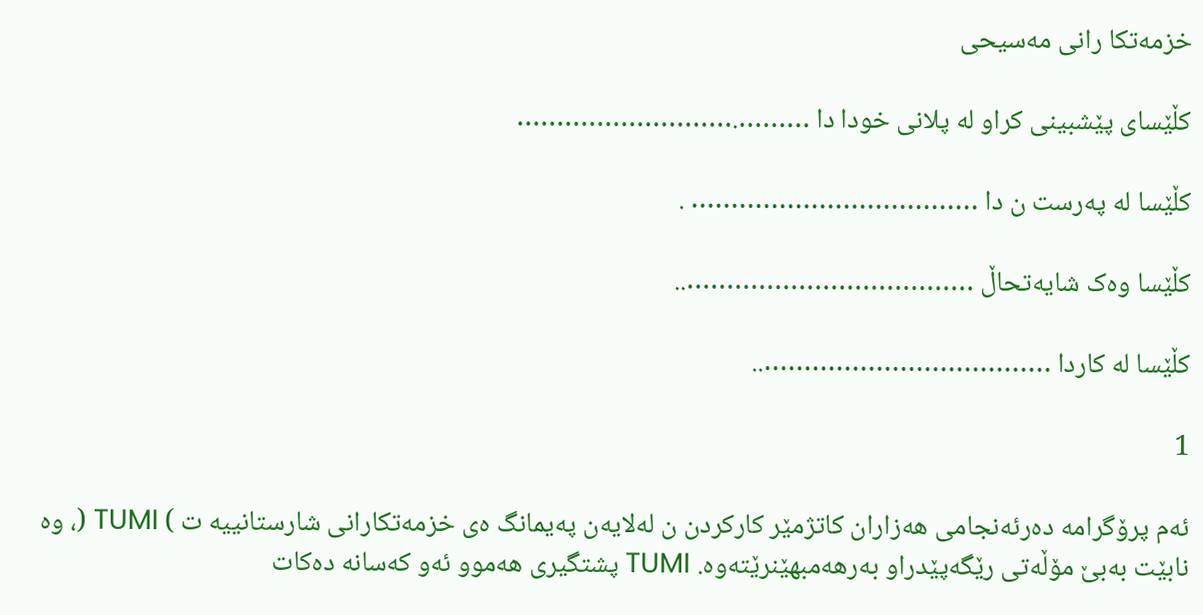خزمەتکا رانی مەسیحی

کڵێسای پێشبینی کراو لە پلانی خودا دا ……….………………………

کڵێسا لە پەرست ن دا ……………………………… .

کڵێسا وەک شایەتحاڵ ………………………………..

کڵێسا لە کاردا ………………………………..

1

ئەم پرۆگرامە دەرئەنجامی هەزاران کاتژمێر کارکردن ن لەلایەن پەیمانگ ەی خزمەتکارانی شارستانییە ت ) TUMI (، وە نابێت بەبێ مۆڵەتی رێگەپێدراو بەرهەمبهێنرێتەوە. TUMI پشتگیری هەموو ئەو کەسانە دەکات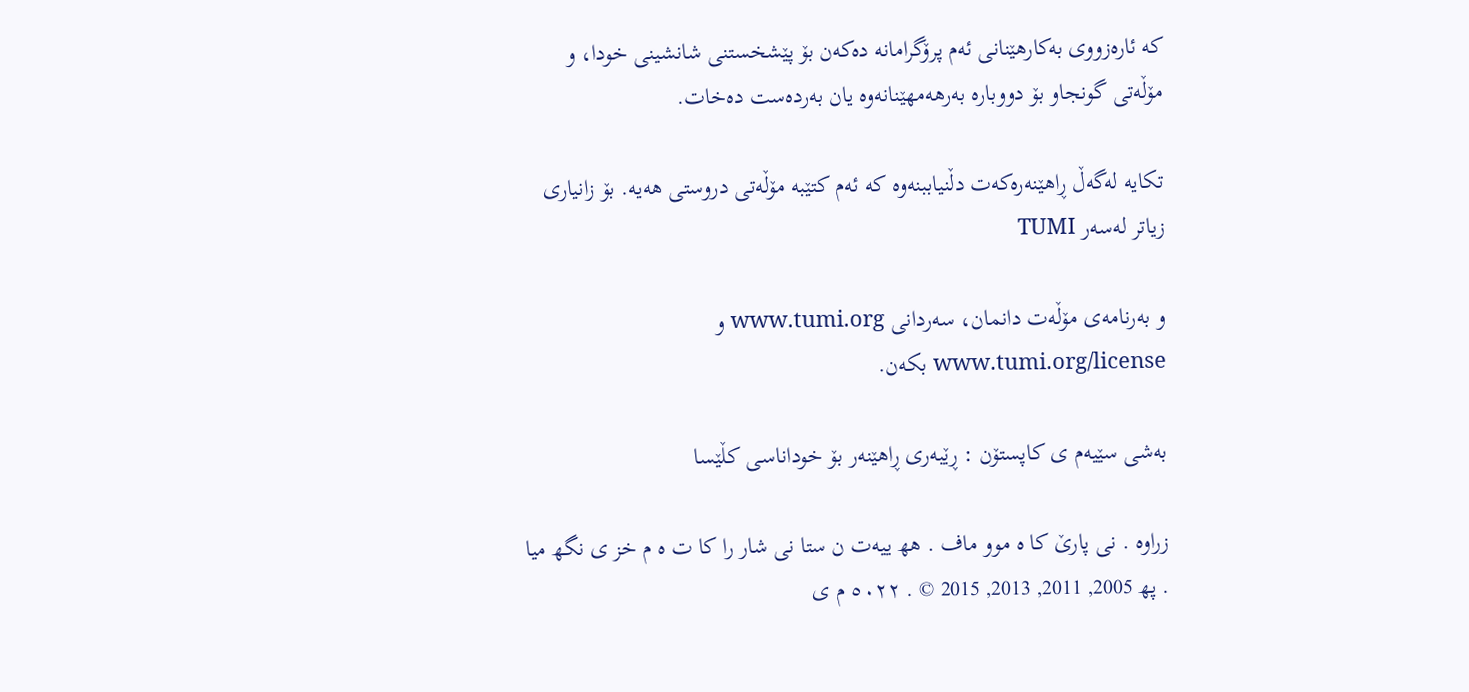کە ئارەزووی بەکارهێنانی ئەم پرۆگرامانە دەکەن بۆ پێشخستنی شانشینی خودا، و مۆڵەتی گونجاو بۆ دووبارە بەرهەمهێنانەوە یان بەردەست دەخات.

تکایە لەگەڵ ڕاهێنەرەکەت دڵنیاببنەوە کە ئەم کتێبە مۆڵەتی دروستی هەیە. بۆ زانیاری زیاتر لەسەر TUMI

و بەرنامەی مۆڵەت دانمان، سەردانی www.tumi.org و www.tumi.org/license بکەن.

بەشی سێیەم ی كاپستۆن : ڕێبەری ڕاهێنەر بۆ خوداناسی کڵێسا

زراوە . نی پارێ کا ە موو ماف . ھھ ییەت ن ستا نی شار را کا ت ە م خز ی نگھ میا . پھ 2005, 2011, 2013, 2015 © . ٥٠٢٢ م ی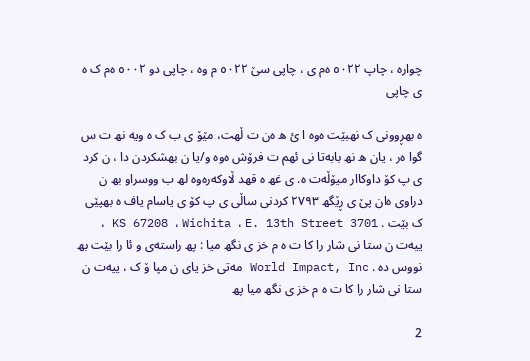چوارە ، چاپ ٥٠٢٢ ەم ی ، چاپی سێ ٥٠٢٢ م وە ، چاپی دو ٥٠٠٢ ەم ک ە ی چاپی

ە بھڕوونی ک نھبێت ەوە ا ئ ه ەن ت ڵھت، مێۆ ی ب ک ە ویە نھ ت س گوا ەر ، یان ه نھ بابەتا نی ئھم ت فرۆش ەوە و/یا ن بھشکردن دا ، ن کرد ی پ کۆ داوکاار میۆڵەت ە. ی غھ ە قھد ڵاوکەرەوە لھ ب ووسراو بھ ن دراوی ەان پێ ی ڕێگھ ٢٧٩٣ کردنی ساڵی ی پ کۆ ی یاسام یاف ە بھپێی ک بێت . KS 67208 ، Wichita ، E. 13th Street 3701 ، ییەت ن ستا نی شار را کا ت ە م خز ی نگھ میا : پھ راستەی و ئا را بێت بھ نووس دە . World Impact, Inc مەتی خز یای ن مپا ۆ ک ، ییەت ن ستا نی شار را کا ت ە م خز ی نگھ میا پھ

2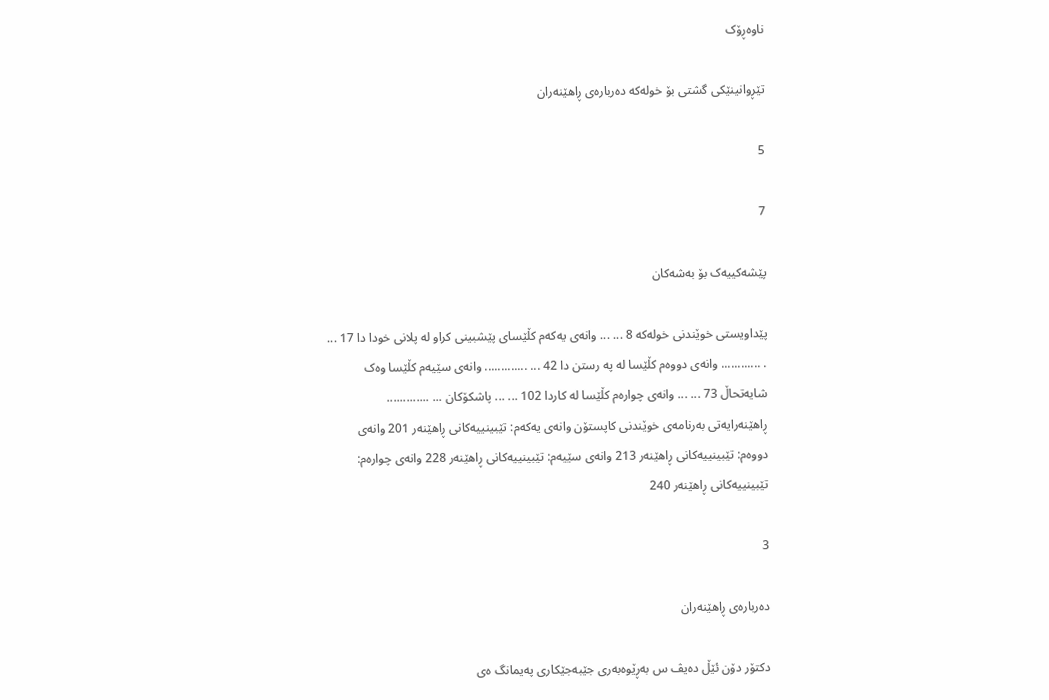ناوەڕۆک

تێڕوانینێکی گشتی بۆ خولەکە دەربارەی ڕاهێنەران

5

7

پێشەکییەک بۆ بەشەکان

پێداویستی خوێندنی خولەکە 8 ... ... وانەی یەکەم کڵێسای پێشبینی کراو لە پلانی خودا دا 17 ... . ............ وانەی دووەم کڵێسا لە پە رستن دا 42 ... ............. وانەی سێیەم کڵێسا وەک شایەتحاڵ 73 ... ... وانەی چوارەم کڵێسا لە کاردا 102 ... ... پاشکۆکان ... ............. ڕاهێنەرایەتی بەرنامەی خوێندنی کاپستۆن وانەی یەکەم: تێبینییەکانی ڕاهێنەر 201 وانەی دووەم: تێبینییەکانی ڕاهێنەر 213 وانەی سێیەم: تێبینییەکانی ڕاهێنەر 228 وانەی چوارەم: تێبینییەکانی ڕاهێنەر 240

3

دەربارەی ڕاهێنەران

دکتۆر دۆن ئێڵ دەیڤ س بەڕێوەبەری جێبەجێکاری پەیمانگ ەی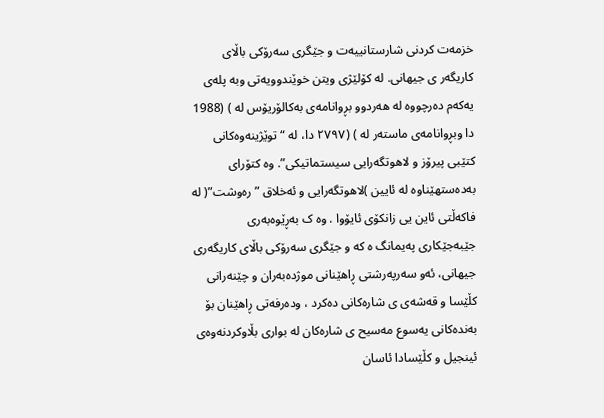خزمەت کردنی شارستانییەت و جێگری سەرۆکی باڵای کاریگەر ی جیهانی. لە کۆلێژی ویتن خوێندوویەتی وبە پلەی یەکەم دەرچووە لە هەردوو بڕوانامەی بەکالۆریۆس لە ) (1988 دا وبڕوانامەی ماستەر لە ) (٢٧٩٧ دا، لە “ توێژینەوەکانی کتێبی پیرۆز و لاهوتگەرایی سیستماتیکی”. وە کتۆرای بەدەستهێناوە لە ئایین )لاهوتگەرایی و ئەخلاق ” رەوشت”( لە فاکەڵتی ئاین یی زانکۆی ئایۆوا . وە ک بەڕێوەبەری جێبەجێکاری پەیمانگ ە کە و جێگری سەرۆکی باڵای کاریگەری جیهانی، ئەو سەرپەرشتی ڕاهێنانی موژدەبەران و چێنەرانی کڵێسا و قەشەی ی شارەکانی دەکرد ، ودەرفەتی ڕاهێنان بۆ بەندەکانی یەسوع مەسیح ی شارەکان لە بواری بڵاوکردنەوەی ئینجیل و کڵێسادا ئاسان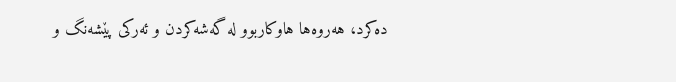دەکرد، هەروەها هاوکاربوو لە گەشەکردن و ئەرکی پێشەنگ و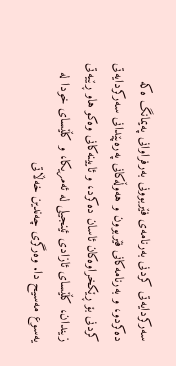سەرکردایەتی کردنی بەرنامەی فێربوونی بەرفراوانی پەیمانگ ەکە دەکردو، و بەرنامەکانی فێربوون و هەوڵەکانی پەرەپێدانی سەرکردایەتی کردنی بۆ ڕێکخراوەکان ئاسان دەکرد، و ئایینەکانی وەکو هاو ڕێیەتی زیندان، کڵێسای ئازادی ئینجیلی لە ئەمریکا، و کڵێسای خودا لە یەسوع مەسیح دا. وەرگری چەندین خەڵاتی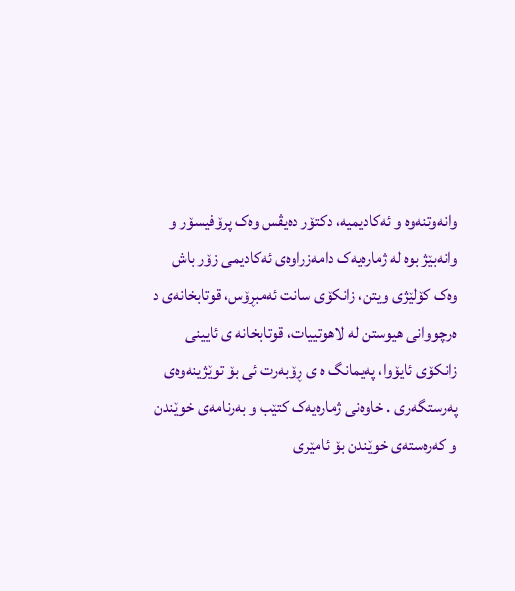وانەوتنەوە و ئەکادیمیە، دکتۆر دەیڤس وەک پرۆفیسۆر و وانەبێژ بوە لە ژمارەیەک دامەزراوەی ئەکادیمی زۆر باش وەک کۆلێژی ویتن، زانکۆی سانت ئەمبڕۆس، قوتابخانەی د ەرچووانی هیوستن لە لاهوتییات، قوتابخانە ی ئایینی زانکۆی ئایۆوا، پەیمانگ ە ی ڕۆبەرت ئی بۆ توێژینەوەی پەرستگەری . خاوەنی ژمارەیەک کتێب و بەرنامەی خوێندن و کەرەستەی خوێندن بۆ ئامێری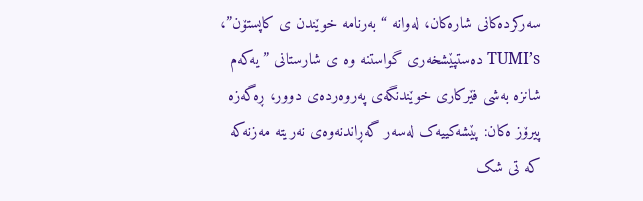سەرکردەکانی شارەکان، لەوانە “ بەرنامە خوێندن ی کاپستۆن”، TUMI’s دەستپێشخەری گواستنە وە ی شارستانی ” یەکەم شانزە بەشی فێرکاری خوێندنگەی پەروەردەی دوور، ڕەگەزە پیرۆز ەکان: پێشەکییەک لەسەر گەڕاندنەوەی نەریتە مەزنەکە کە تی شک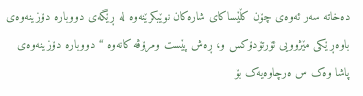دەخاتە سەر ئەوەی چۆن کڵێساکای شارەکان نوێبکرێنەوە لە ڕێگەی دووبارە دۆزینەوەی باوەڕ ێکی مێژوویی ئۆرتۆدۆکس و، ڕەش پێست ومرۆڤە کانەوە “ دووبارە دۆزینەوەی پاشا وەک س ەرچاوەیەک بۆ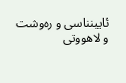ئایینناسی و رەوشت و لاهووتی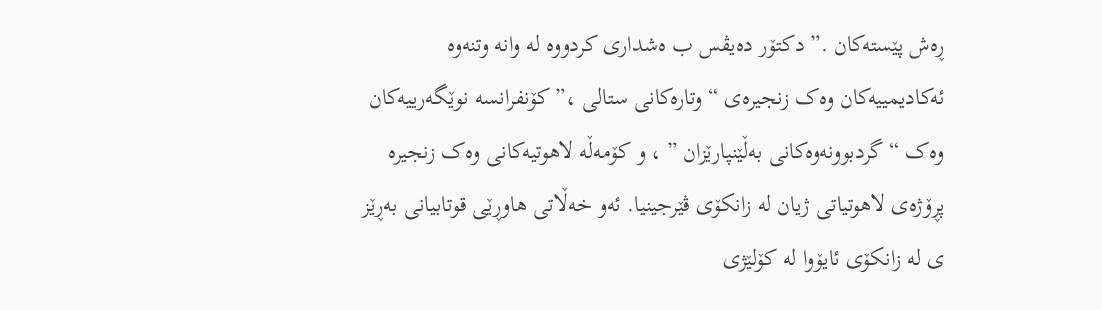ڕەش پێستەکان .” دکتۆر دەیڤس ب ەشداری کردووە لە وانە وتنەوە ئەکادیمییەکان وەک زنجیرەی “ وتارەکانی ستالی ،” کۆنفرانسە نوێگەرییەکان وەک “ گردبوونەوەکانی بەڵێنپارێزان ” ، و کۆمەڵە لاهوتیەکانی وەک زنجیرە پڕۆژەی لاهوتیاتی ژیان لە زانکۆی ڤێرجینیا. ئەو خەڵاتی هاوڕێی قوتابیانی بەڕێز ی لە زانکۆی ئایۆوا لە کۆلێژی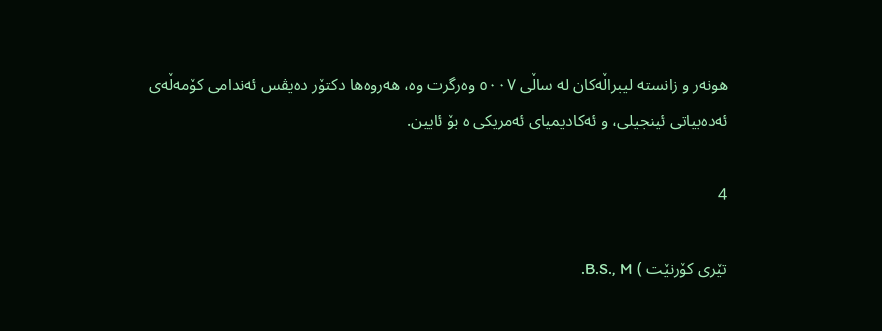هونەر و زانستە لیبراڵەکان لە ساڵی ٥٠٠٧ وەرگرت وە، هەروەها دکتۆر دەیڤس ئەندامی کۆمەڵەی ئەدەبیاتی ئینجیلی، و ئەکادیمیای ئەمریکی ە بۆ ئایین.

4

تێری کۆرنێت ) B.S., M.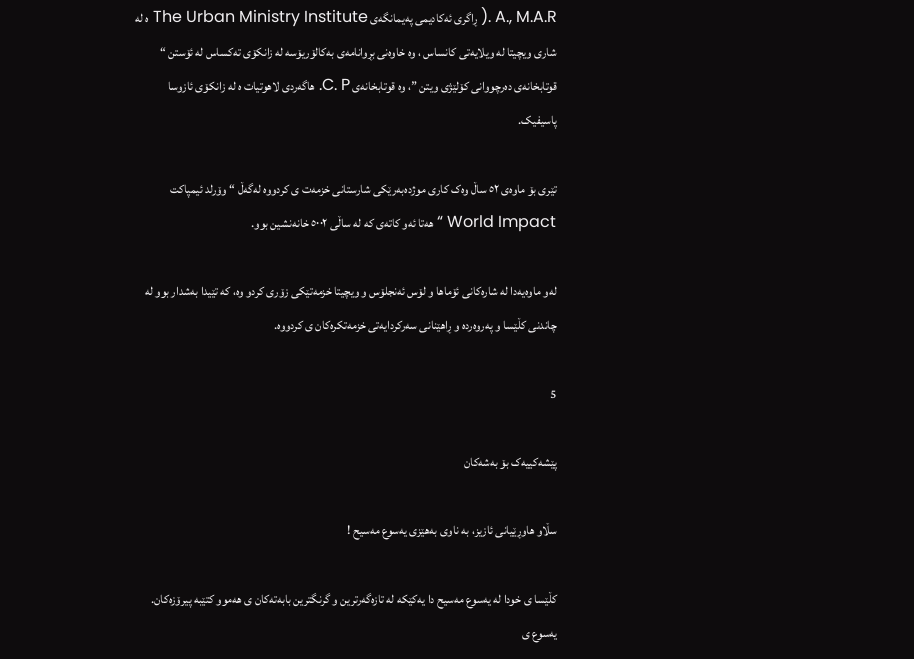A., M.A.R .( ڕاگری ئەکادیمی پەیمانگەی The Urban Ministry Institute ە لە شاری ویچیتا لە ویلایەتی کانساس ، وە خاوەنی بڕوانامەی بەکالۆریۆسە لە زانکۆی تەکساس لە ئۆستن “ قوتابخانەی دەرچووانی کۆلێژی ویتن ”، وە قوتابخانەی C. P. هاگەردی لاهوتیات ە لە زانکۆی ئازوسا پاسیفیک.

تێری بۆ ماوەی ٥٢ ساڵ وەک کاری موژدەبەرێکی شارستانی خزمەت ی کردووە لەگەڵ “ وۆرلد ئیمپاکت World Impact “ هەتا ئەو کاتەی کە لە ساڵی ٥٠٠٢ خانەنشین بوو.

لەو ماوەیەدا لە شارەکانی ئۆماها و لۆس ئەنجلۆس و ویچیتا خزمەتێکی زۆری کردو وە، کە تێیدا بەشدار بوو لە چاندنی کڵێسا و پەروەردە و ڕاهێنانی سەرکردایەتی خزمەتکرەکان ی کردووە.

5

پێشەکییەک بۆ بەشەکان

سڵاو هاوڕێیانی ئازیز، بە ناوی بەهێزی یەسوع مەسیح !

کڵێسا ی خودا لە یەسوع مەسیح دا یەکێکە لە تازەگەرترین و گرنگترین بابەتەکان ی هەموو کتێبە پیرۆزەکان. یەسوع ی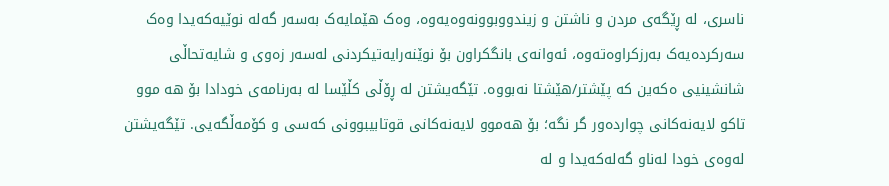ناسری، لە ڕێگەی مردن و ناشتن و زیندووبوونەوەیەوە، وەک هێمایەک بەسەر گەلە نوێیەکەیدا وەک سەرکردەیەک بەرزکراوەتەوە، ئەوانەی بانگکراون بۆ نوێنەرایەتیکردنی لەسەر زەوی و شایەتحاڵی شانشینیی ەکەین کە پێشتر/هێشتا نەبووە. تێگەیشتن لە ڕۆڵی کڵێسا لە بەرنامەی خودادا بۆ هە موو تاکو لایەنەکانی چواردەور گر نگە؛ بۆ هەموو لایەنەکانی قوتابیبوونی کەسی و کۆمەڵگەیی. تێگەیشتن لەوەی خودا لەناو گەلەکەیدا و لە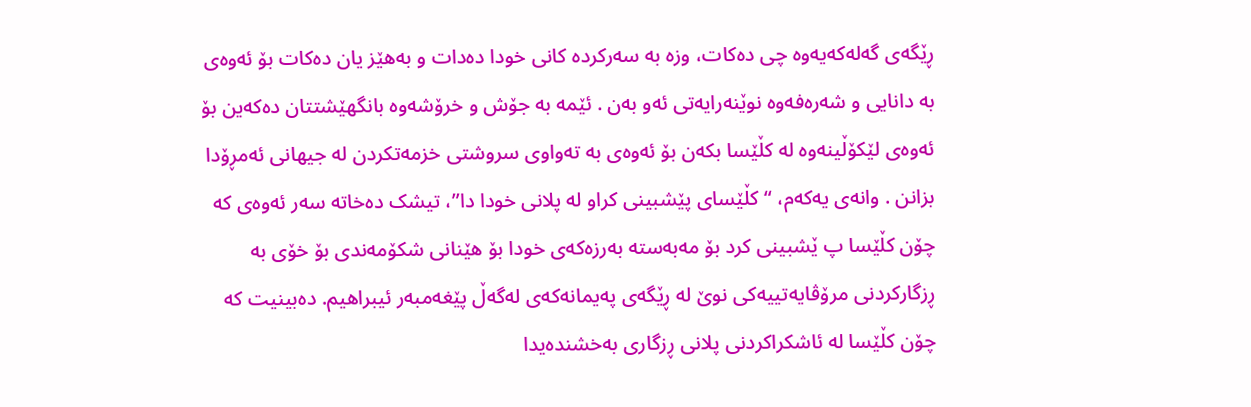ڕێگەی گەلەکەیەوە چی دەکات، وزە بە سەرکردە کانی خودا دەدات و بەهێز یان دەکات بۆ ئەوەی بە دانایی و شەرەفەوە نوێنەرایەتی ئەو بەن . ئێمە بە جۆش و خرۆشەوە بانگهێشتتان دەکەین بۆ ئەوەی لێکۆڵینەوە لە کڵێسا بکەن بۆ ئەوەی بە تەواوی سروشتی خزمەتکردن لە جیهانی ئەمڕۆدا بزانن . وانەی یەکەم، “ کڵێسای پێشبینی کراو لە پلانی خودا دا”، تیشک دەخاتە سەر ئەوەی کە چۆن کڵێسا پ ێشبینی کرد بۆ مەبەستە بەرزەکەی خودا بۆ هێنانی شکۆمەندی بۆ خۆی بە ڕزگارکردنی مرۆڤایەتییەکی نوێ لە ڕێگەی پەیمانەکەی لەگەڵ پێغەمبەر ئیبراهیم. دەبینیت کە چۆن کڵێسا لە ئاشکراکردنی پلانی ڕزگاری بەخشندەیدا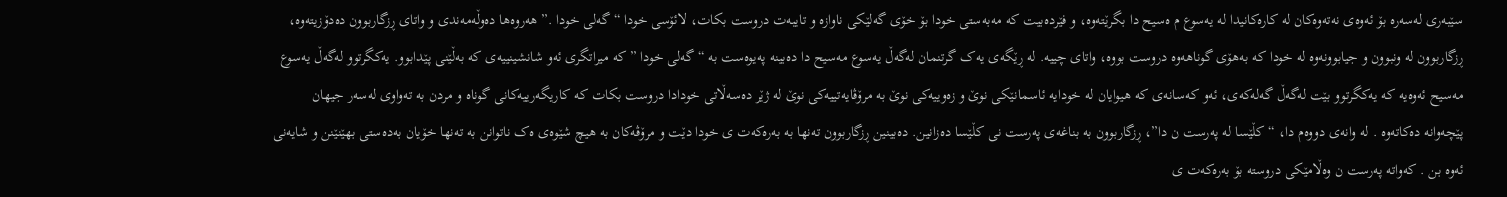سێبەری لەسەرە بۆ ئەوەی نەتەوەکان لە کارەکانیدا لە یەسوع م ەسیح دا بگرێتەوە، و فێردەبیت کە مەبەستی خودا بۆ خۆی گەلێکی ناوازە و تایبەت دروست بکات، لائۆسی خودا “ گەلی خودا .” هەروەها دەوڵەمەندی و واتای ڕزگاربوون دەدۆزیتەوە، ڕزگاربوون لە ونبوون و جیابوونەوە لە خودا کە بەهۆی گوناهەوە دروست بووە، واتای چییە. لە ڕێگەی یەک گرتنمان لەگەڵ یەسوع مەسیح دا دەبینە پەیوەست بە “ گەلی خودا ” کە میراتگری ئەو شانشینییەی کە بەڵێنی پێدابوو. یەکگرتوو لەگەڵ یەسوع مەسیح ئەوەیە کە یەکگرتوو بێت لەگەڵ گەلەکەی، ئەو کەسانەی کە هیوایان لە خودایە ئاسمانێکی نوێ و زەوییەکی نوێ بە مرۆڤایەتییەکی نوێ لە ژێر دەسەڵاتی خودادا دروست بکات کە کاریگەرییەکانی گوناه و مردن بە تەواوی لەسەر جیهان پێچەوانە دەکاتەوە . لە وانەی دووەم دا، “ کڵێسا لە پەرست ن دا”، ڕزگاربوون بە بناغەی پەرست نی کڵێسا دەزانین. دەبینین ڕزگاربوون تەنها بە بەرەکەت ی خودا دێت و مرۆڤەکان بە هیچ شێوەی ەک ناتوانن بە تەنها خۆیان بەدەستی بهێنێنن و شایەنی ئەوە بن . کەواتە پەرست ن وەڵامێکی دروستە بۆ بەرەکەت ی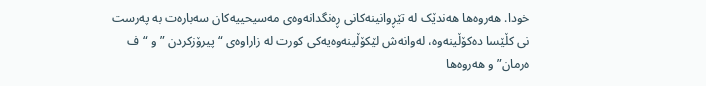خودا. هەروەها هەندێک لە تێڕوانینەکانی ڕەنگدانەوەی مەسیحییەکان سەبارەت بە پەرست نی کڵێسا دەکۆڵینەوە، لەوانەش لێکۆڵینەوەیەکی کورت لە زاراوەی “ پیرۆزکردن ” و “ف ەرمان” و هەروەها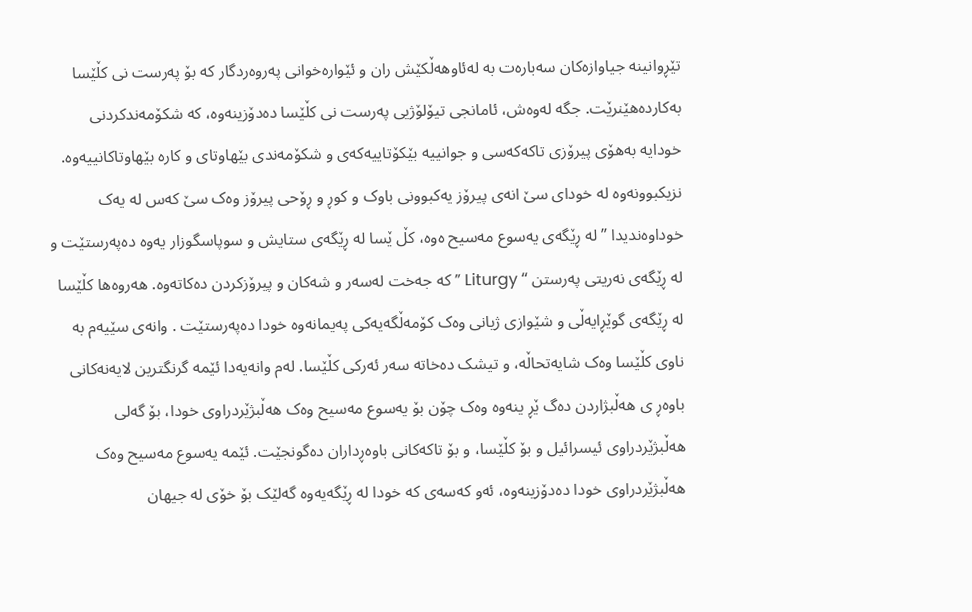تێڕوانینە جیاوازەکان سەبارەت بە لەئاوهەڵکێش ران و ئێوارەخوانی پەروەردگار کە بۆ پەرست نی کڵێسا بەکاردەهێنرێت. جگە لەوەش، ئامانجی تیۆلۆژیی پەرست نی کڵێسا دەدۆزینەوە، کە شکۆمەندکردنی خودایە بەهۆی پیرۆزی تاکەکەسی و جوانییە بێکۆتاییەکەی و شکۆمەندی بێهاوتای و کارە بێهاوتاکانییەوە. نزیکبوونەوە لە خودای سێ انەی پیرۆز یەکبوونی باوک و کوڕ و ڕۆحی پیرۆز وەک سێ کەس لە یەک خوداوەندیدا ” لە ڕێگەی یەسوع مەسیح ەوە، کڵ ێسا لە ڕێگەی ستایش و سوپاسگوزار یەوە دەپەرستێت و لە ڕێگەی نەریتی پەرستن “ Liturgy ” کە جەخت لەسەر و شەکان و پیرۆزکردن دەکاتەوە. هەروەها کڵێسا لە ڕێگەی گوێڕایەڵی و شێوازی ژیانی وەک کۆمەڵگەیەکی پەیمانەوە خودا دەپەرستێت . وانەی سێیەم بە ناوی کڵێسا وەک شایەتحاڵە، و تیشک دەخاتە سەر ئەرکی کڵێسا. لەم وانەیەدا ئێمە گرنگترین لایەنەکانی باوەڕ ی هەڵبژاردن دەگ ێڕ ینەوە وەک چۆن بۆ یەسوع مەسیح وەک هەڵبژێردراوی خودا، بۆ گەلی هەڵبژێردراوی ئیسرائیل و بۆ کڵێسا، و بۆ تاکەکانی باوەڕداران دەگونجێت. ئێمە یەسوع مەسیح وەک هەڵبژێردراوی خودا دەدۆزینەوە، ئەو کەسەی کە خودا لە ڕێگەیەوە گەلێک بۆ خۆی لە جیهان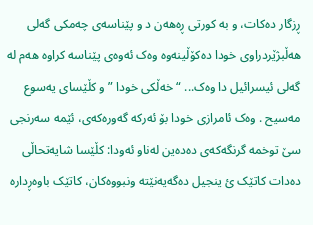ڕزگار دەکات، و بە کورتی ڕەهەن د و پێناسەی چەمکی گەلی هەڵبژێردراوی خودا دەکۆڵینەوە وەک ئەوەی پێناسە کراوە هەم لە گەلی ئیسرائیل دا وەک... “ خەڵکی خودا ” و کڵێسای یەسوع مەسیح . وەک ئامرازی خودا بۆ ئەرکە گەورەکەی، ئێمە سەرنجی سێ توخمە گرنگەکەی دەدەین لەناو ئەودا: کڵێسا شایەتحاڵی دەدات کاتێک ئ ینجیل دەگەیەنێتە ونبووەکان، کاتێک باوەڕدارە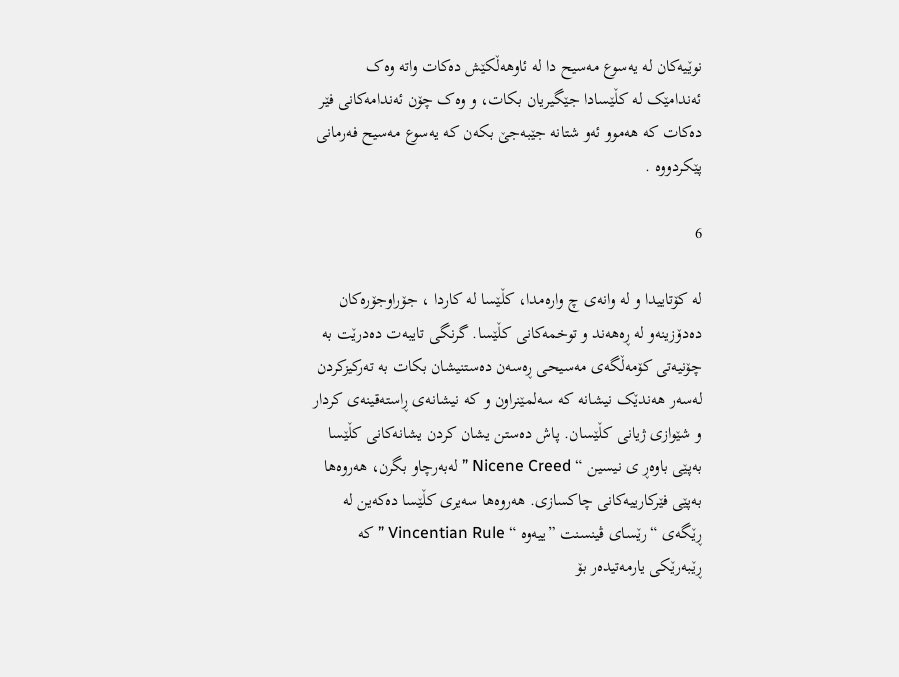نوێیەکان لە یەسوع مەسیح دا لە ئاوهەڵکێش دەکات واتە وەک ئەندامێک لە کڵێسادا جێگیریان بکات، و وەک چۆن ئەندامەکانی فێر دەکات کە هەموو ئەو شتانە جێبەجێ بکەن کە یەسوع مەسیح فەرمانی پێکردووە .

6

لە کۆتاییدا و لە وانەی چ وارەمدا، کڵێسا لە کاردا ، جۆراوجۆرەکان دەدۆزینەو لە ڕەهەند و توخمەکانی کڵێسا. گرنگی تایبەت دەدرێت بە چۆنیەتی کۆمەڵگەی مەسیحی ڕەسەن دەستنیشان بکات بە تەرکیزکردن لەسەر هەندێک نیشانە کە سەلمێنراون و کە نیشانەی ڕاستەقینەی کردار و شێوازی ژیانی کڵێسان. پاش دەستن یشان کردن یشانەکانی کڵێسا بەپێی باوەڕ ی نیسین “ Nicene Creed ” لەبەرچاو بگرن، هەروەها بەپێی فێرکارییەکانی چاکسازی. هەروەها سەیری کڵێسا دەکەین لە ڕێگەی “رێسای ڤینسنت ”ییەوە “ Vincentian Rule ” کە ڕێبەرێکی یارمەتیدەر بۆ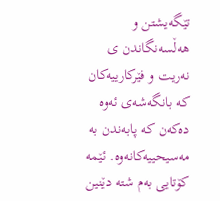تێگەیشتن و هەڵسەنگاندن ی نەریت و فێرکارییەکان کە بانگەشەی ئەوە دەکەن کە پابەندن بە مەسیحییەکانەوە. ئێمە کۆتایی بەم شتە دێنین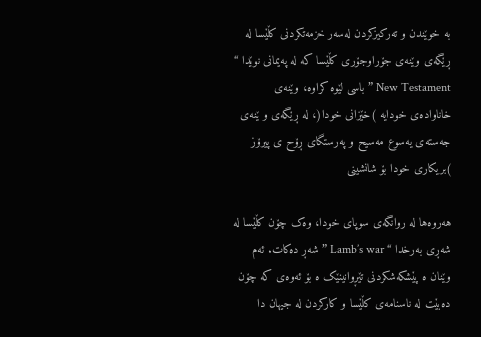بە خوێندن و تەرکیزکردن لەسەر خزمەتکردنی کڵێسا لە ڕێگەی وێنەی جۆراوجۆری کڵێسا کە لە پەیمانی نوێدا “ New Testament ” باسی لێوە کراوە، وێنەی خاناوادەی خودایە )خێزانی خودا(، لە ڕێگەی و ێنەی جەستەی یەسوع مەسیح و پەرستگای ڕۆح ی پیرۆز )بریکاری خودا بۆ شانشینی

هەروەها لە روانگەی سوپای خودا، وەک چۆن کڵێسا لە شەڕی بەرخدا “ Lamb’s war ” شەڕ دەکات. ئەم وێنان ە پێشکەشکردنی تێڕوانینێک ە بۆ ئەوەی کە چۆن دەبێت لە ناسنامەی کڵێسا و کارکردن لە جیهان دا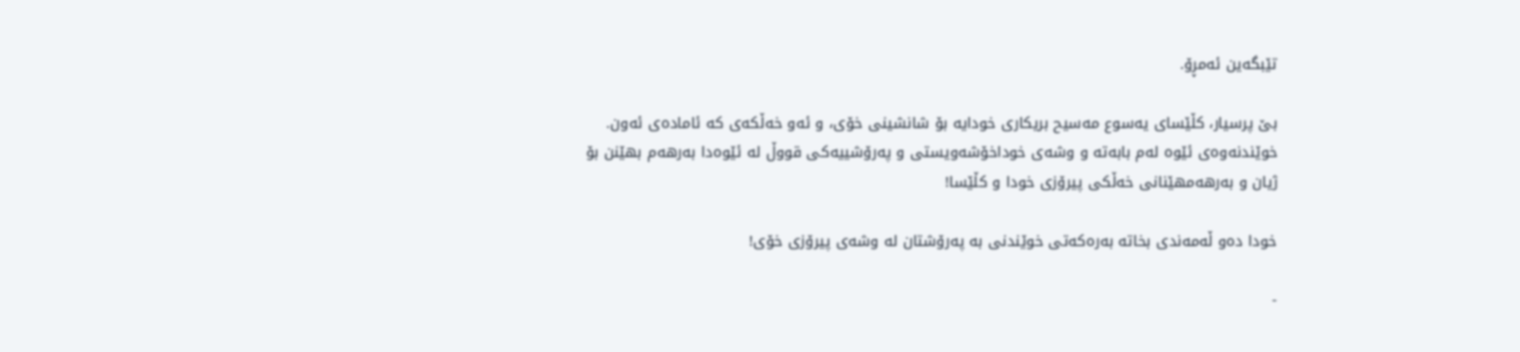تێبگەین ئەمڕۆ.

بێ پرسیار، کڵێسای یەسوع مەسیح بریکاری خودایە بۆ شانشینی خۆی، و ئەو خەڵکەی کە ئامادەی ئەون. خوێندنەوەی ئێوە لەم بابەتە و وشەی خوداخۆشەویستی و پەرۆشییەکی قووڵ لە ئێوەدا بەرهەم بهێنن بۆ ژیان و بەرهەمهێنانی خەڵکی پیرۆزی خودا و کڵێسا!

خودا دەو ڵەمەندی بخاتە بەرەکەتی خوێندنی بە پەرۆشتان لە وشەی پیرۆزی خۆی!

-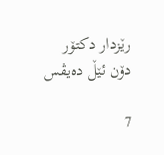رێزدار دکتۆر دۆن ئێڵ دەیڤس

7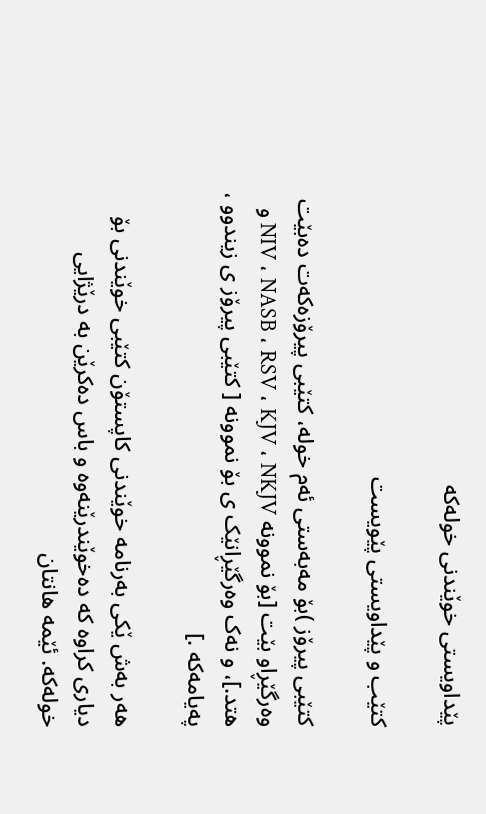پێداویستی خوێندنی خولەکە

کتێب و پێداویستی پێویست

کتێبی پیرۆز )بۆ مەبەستی ئەم خولە، کتێبی پیرۆزەکەت دەبێت وەرگێڕاو بێت [بۆ نموونە NIV ، NASB ، RSV ، KJV ، NKJV و هتد.]، و نەک وەرگێڕانێک ی بۆ نموونە [ کتێبی پیرۆز ی زیندوو ، پەیامەکە .]

هەر بەش ێکی بەرنامە خوێندنی کاپستۆن کتێبی خوێندنی بۆ دیاری کراوە کە دەخوێندرێنەوە و باس دەکرێن بە درێژایی خولەکە. ئێمە هانتان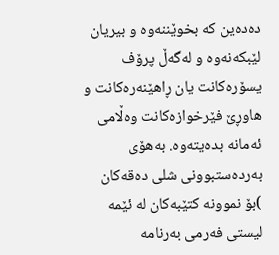دەدەین کە بخوێننەوە و بیریان لێبکەنەوە و لەگەڵ پرۆف یسۆرەکانت یان ڕاهێنەرەکانت و هاوڕێ فێرخوازەکانت وەڵامی ئەمانە بدەیتەوە. بەهۆی بەردەستبوونی شلی دەقەکان )بۆ نموونە کتێبەکان لە ئێمە لیستی فەرمی بەرنامە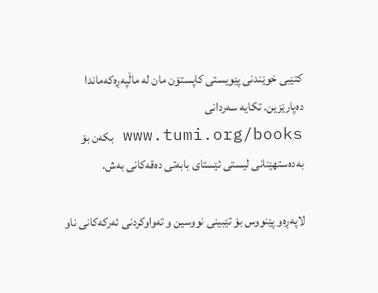کتێبی خوێندنی پێویستی کاپستۆن مان لە ماڵپەڕەکەماندا دەپارێزین. تکایە سەردانی www.tumi.org/books بکەن بۆ بەدەستهێنانی لیستی ئێستای بابەتی دەقەکانی بەش.

لاپەڕەو پێنووس بۆ تێبینی نووسین و تەواوکردنی ئەرکەکانی ناو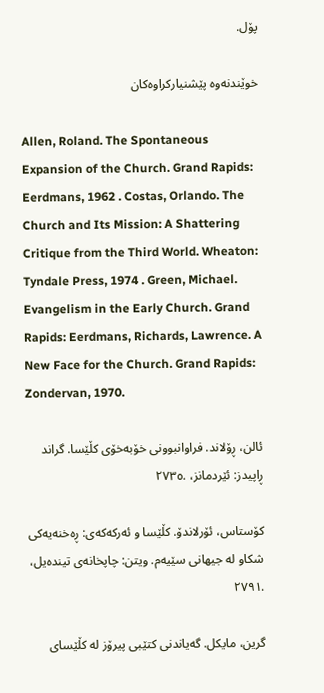پۆل.

خوێندنەوە پێشنیارکراوەکان

Allen, Roland. The Spontaneous Expansion of the Church. Grand Rapids: Eerdmans, 1962 . Costas, Orlando. The Church and Its Mission: A Shattering Critique from the Third World. Wheaton: Tyndale Press, 1974 . Green, Michael. Evangelism in the Early Church. Grand Rapids: Eerdmans, Richards, Lawrence. A New Face for the Church. Grand Rapids: Zondervan, 1970.

ئالن، ڕۆلاند. فراوانبوونی خۆبەخۆی کڵێسا. گراند ڕاپیدز: ئێردمانز، .٢٧٣٥

کۆستاس، ئۆرلاندۆ. کڵێسا و ئەرکەکەی: ڕەخنەیەکی شکاو لە جیهانی سێیەم. ویتن: چاپخانەی تیندەیل، .٢٧٩١

گرین، مایکل. گەیاندنی کتێبی پیرۆز لە کڵێسای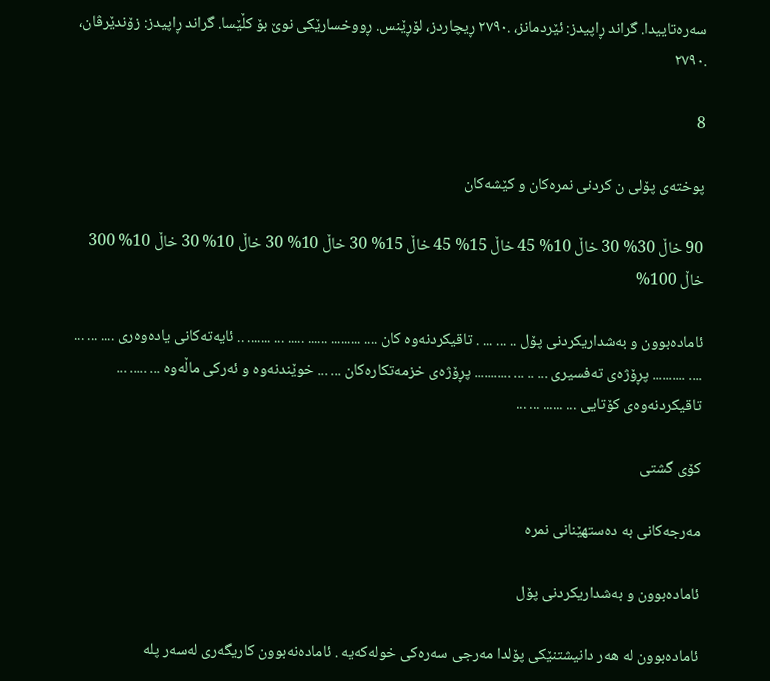سەرەتاییدا. گراند ڕاپیدز: ئێردمانز، .٢٧٩٠ ڕیچاردز، لۆڕێنس. ڕووخسارێکی نوێ بۆ کڵێسا. گراند ڕاپیدز: زۆندێرڤان، .٢٧٩٠

8

پوختەی پۆلی ن کردنی نمرەکان و کێشەکان

90 خاڵ 30% 30 خاڵ 10% 45 خاڵ 15% 45 خاڵ 15% 30 خاڵ 10% 30 خاڵ 10% 30 خاڵ 10% 300 خاڵ 100%

ئامادەبوون و بەشداریکردنی پۆل .. ... ... . تاقیکردنەوە کان .... ......... ...... ..... ... ....... .. ئایەتەکانی یادەوەری .... ... ... .... .......... پڕۆژەی تەفسیری ... .. ... ........... پڕۆژەی خزمەتکارەکان ... ... خوێندنەوە و ئەرکی ماڵەوە ... ..... ... تاقیکردنەوەی کۆتایی ... ...... ... ...

کۆی گشتی

مەرجەکانی بە دەستهێنانی نمرە

ئامادەبوون و بەشداریکردنی پۆل

ئامادەبوون لە هەر دانیشتنێکی پۆلدا مەرجی سەرەکی خولەکەیە . ئامادەنەبوون کاریگەری لەسەر پلە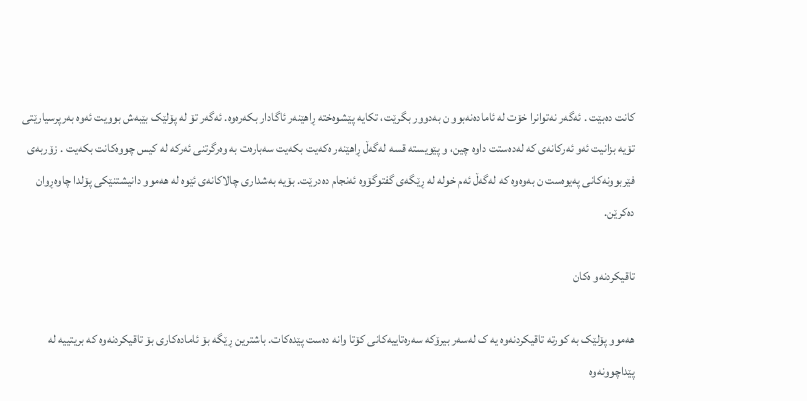کانت دەبێت . ئەگەر نەتوانرا خۆت لە ئامادەنەبوو ن بەدوور بگرێت، تکایە پێشوەختە ڕاهێنەر ئاگادار بکەرەوە. ئەگەر تۆ لە پۆلێک بێبەش بوویت ئەوە بەرپرسیارێتی تۆیە بزانیت ئەو ئەرکانەی کە لەدەستت داوە چین، و پێویستە قسە لەگەڵ ڕاهێنەر ەکەیت بکەیت سەبارەت بە وەرگرتنی ئەرکە لە کیس چووەکانت بکەیت . زۆربەی فێربوونەکانی پەیوەست ن بەوەوە کە لەگەڵ ئەم خولە لە ڕێگەی گفتوگۆوە ئەنجام دەدرێت. بۆیە بەشداری چالاکانەی ئێوە لە هەموو دانیشتنێکی پۆلدا چاوەڕوان دەکرێن.

تاقیکردنەو ەکان

هەموو پۆلێک بە کورتە تاقیکردنەوە یە ک لەسەر بیرۆکە سەرەتاییەکانی کۆتا وانە دەست پێدەکات. باشترین ڕێگە بۆ ئامادەکاری بۆ تاقیکردنەوە کە بریتییە لە پێداچوونەوە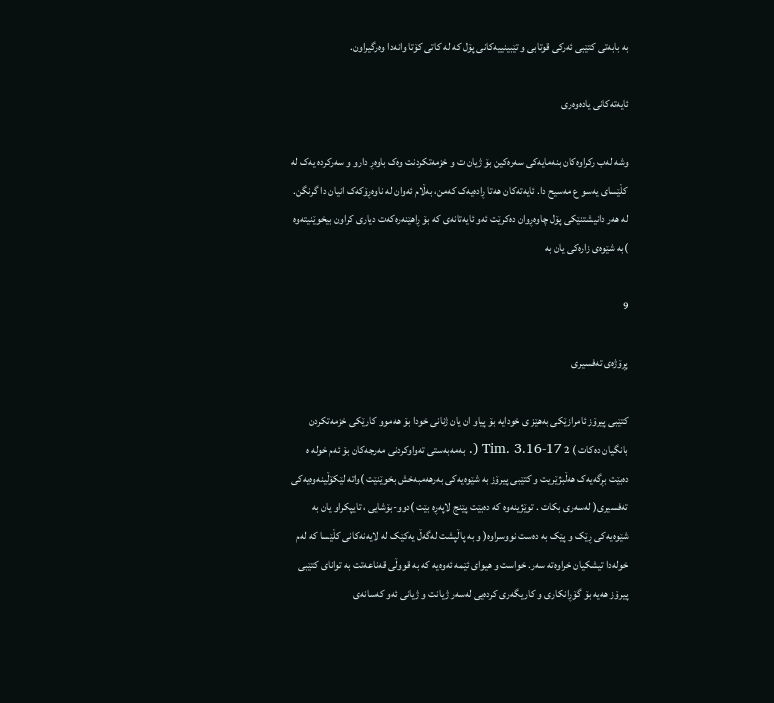بە بابەتی کتێبی ئەرکی قوتابی و تێبینییەکانی پۆل کە لە کاتی کۆتا وانەدا وەرگیراون.

ئایەتەکانی یادەوەری

وشە لەب رکراوەکان بنەمایەکی سەرەکین بۆ ژیان ت و خزمەتکردنت وەک باوەڕ دارو و سەرکردە یەک لە کڵێسای یەسو ع مەسیح دا. ئایەتەکان هەتا ڕادەیەک کەمن، بەڵام ئەوان لە ناوەڕۆکەک انیان دا گرنگن. لە هەر دانیشتنێکی پۆل چاوەڕوان دەکرێت ئەو ئایەتانەی کە بۆ ڕاهێنەرەکەت دیاری کراون بیخوێنیتەوە )بە شێوەی زارەکی یان بە

9

پڕۆژەی تەفسیری

کتێبی پیرۆز ئامرازێکی بەهێز ی خودایە بۆ پیاو ان یان ژنانی خودا بۆ هەموو کارێکی خزمەتکردن بانگیان دەکات ) 2 Tim. 3.16-17 (. بەمەبەستی تەواوکردنی مەرجەکان بۆ ئەم خولە ە دەبێت بڕگەیەک هەڵبژێریت و کتێبی پیرۆز بە شێوەیەکی بەرهەمبەخش بخوێنێت )واتە لێکۆڵینەوەیەکی تەفسیری( لەسەری بکات . توێژینەوە کە دەبێت پێنج لاپەڕە بێت )دوو-بۆشایی ، تایپکراو یان بە شێوەیەکی ڕێک و پێک بە دەست نووسراوە( و بە پاڵپشت لەگەڵ یەکێک لە لایەنەکانی کڵێسا کە لەم خولەدا تیشکیان خراوەتە سەر. خواست و هیوای ئێمە ئەوەیە کە بە قووڵی قەناعەتت بە توانای کتێبی پیرۆز هەیە بۆ گۆڕانکاری و کاریگەری کردەیی لەسەر ژیانت و ژیانی ئەو کەسانەی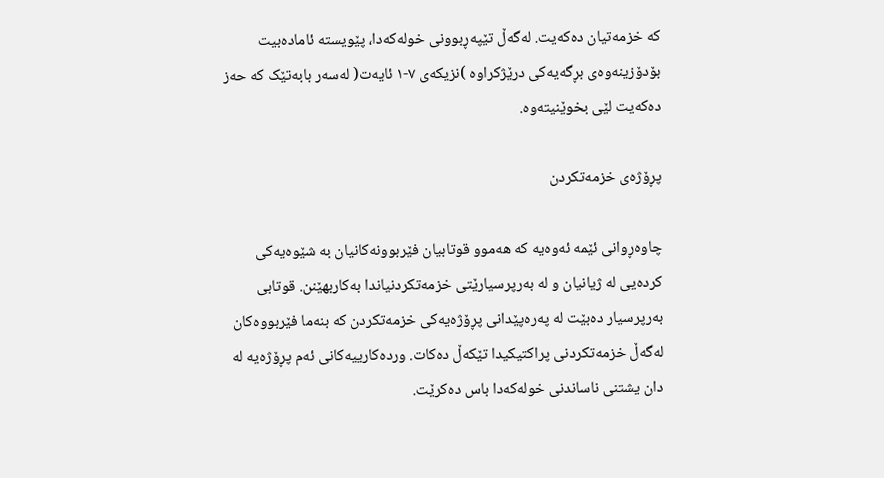کە خزمەتیان دەکەیت. لەگەڵ تێپەڕبوونی خولەکەدا، پێویستە ئامادەبیت بۆدۆزینەوەی بڕگەیەکی درێژکراوە )نزیکەی ٧-١ ئایەت( لەسەر بابەتێک کە حەز دەکەیت لێی بخوێنیتەوە.

پڕۆژەی خزمەتکردن

چاوەڕوانی ئێمە ئەوەیە کە هەموو قوتابیان فێربوونەکانیان بە شێوەیەکی کردەیی لە ژیانیان و لە بەرپرسیارێتی خزمەتکردنیاندا بەکاربهێنن. قوتابی بەرپرسیار دەبێت لە پەرەپێدانی پڕۆژەیەکی خزمەتکردن کە بنەما فێربووەکان لەگەڵ خزمەتکردنی پراکتیکیدا تێکەڵ دەکات. وردەکارییەکانی ئەم پڕۆژەیە لە دان یشتنی ناساندنی خولەکەدا باس دەکرێت.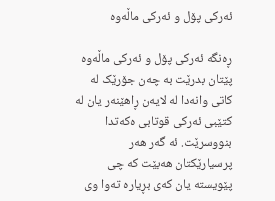ئەرکی پۆل و ئەرکی ماڵەوە

ڕەنگە ئەرکی پۆل و ئەرکی ماڵەوە پێتان بدرێت بە چەن جۆرێک لە کاتی وانەدا لە لایەن ڕاهێنەر یان لە کتێبی ئەرکی قوتابی ەکەتدا بنووسرێت. ئە گەر هەر پرسیارێکتان هەبێت کە چی پێویستە یان کەی بڕیارە تەوا وی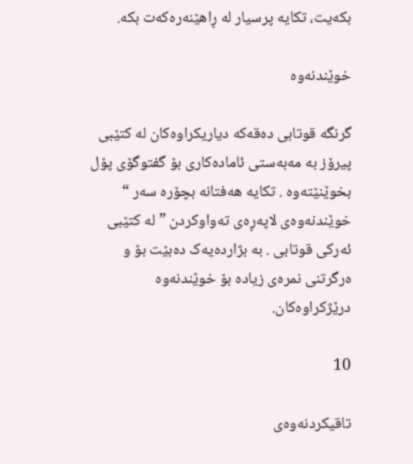بکەیت، تکایە پرسیار لە ڕاهێنەرەکەت بکە.

خوێندنەوە

گرنگە قوتابی دەقەکە دیاریکراوەکان لە کتێبی پیرۆز بە مەبەستی ئامادەکاری بۆ گفتوگۆی پۆل بخوێنێتەوە . تکایە هەفتانە بچۆرە سەر “ خوێندنەوەی لاپەڕەی تەواوکردن ” لە کتێبی ئەرکی قوتابی . بە بژاردەیەک دەبێت بۆ و ەرگرتنی نمرەی زیادە بۆ خوێندنەوە درێژکراوەکان.

10

تاقیکردنەوەی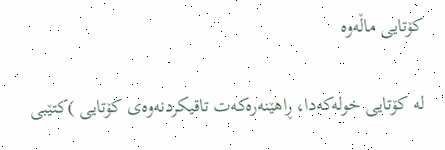کۆتایی ماڵەوە

لە کۆتایی خولەکەدا، ڕاهێنەرەکەت تاقیکردنەوەی کۆتایی )کتێبی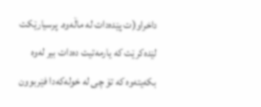داخراو(ت پێدەدات لە ماڵەوە. پرسیارێکت لێدەکرێت کە یارمەتیت دەدات بیر لەوە بکەیتەوە کە تۆ چی لە خولەکەدا فێربوون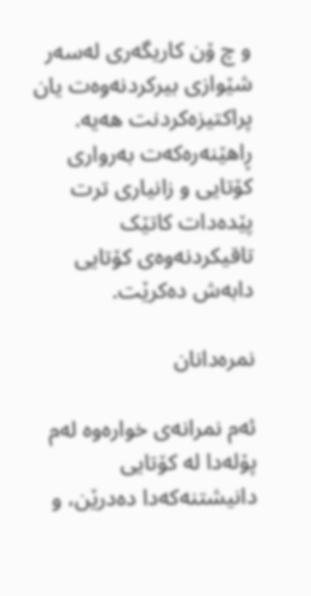و چ ۆن کاریگەری لەسەر شێوازی بیرکردنەوەت یان پراکتیزەکردنت هەیە. ڕاهێنەرەکەت بەرواری کۆتایی و زانیاری ترت پێدەدات کاتێک تاقیکردنەوەی کۆتایی دابەش دەکرێت.

نمرەدانان

ئەم نمرانەی خوارەوە لەم پۆلەدا لە کۆتایی دانیشتنەکەدا دەدرێن، و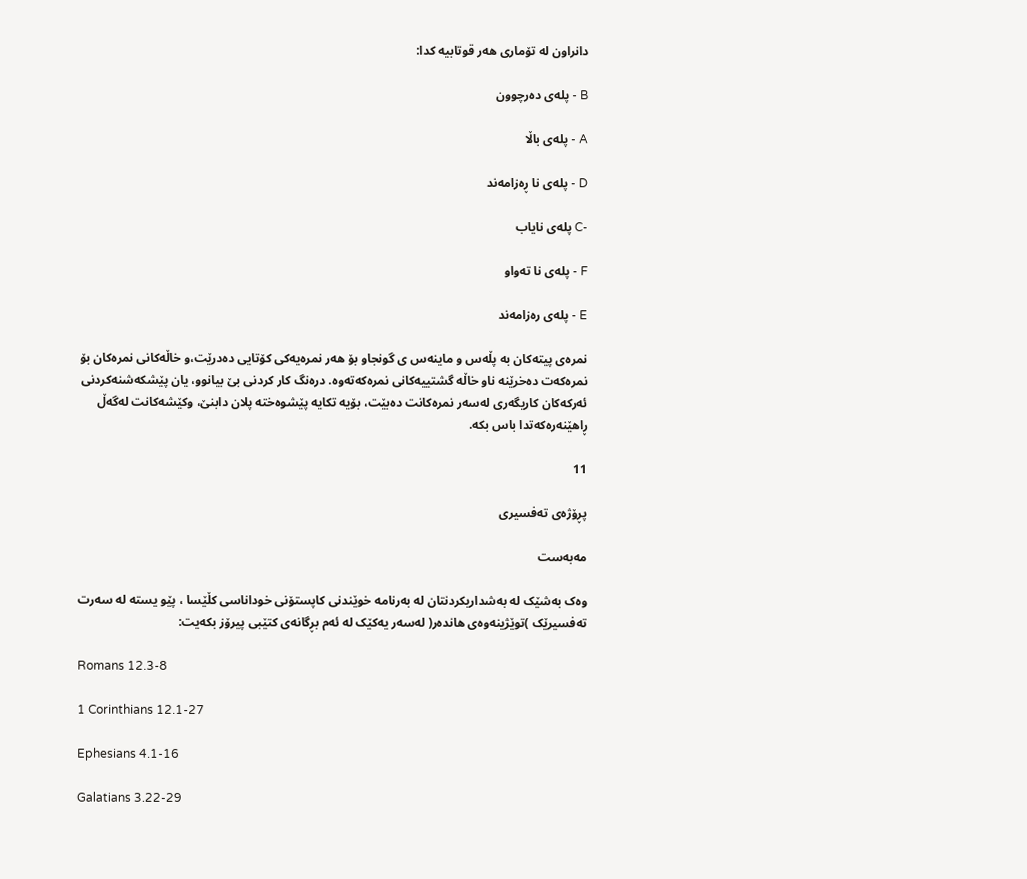دانراون لە تۆماری هەر قوتابیە کدا:

B - پلەی دەرچوون

A - پلەی باڵا

D - پلەی نا ڕەزامەند

-C پلەی نایاب

F - پلەی نا تەواو

E - پلەی رەزامەند

نمرەی پیتەکان بە پڵەس و ماینەس ی گونجاو بۆ هەر نمرەیەکی کۆتایی دەدرێت،و خاڵەکانی نمرەکان بۆ نمرەکەت دەخرێنە ناو خاڵە گشتییەکانی نمرەکەتەوە. درەنگ کار کردنی بێ بیانوو، یان پێشکەشنەکردنی ئەرکەکان کاریگەری لەسەر نمرەکانت دەبێت، بۆیە تکایە پێشوەختە پلان دابنێ، وکێشەکانت لەگەڵ ڕاهێنەرەکەتدا باس بکە.

11

پڕۆژەی تەفسیری

مەبەست

وەک بەشێک لە بەشداریکردنتان لە بەرنامە خوێندنی کاپستۆنی خوداناسی کڵێسا ، پێو یستە لە سەرت تەفسیرێک )توێژینەوەی هاندەر( لەسەر یەکێک لە ئەم بڕگانەی کتێبی پیرۆز بکەیت:

Romans 12.3-8

1 Corinthians 12.1-27

Ephesians 4.1-16

Galatians 3.22-29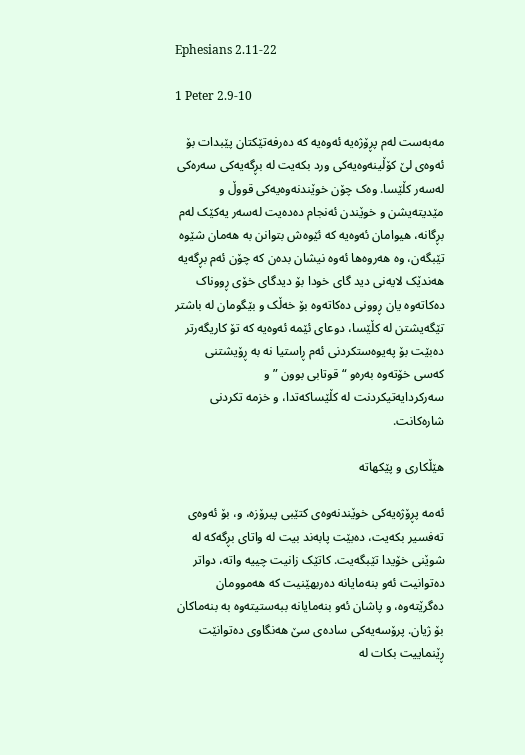Ephesians 2.11-22

1 Peter 2.9-10

مەبەست لەم پڕۆژەیە ئەوەیە کە دەرفەتێکتان پێبدات بۆ ئەوەی لێ کۆڵینەوەیەکی ورد بکەیت لە بڕگەیەکی سەرەکی لەسەر کڵێسا. وەک چۆن خوێندنەوەیەکی قووڵ و مێدیتەیشن و خوێندن ئەنجام دەدەیت لەسەر یەکێک لەم بڕگانە، هیوامان ئەوەیە کە ئێوەش بتوانن بە هەمان شێوە تێبگەن، وە هەروەها ئەوە نیشان بدەن کە چۆن ئەم بڕگەیە هەندێک لایەنی دید گای خودا بۆ دیدگای خۆی ڕووناک دەکاتەوە یان ڕوونی دەکاتەوە بۆ خەڵک و بێگومان لە باشتر تێگەیشتن لە کڵێسا، دوعای ئێمە ئەوەیە کە تۆ کاریگەرتر دەبێت بۆ پەیوەستکردنی ئەم ڕاستیا نە بە ڕۆیشتنی کەسی خۆتەوە بەرەو “ قوتابی بوون ” و سەرکردایەتیکردنت لە کڵێساکەتدا، و خزمە تکردنی شارەکانت.

هێڵکاری و پێکهاتە

ئەمە پڕۆژەیەکی خوێندنەوەی کتێبی پیرۆزە، و، بۆ ئەوەی تەفسیر بکەیت، دەبێت پابەند بیت لە واتای بڕگەکە لە شوێنی خۆیدا تێبگەیت. کاتێک زانیت چییە واتە، دواتر دەتوانیت ئەو بنەمایانە دەربهێنیت کە هەموومان دەگرێتەوە، و پاشان ئەو بنەمایانە ببەستیتەوە بە بنەماکان بۆ ژیان. پرۆسەیەکی سادەی سێ هەنگاوی دەتوانێت ڕێنماییت بکات لە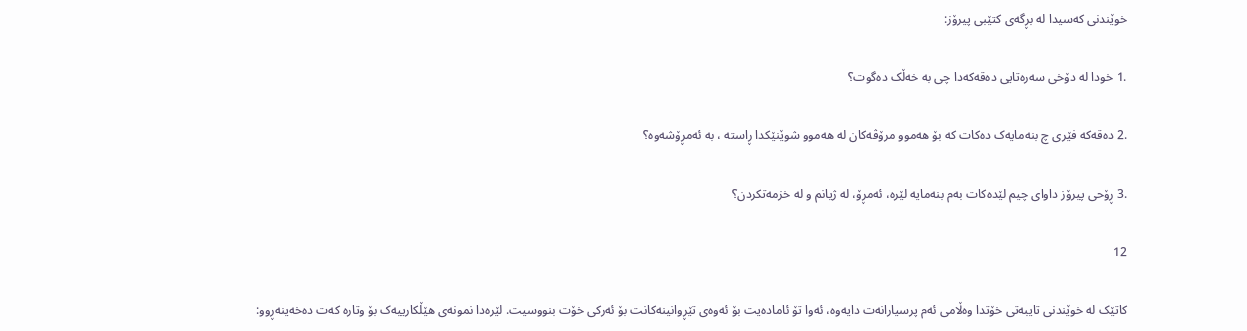خوێندنی کەسیدا لە بڕگەی کتێبی پیرۆز:

.1 خودا لە دۆخی سەرەتایی دەقەکەدا چی بە خەڵک دەگوت؟

.2 دەقەکە فێری چ بنەمایەک دەکات کە بۆ هەموو مرۆڤەکان لە هەموو شوێنێکدا ڕاستە ، بە ئەمڕۆشەوە؟

.3 ڕۆحی پیرۆز داوای چیم لێدەکات بەم بنەمایە لێرە، ئەمڕۆ، لە ژیانم و لە خزمەتکردن؟

12

کاتێک لە خوێندنی تایبەتی خۆتدا وەڵامی ئەم پرسیارانەت دایەوە، ئەوا تۆ ئامادەیت بۆ ئەوەی تێڕوانینەکانت بۆ ئەرکی خۆت بنووسیت. لێرەدا نمونەی هێڵکارییەک بۆ وتارە کەت دەخەینەڕوو: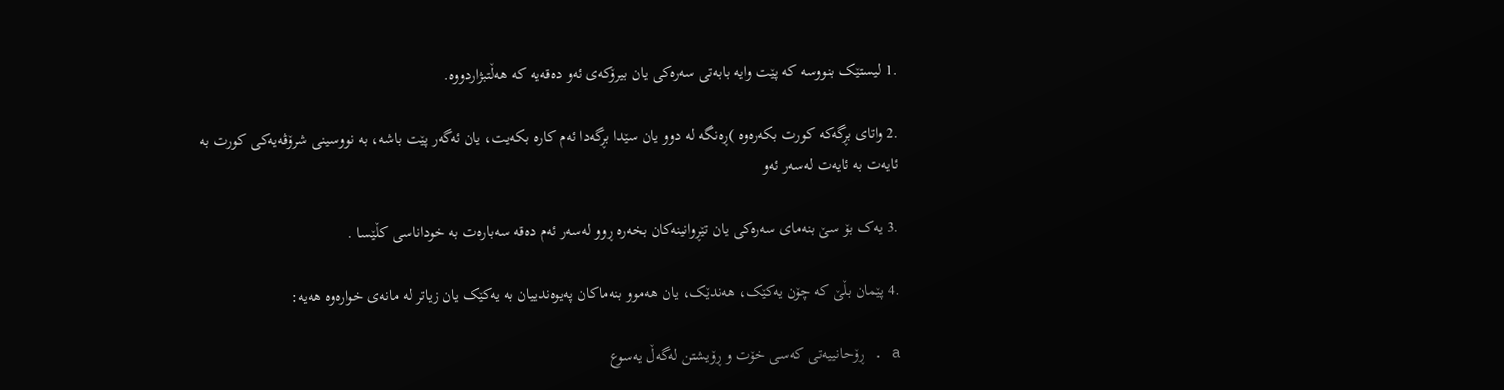.1 لیستێک بنووسە کە پێت وایە بابەتی سەرەکی یان بیرۆکەی ئەو دەقەیە کە هەڵتبژاردووە.

.2 واتای بڕگەکە کورت بکەرەوە )ڕەنگە لە دوو یان سێدا بڕگەدا ئەم کارە بکەیت، یان ئەگەر پێت باشە، بە نووسینی شرۆڤەیەکی کورت بە ئایەت بە ئایەت لەسەر ئەو

.3 یەک بۆ سێ بنەمای سەرەکی یان تێڕوانینەکان بخەرە ڕوو لەسەر ئەم دەقە سەبارەت بە خوداناسی کڵێسا .

.4 پێمان بڵێ کە چۆن یەکێک، هەندێک، یان هەموو بنەماکان پەیوەندییان بە یەکێک یان زیاتر لە مانەی خوارەوە هەیە:

a . ڕۆحانییەتی کەسی خۆت و ڕۆیشتن لەگەڵ یەسوع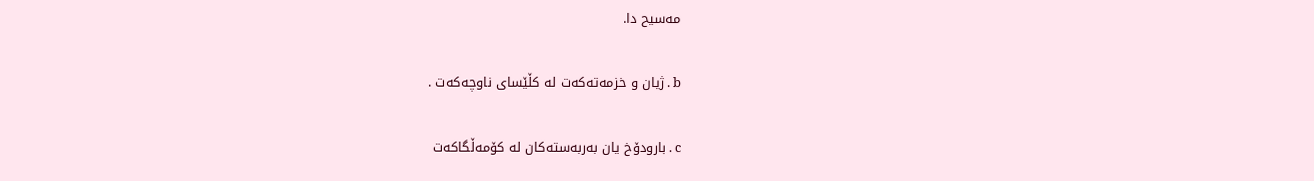مەسیح دا.

b . ژیان و خزمەتەکەت لە کڵێسای ناوچەکەت .

c . بارودۆخ یان بەربەستەکان لە کۆمەڵگاکەت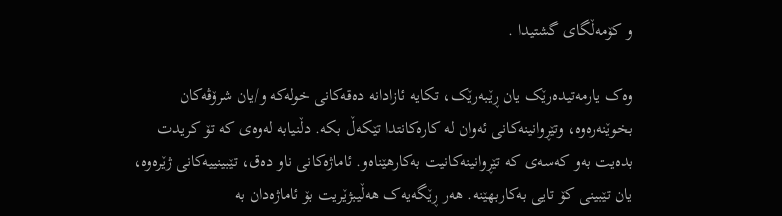و کۆمەڵگای گشتیدا .

وەک یارمەتیدەرێک یان ڕێبەرێک، تکایە ئازادانە دەقەکانی خولەکە و/یان شرۆڤەکان بخوێنەرەوە، وتێڕوانینەکانی ئەوان لە کارەکانتدا تێکەڵ بکە. دڵنیابە لەوەی کە تۆ کریدت بدەیت بەو کەسەی کە تێڕوانینەکانیت بەکارهێناەو. ئاماژەکانی ناو دەق، تێبینییەکانی ژێرەوە، یان تێبینی کۆ تایی بەکاربهێنە. هەر ڕێگەیەک هەڵیبژێریت بۆ ئاماژەدان بە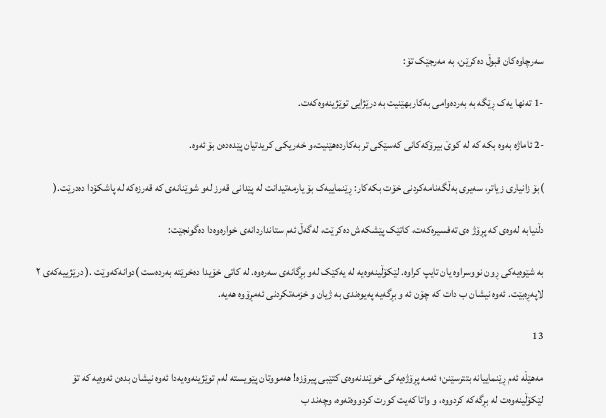سەرچاوەکان قبوڵ دەکرێن، بە مەرجێک تۆ:

-1 تەنها یەک ڕێگە بە بەردەوامی بەکاربهێنیت بە درێژایی توێژینەوەکەت.

-2 ئاماژە بەوە بکە کە لە کوێ بیرۆکەکانی کەسێکی تر بەکاردەهێنیت،و خەریکی کریدتیان پێدەدەن بۆ ئەوە.

)بۆ زانیاری زیاتر، سەیری بەڵگەنامەکردنی خۆت بکەکار: ڕێنماییەک بۆ یارمەتیدانت لە پێدانی قەرز لەو شوێنانەی کە قەرزەکە لە پاشکۆدا دەدرێت.(

دڵنیابە لەوەی کە پڕۆژ ەی تەفسیرەکەت، کاتێک پێشکەش دەکرێت، لەگەڵ ئەم ستانداردانەی خوارەوەدا دەگونجێت:

بە شێوەیەکی ڕون نووسراوە یان تایپ کراوە. لێکۆڵینەوەیە لە یەکێک لەو بڕگانەی سەرەوە. لە کاتی خۆیدا دەخرێتە بەردەست )دوانەکەوێت .( درێژییەکەی ٢ لاپەڕەبێت. ئەوە نیشان ب دات کە چۆن ئە و بڕگەیە پەیوەندی بە ژیان و خزمەتکردنی ئەمڕۆوە هەیە.

13

مەهێڵە ئەم ڕێنماییانە بتترسێنن؛ ئەمە پڕۆژەیەکی خوێندنەوەی کتێبی پیرۆزە! هەمووتان پێویستە لەم توێژینەوەیەدا ئەوە نیشان بدەن ئەوەیە کە تۆ لێکۆڵینەوەت لە بڕگەکە کردووە، و واتا کەیت کورت کردووەتەوە، وچەند ب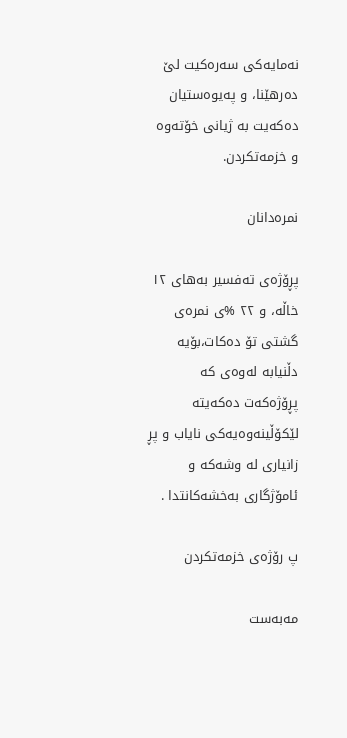نەمایەکی سەرەکیت لێ دەرهێنا، و پەیوەستیان دەکەیت بە ژیانی خۆتەوە و خزمەتکردن.

نمرەدانان

پڕۆژەی تەفسیر بەهای ١٢ خاڵە، و ٢٢ %ی نمرەی گشتی تۆ دەکات،بۆیە دڵنیابە لەوەی کە پڕۆژەکەت دەکەیتە لێکۆڵینەوەیەکی نایاب و پڕ زانیاری لە وشەکە و ئامۆژگاری بەخشەکانتدا .

پ رۆژەی خزمەتکردن

مەبەست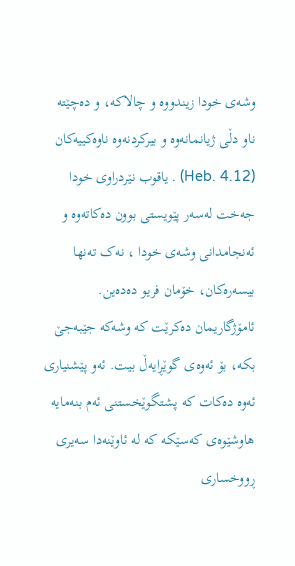وشەی خودا زیندووە و چالاکە، و دەچێتە ناو دڵی ژیانمانەوە و بیرکردنەوە ناوەکییەکان (Heb. 4.12) . یاقوب نێردراوی خودا جەخت لەسەر پێویستی بوون دەکاتەوە و ئەنجامدانی وشەی خودا ، نەک تەنها بیسەرەکان، خۆمان فریو دەدەین. ئامۆژگاریمان دەکرێت کە وشەکە جێبەجێ بکە، بۆ ئەوەی گوێڕایەڵ بیت. ئەو پێشنیاری ئەوە دەکات کە پشتگوێخستنی ئەم بنەمایە هاوشێوەی کەسێکە کە لە ئاوێنەدا سەیری ڕووخساری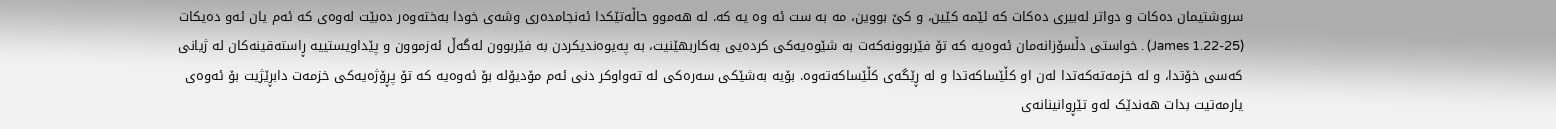سروشتیمان دەکات و دواتر لەبیری دەکات کە ئێمە کێین، و کێ بووین، مە بە ست ئە وه یە کە. لە هەموو حاڵەتێکدا ئەنجامدەری وشەی خودا بەختەوەر دەبێت لەوەی کە ئەم یان ئەو دەیکات (James 1.22-25) . خواستی دڵسۆزانەمان ئەوەیە کە تۆ فێربوونەکەت بە شێوەیەکی کردەیی بەکاربهێنیت، بە پەیوەندیکردن بە فێربوون لەگەڵ ئەزموون و پێداویستییە ڕاستەقینەکان لە ژیانی کەسی خۆتدا، و لە خزمەتەکەتدا لەن او کڵێساکەتدا و لە ڕێگەی کڵێساکەتەوە. بۆیە بەشێکی سەرەکی لە تەواوکر دنی ئەم مۆدیۆلە بۆ ئەوەیە کە تۆ پڕۆژەیەکی خزمەت دابڕێژیت بۆ ئەوەی یارمەتیت بدات هەندێک لەو تێڕوانینانەی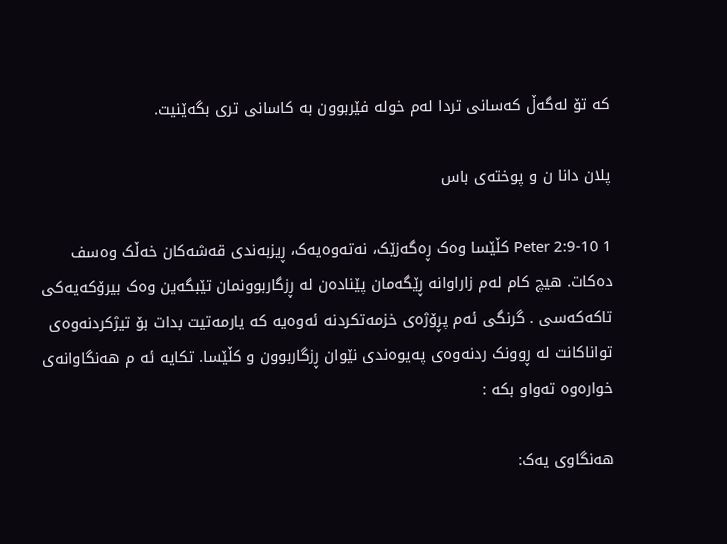کە تۆ لەگەڵ کەسانی تردا لەم خولە فێربوون بە کاسانی تری بگەێنیت.

پلان دانا ن و پوختەی باس

1 Peter 2:9-10 کڵێسا وەک ڕەگەزێک، نەتەوەیەک، ڕیزبەندی قەشەکان خەڵک وەسف دەکات. هیچ کام لەم زاراوانە ڕێگەمان پێنادەن لە ڕزگاربوونمان تێبگەین وەک بیرۆکەیەکی تاکەکەسی . گرنگی ئەم پڕۆژەی خزمەتکردنە ئەوەیە کە یارمەتیت بدات بۆ تیژکردنەوەی تواناکانت لە ڕوونک ردنەوەی پەیوەندی نێوان ڕزگاربوون و کڵێسا. تکایە ئە م هەنگاوانەی خوارەوە تەواو بکە :

هەنگاوی یەک: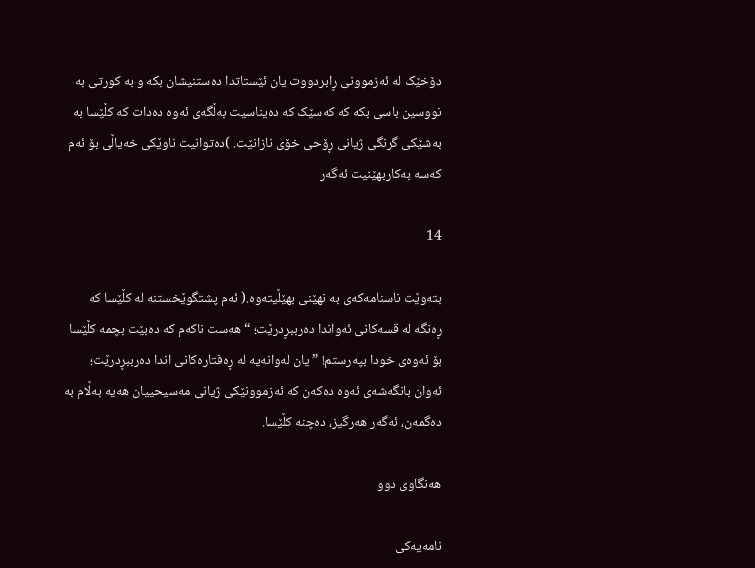دۆخێک لە ئەزموونی ڕابردووت یان ئێستاتدا دەستنیشان بکە و بە کورتی بە نووسین باسی بکە کە کەسێک کە دەیناسیت بەڵگەی ئەوە دەدات کە کڵێسا بە بەشێکی گرنگی ژیانی ڕۆحی خۆی نازانێت. )دەتوانیت ناوێکی خەیاڵی بۆ ئەم کەسە بەکاربهێنیت ئەگەر

14

بتەوێت ناسنامەکەی بە نهێنی بهێڵیتەوە.( ئەم پشتگوێخستنە لە کڵێسا کە ڕەنگە لە قسەکانی ئەواندا دەرببڕدرێت؛ “ هەست ناکەم کە دەبێت بچمە کڵێسا بۆ ئەوەی خودا بپەرستم! ” یان لەوانەیە لە ڕەفتارەکانی اندا دەرببڕدرێت؛ ئەوان بانگەشەی ئەوە دەکەن کە ئەزموونێکی ژیانی مەسیحییان هەیە بەڵام بە دەگمەن، ئەگەر هەرگیز، دەچنە کڵێسا.

هەنگاوی دوو

نامەیەکی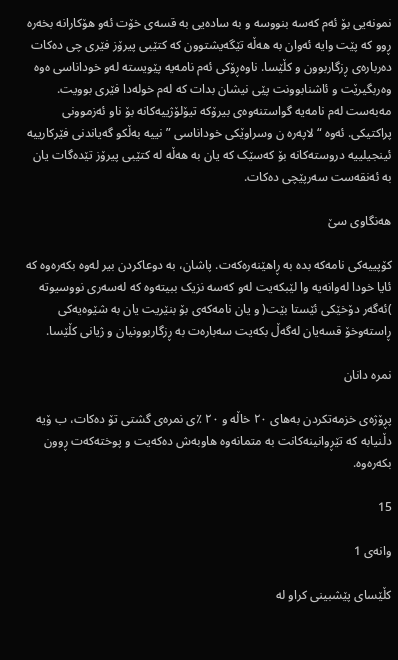نمونەیی بۆ ئەم کەسە بنووسە و بە سادەیی بە قسەی خۆت ئەو هۆکارانە بخەرە ڕوو کە پێت وایە ئەوان بە هەڵە تێگەیشتوون کە کتێبی پیرۆز فێری چی دەکات دەربارەی ڕزگاربوون و کڵێسا. ناوەڕۆکی ئەم نامەیە پێویستە لەو خوداناسی ەوە وەربگیرێت و ئاشنابوونت پێی نیشان بدات کە لەم خولەدا فێری بوویت. مەبەست لەم نامەیە گواستنەوەی بیرۆکە تیۆلۆژییەکانە بۆ ناو ئەزموونی پراکتیکی. ئەوە “ لاپەرە ن وسراوێکی خوداناسی ” نییە بەڵکو گەیاندنی فێرکارییە ئینجیلییە دروستەکانە بۆ کەسێک کە یان بە هەڵە لە کتێبی پیرۆز تێدەگات یان بە ئەنقەست سەرپێچی دەکات.

هەنگاوی سێ

کۆپییەکی نامەکە بدە بە ڕاهێنەرەکەت. پاشان، بە دوعاکردن بیر لەوە بکەرەوە کە ئایا خودا لەوانەیە وا لێبکەیت لەو کەسە نزیک ببیتەوە کە لەسەری نووسیوتە )ئەگەر دۆخێکی ئێستا بێت( و یان نامەکەی بۆ بنێریت یان بە شێوەیەکی ڕاستەوخۆ قسەیان لەگەڵ بکەیت سەبارەت بە ڕزگاربوونیان و ژیانی کڵێسا.

نمرە دانان

پڕۆژەی خزمەتکردن بەهای ٢٠ خاڵە و ٢٠ ٪ی نمرەی گشتی تۆ دەکات، ب ۆیە دڵنیابە کە تێڕوانینەکانت بە متمانەوە هاوبەش دەکەیت و پوختەکەت ڕوون بکەرەوە.

15

وانەی 1

کڵێسای پێشبینی کراو لە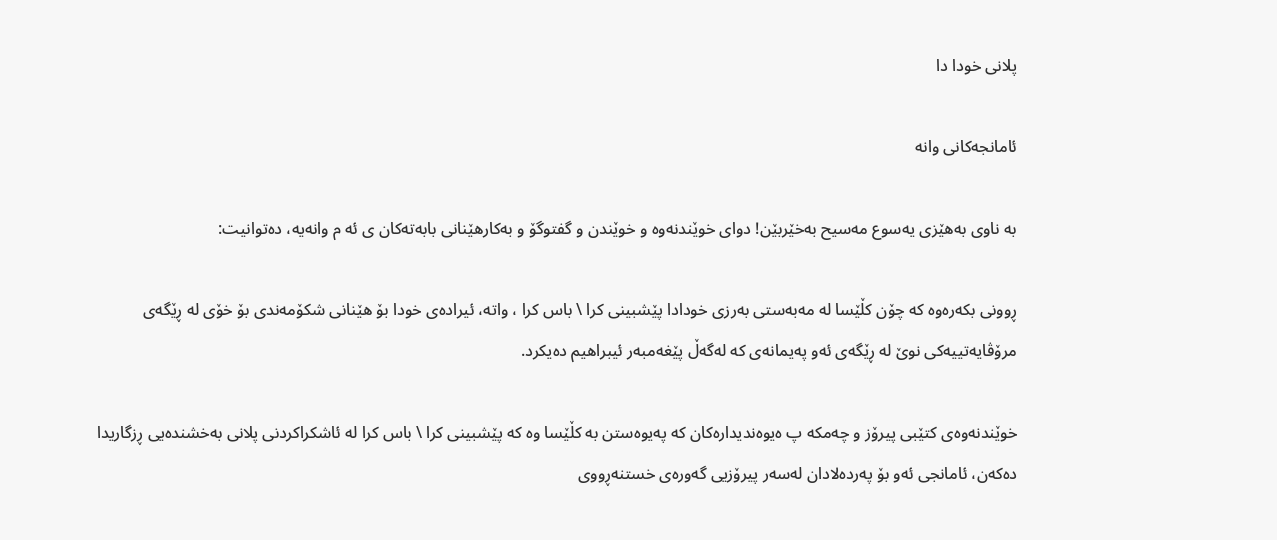پلانی خودا دا

ئامانجەکانی وانە

بە ناوی بەهێزی یەسوع مەسیح بەخێربێن! دوای خوێندنەوە و خوێندن و گفتوگۆ و بەکارهێنانی بابەتەکان ی ئە م وانەیە، دەتوانیت:

ڕوونی بکەرەوە کە چۆن کڵێسا لە مەبەستی بەرزی خودادا پێشبینی کرا \ باس کرا ، واتە، ئیرادەی خودا بۆ هێنانی شکۆمەندی بۆ خۆی لە ڕێگەی مرۆڤایەتییەکی نوێ لە ڕێگەی ئەو پەیمانەی کە لەگەڵ پێغەمبەر ئیبراهیم دەیکرد.

خوێندنەوەی کتێبی پیرۆز و چەمکە پ ەیوەندیدارەکان کە پەیوەستن بە کڵێسا وە کە پێشبینی کرا \ باس کرا لە ئاشکراکردنی پلانی بەخشندەیی ڕزگاریدا دەکەن، ئامانجی ئەو بۆ پەردەلادان لەسەر پیرۆزیی گەورەی خستنەڕووی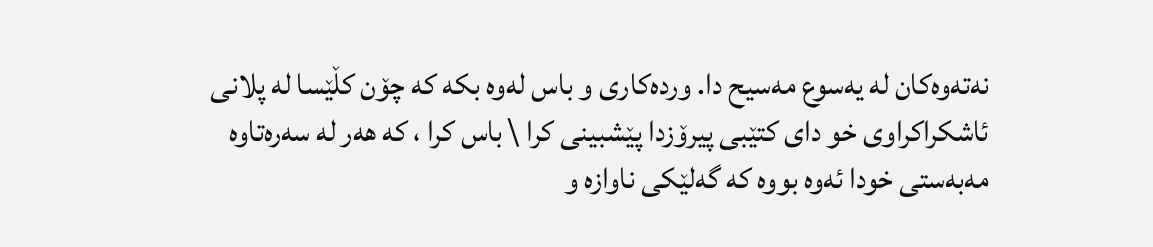نەتەوەکان لە یەسوع مەسیح دا. وردەکاری و باس لەوە بکە کە چۆن کڵێسا لە پلانی ئاشکراکراوی خو دای کتێبی پیرۆزدا پێشبینی کرا \ باس کرا ، کە هەر لە سەرەتاوە مەبەستی خودا ئەوە بووە کە گەلێکی ناوازە و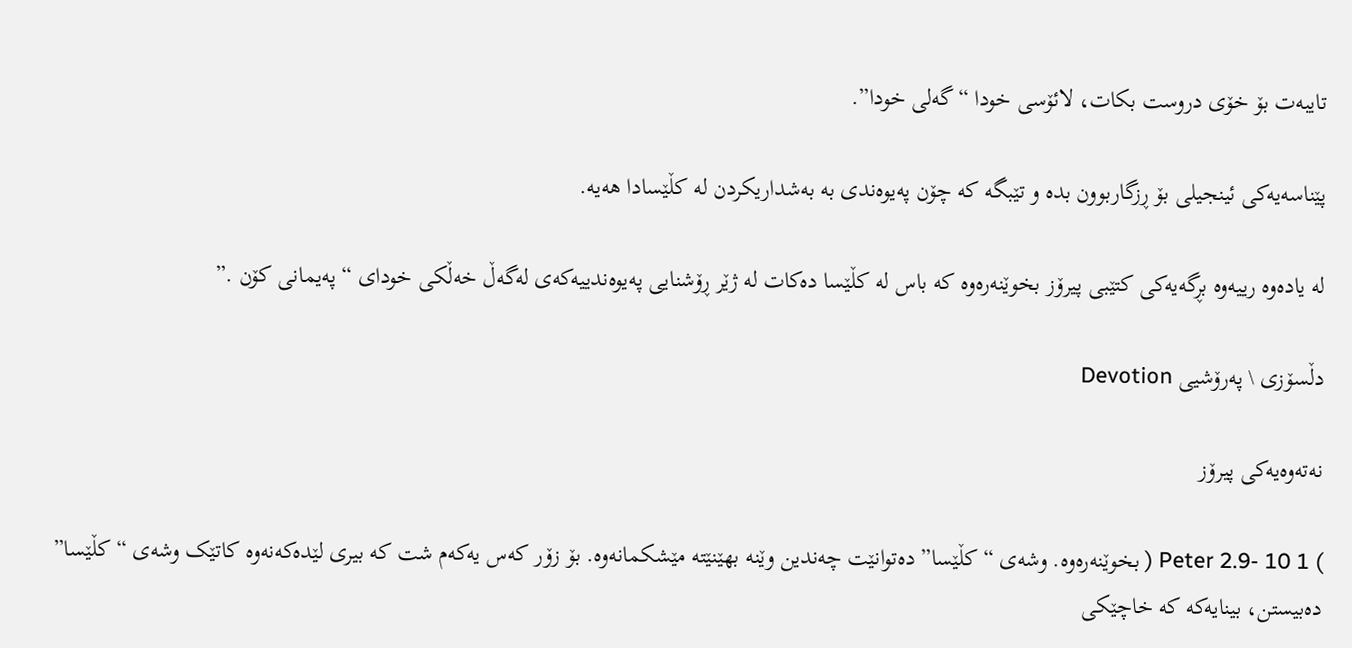تایبەت بۆ خۆی دروست بکات، لائۆسی خودا “گەلی خودا”.

پێناسەیەکی ئینجیلی بۆ ڕزگاربوون بدە و تێبگە کە چۆن پەیوەندی بە بەشداریکردن لە کڵێسادا هەیە.

لە یادەوە رییەوە بڕگەیەکی کتێبی پیرۆز بخوێنەرەوە کە باس لە کڵێسا دەکات لە ژێر ڕۆشنایی پەیوەندییەکەی لەگەڵ خەڵکی خودای “ پەیمانی کۆن .”

دڵسۆزی \ پەرۆشیی Devotion

نەتەوەیەکی پیرۆز

) 1 Peter 2.9- 10 ( بخوێنەرەوە. وشەی “کڵێسا” دەتوانێت چەندین وێنە بهێنێتە مێشکمانەوە. بۆ زۆر کەس یەکەم شت کە بیری لێدەکەنەوە کاتێک وشەی “کڵێسا” دەبیستن، بینایەکە کە خاچێکی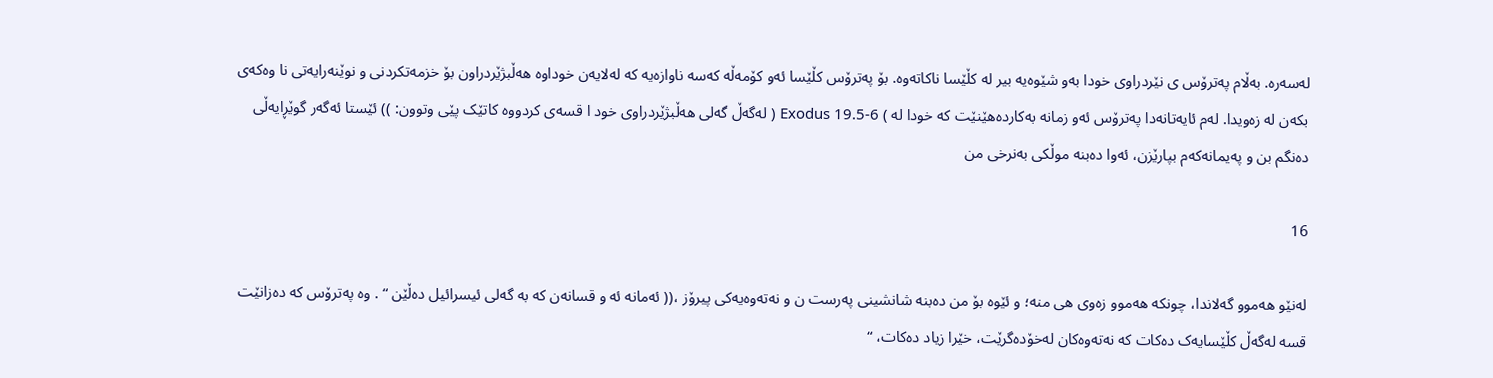لەسەرە. بەڵام پەترۆس ی نێردراوی خودا بەو شێوەیە بیر لە کڵێسا ناکاتەوە. بۆ پەترۆس کڵێسا ئەو کۆمەڵە کەسە ناوازەیە کە لەلایەن خوداوە هەڵبژێردراون بۆ خزمەتکردنی و نوێنەرایەتی نا وەکەی بکەن لە زەویدا. لەم ئایەتانەدا پەترۆس ئەو زمانە بەکاردەهێنێت کە خودا لە ) Exodus 19.5-6 ( لەگەڵ گەلی هەڵبژێردراوی خود ا قسەی کردووە کاتێک پێی وتوون: )) ئێستا ئەگەر گوێڕایەڵی دەنگم بن و پەیمانەکەم بپارێزن، ئەوا دەبنە موڵکی بەنرخی من

16

لەنێو هەموو گەلاندا، چونکە هەموو زەوی هی منە؛ و ئێوە بۆ من دەبنە شانشینی پەرست ن و نەتەوەیەکی پیرۆز ،(( ئەمانە ئە و قسانەن کە بە گەلی ئیسرائیل دەڵێن “ . وە پەترۆس کە دەزانێت قسە لەگەڵ کڵێسایەک دەکات کە نەتەوەکان لەخۆدەگرێت، خێرا زیاد دەکات، “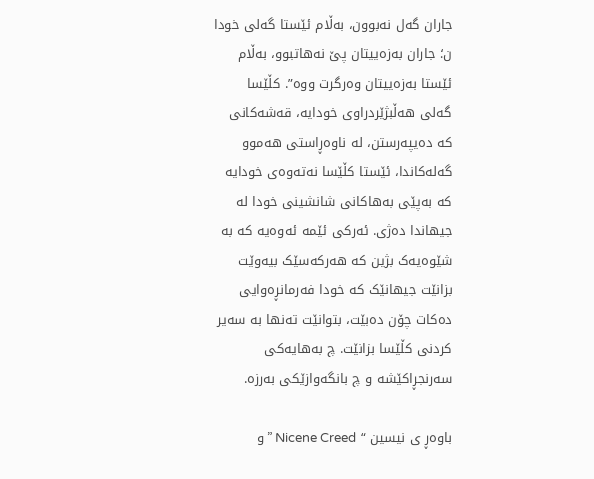جاران گەل نەبوون، بەڵام ئێستا گەلی خودا ن؛ جاران بەزەییتان پێ نەهاتبوو، بەڵام ئێستا بەزەییتان وەرگرت ووە”. کڵێسا گەلی هەڵبژێردراوی خودایە، قەشەکانی کە دەیپەرستن، لە ناوەڕاستی هەموو گەلەکاندا، ئێستا کڵێسا نەتەوەی خودایە کە بەپێی بەهاکانی شانشینی خودا لە جیهاندا دەژی. ئەرکی ئێمە ئەوەیە کە بە شێوەیەک بژین کە هەرکەسێک بیەوێت بزانێت جیهانێک کە خودا فەرمانڕەوایی دەکات چۆن دەبێت، بتوانێت تەنها بە سەیر کردنی کڵێسا بزانێت. چ بەهایەکی سەرنجڕاکێشە و چ بانگەوازێکی بەرزە.

باوەڕ ی نیسین “ Nicene Creed ” و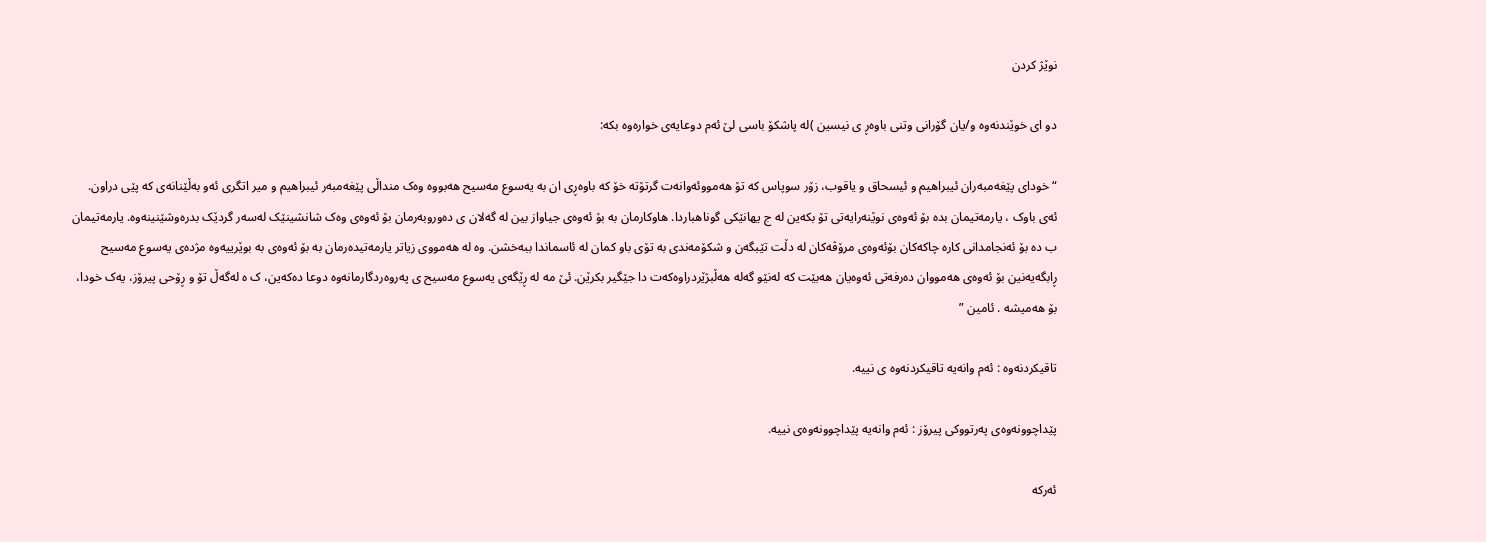نوێژ کردن

دو ای خوێندنەوە و/یان گۆرانی وتنی باوەڕ ی نیسین )لە پاشکۆ باسی لێ ئەم دوعایەی خوارەوە بکە:

“ خودای پێغەمبەران ئیبراهیم و ئیسحاق و یاقوب، زۆر سوپاس کە تۆ هەمووئەوانەت گرتۆتە خۆ کە باوەڕی ان بە یەسوع مەسیح هەبووە وەک منداڵی پێغەمبەر ئیبراهیم و میر اتگری ئەو بەڵێنانەی کە پێی دراون. ئەی باوک ، یارمەتیمان بدە بۆ ئەوەی نوێنەرایەتی تۆ بکەین لە ج یهانێکی گوناهباردا. هاوکارمان بە بۆ ئەوەی جیاواز بین لە گەلان ی دەوروبەرمان بۆ ئەوەی وەک شانشینێک لەسەر گردێک بدرەوشێنینەوە. یارمەتیمان ب دە بۆ ئەنجامدانی کارە چاکەکان بۆئەوەی مرۆڤەکان لە دڵت تێبگەن و شکۆمەندی بە تۆی باو کمان لە ئاسماندا ببەخشن. وە لە هەمووی زیاتر یارمەتیدەرمان بە بۆ ئەوەی بە بوێرییەوە مژدەی یەسوع مەسیح ڕابگەیەنین بۆ ئەوەی هەمووان دەرفەتی ئەوەیان هەبێت کە لەنێو گەلە هەڵبژێردراوەکەت دا جێگیر بکرێن. ئێ مە لە ڕێگەی یەسوع مەسیح ی پەروەردگارمانەوە دوعا دەکەین، ک ە لەگەڵ تۆ و ڕۆحی پیرۆز، یەک خودا، بۆ هەمیشە . ئامین ”

تاقیکردنەوە : ئەم وانەیە تاقیکردنەوە ی نییە.

پێداچوونەوەی پەرتووکی پیرۆز : ئەم وانەیە پێداچوونەوەی نییە.

ئەرکە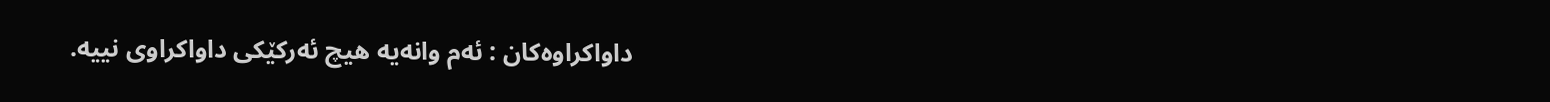داواکراوەکان : ئەم وانەیە هیچ ئەرکێکی داواکراوی نییە.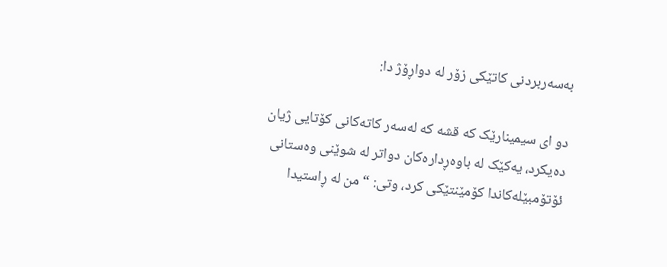بەسەربردنی کاتێکی زۆر لە دواڕۆژ دا:

دو ای سیمینارێک کە قشە کە لەسەر کاتەکانی کۆتایی ژیان دەیکرد، یەکێک لە باوەڕدارەکان دواتر لە شوێنی وەستانی ئۆتۆمبێلەکاندا کۆمێنتێکی کرد، وتی: “ من لە ڕاستیدا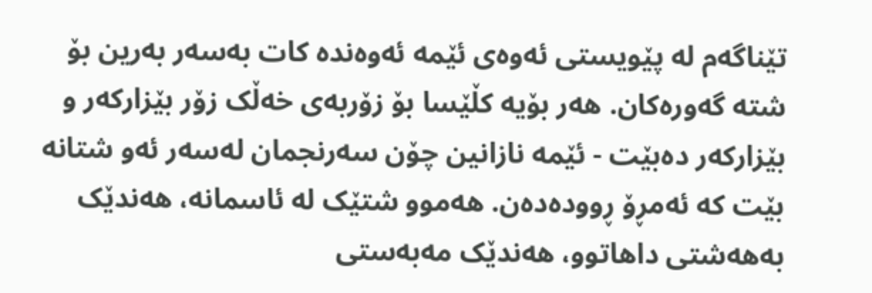تێناگەم لە پێویستی ئەوەی ئێمە ئەوەندە کات بەسەر بەرین بۆ شتە گەورەکان. هەر بۆیە کڵێسا بۆ زۆربەی خەڵک زۆر بێزارکەر و بێزارکەر دەبێت - ئێمە نازانین چۆن سەرنجمان لەسەر ئەو شتانە بێت کە ئەمڕۆ ڕوودەدەن. هەموو شتێک لە ئاسمانە، هەندێک بەهەشتی داهاتوو، هەندێک مەبەستی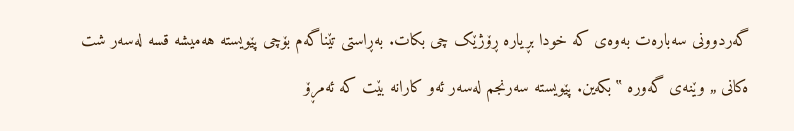گەردوونی سەبارەت بەوەی کە خودا بڕیارە ڕۆژێک چی بکات. بەڕاستی تێناگەم بۆچی پێویستە هەمیشە قسە لەسەر شت ەکانی „ وێنەی گەورە ‟ بکەین. پێویستە سەرنجم لەسەر ئەو کارانە بێت کە ئەمڕۆ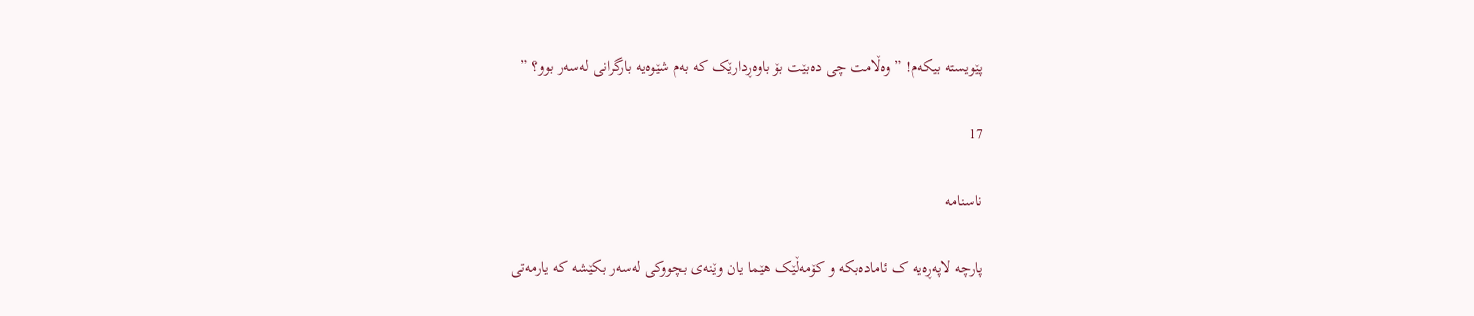پێویستە بیکەم! ” وەڵامت چی دەبێت بۆ باوەڕدارێک کە بەم شێوەیە بارگرانی لەسەر بوو؟ ”

17

ناسنامە

پارچە لاپەڕەیە ک ئامادەبکە و کۆمەڵێک هێما یان وێنەی بچووکی لەسەر بکێشە کە یارمەتی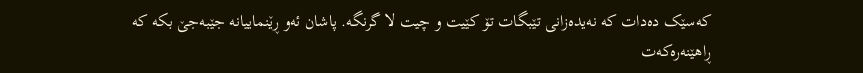کەسێک دەدات کە نەیدەزانی تێبگات تۆ کێیت و چیت لا گرنگە. پاشان ئەو ڕێنماییانە جێبەجێ بکە کە ڕاهێنەرەکەت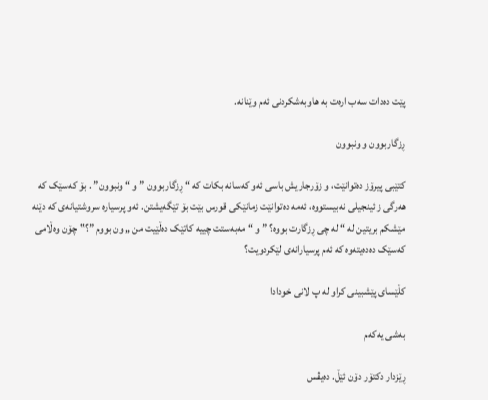پێت دەدات سەب ارەت بە هاوبەشکردنی ئەم وێنانە.

ڕزگاربوون و ونبوون

کتێبی پیرۆز دەتوانێت، و زۆرجاریش باسی ئەو کەسانە بکات کە “ ڕزگاربوون ” و “ ونبوون” . بۆ کەسێک کە هەرگی ز ئینجیلی نەبیستووە، ئەمە دەتوانێت زمانێکی قورس بێت بۆ تێگەیشتن. ئەو پرسیارە سروشتیانەی کە دێنە مێشکم بریتین لە “ لە چی ڕزگارت بووە؟ ” و “ مەبەستت چییە کاتێک دەڵێیت من „ ون بووم ”؟‟ چۆن وەڵامی کەسێک دەدەیتەوە کە ئەم پرسیارانەی لێکردویت؟

کڵێسای پێشبینی کراو لە پ لانی خودادا

بەشی یەکەم

ڕێزدار دکتۆر دۆن ئێڵ. دەیڤس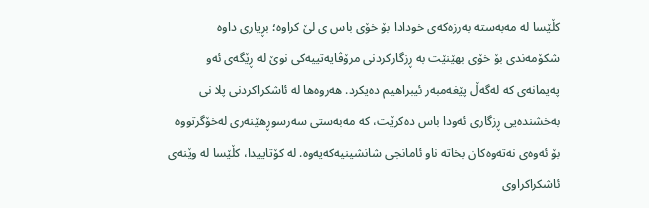کڵێسا لە مەبەستە بەرزەکەی خودادا بۆ خۆی باس ی لێ کراوە؛ بڕیاری داوە شکۆمەندی بۆ خۆی بهێنێت بە ڕزگارکردنی مرۆڤایەتییەکی نوێ لە ڕێگەی ئەو پەیمانەی کە لەگەڵ پێغەمبەر ئیبراهیم دەیکرد. هەروەها لە ئاشکراکردنی پلا نی بەخشندەیی ڕزگاری ئەودا باس دەکرێت، کە مەبەستی سەرسوڕهێنەری لەخۆگرتووە بۆ ئەوەی نەتەوەکان بخاتە ناو ئامانجی شانشینیەکەیەوە. لە کۆتاییدا، کڵێسا لە وێنەی ئاشکراکراوی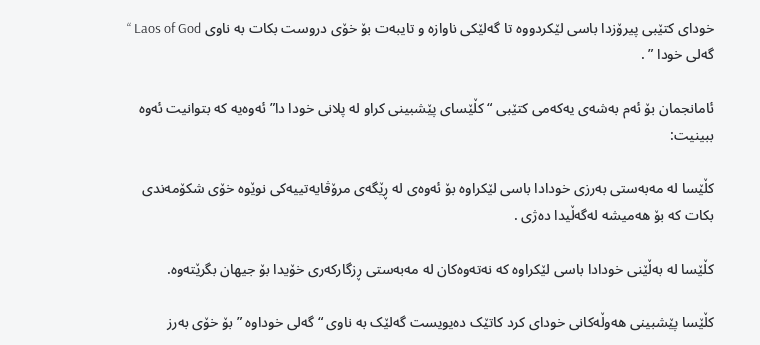خودای کتێبی پیرۆزدا باسی لێکردووە تا گەلێکی ناوازە و تایبەت بۆ خۆی دروست بکات بە ناوی Laos of God “ گەلی خودا ” .

ئامانجمان بۆ ئەم بەشەی یەکەمی کتێبی “ کڵێسای پێشبینی کراو لە پلانی خودا دا” ئەوەیە کە بتوانیت ئەوە ببینیت:

کڵێسا لە مەبەستی بەرزی خودادا باسی لێکراوە بۆ ئەوەی لە ڕێگەی مرۆڤایەتییەکی نوێوە خۆی شکۆمەندی بکات کە بۆ هەمیشە لەگەڵیدا دەژی .

کڵێسا لە بەڵێنی خودادا باسی لێکراوە کە نەتەوەکان لە مەبەستی ڕزگارکەری خۆیدا بۆ جیهان بگرێتەوە.

کڵێسا پێشبینی هەوڵەکانی خودای کرد کاتێک دەیویست گەلێک بە ناوی “ گەلی خوداوە ” بۆ خۆی بەرز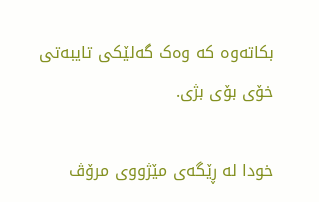بکاتەوە کە وەک گەلێکی تایبەتی خۆی بۆی بژی.

خودا لە ڕێگەی مێژووی مرۆڤ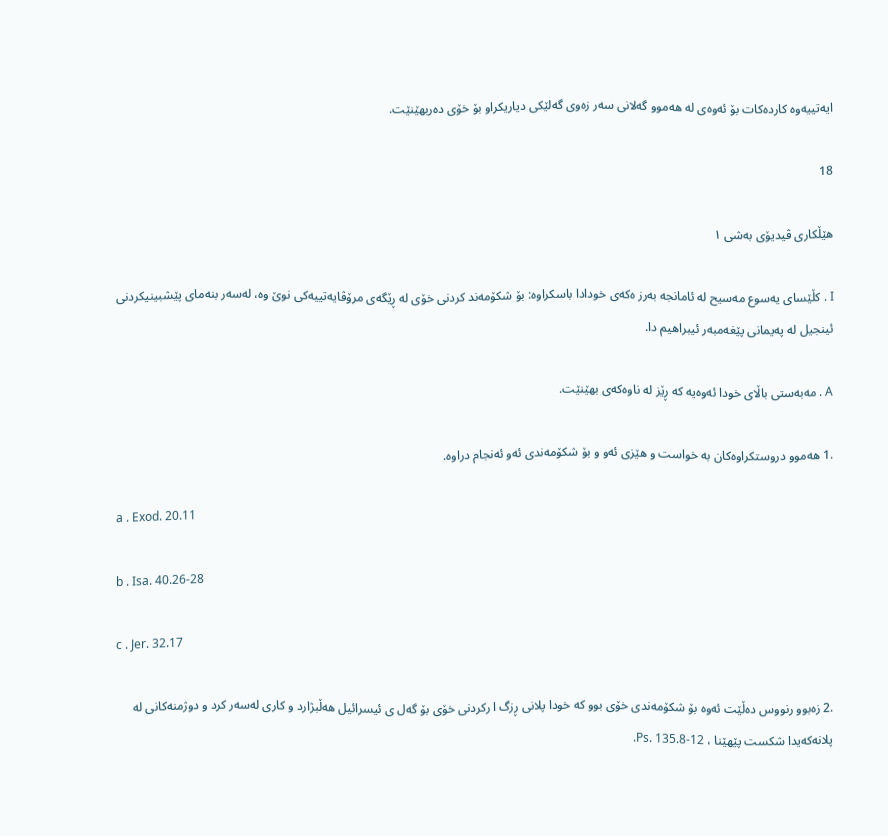ایەتییەوە کاردەکات بۆ ئەوەی لە هەموو گەلانی سەر زەوی گەلێکی دیاریکراو بۆ خۆی دەربهێنێت.

18

هێڵکاری ڤیدیۆی بەشی ١

I . کڵێسای یەسوع مەسیح لە ئامانجە بەرز ەکەی خودادا باسکراوە: بۆ شکۆمەند کردنی خۆی لە ڕێگەی مرۆڤایەتییەکی نوێ وە، لەسەر بنەمای پێشبینیکردنی ئینجیل لە پەیمانی پێغەمبەر ئیبراهیم دا.

A . مەبەستی باڵای خودا ئەوەیە کە ڕێز لە ناوەکەی بهێنێت.

.1 هەموو دروستکراوەکان بە خواست و هێزی ئەو و بۆ شکۆمەندی ئەو ئەنجام دراوە.

a . Exod. 20.11

b . Isa. 40.26-28

c . Jer. 32.17

.2 زەبوو رنووس دەڵێت ئەوە بۆ شکۆمەندی خۆی بوو کە خودا پلانی ڕزگ ا رکردنی خۆی بۆ گەل ی ئیسرائیل هەڵبژارد و کاری لەسەر کرد و دوژمنەکانی لە پلانەکەیدا شکست پێهێنا ، Ps. 135.8-12.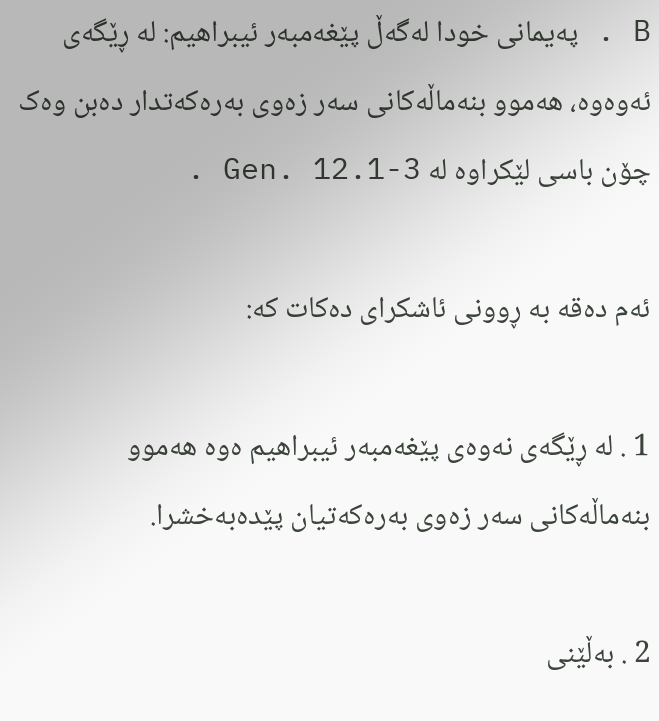B . پەیمانی خودا لەگەڵ پێغەمبەر ئیبراهیم: لە ڕێگەی ئەوەوە، هەموو بنەماڵەکانی سەر زەوی بەرەکەتدار دەبن وەک چۆن باسی لێکراوە لە Gen. 12.1-3 .

ئەم دەقە بە ڕوونی ئاشکرای دەکات کە:

1 . لە ڕێگەی نەوەی پێغەمبەر ئیبراهیم ەوە هەموو بنەماڵەکانی سەر زەوی بەرەکەتیان پێدەبەخشرا.

2 . بەڵێنی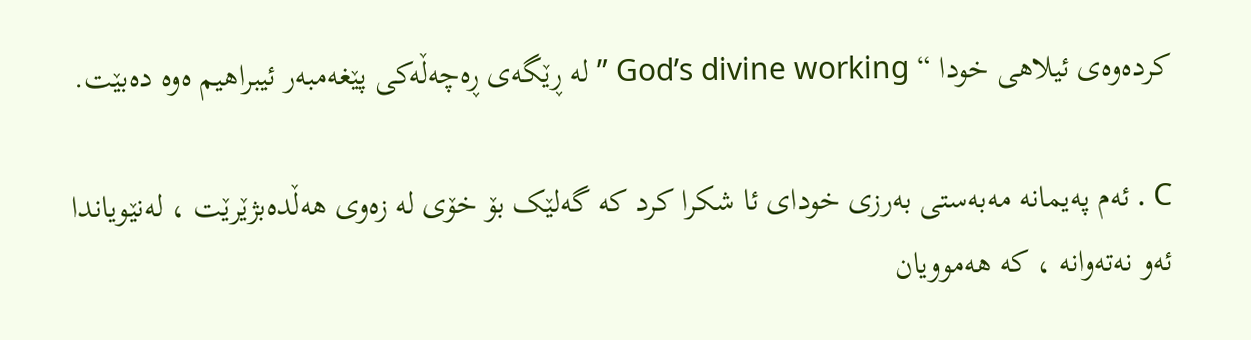کردەوەی ئیلاهی خودا “ God’s divine working ” لە ڕێگەی ڕەچەڵەکی پێغەمبەر ئیبراهیم ەوە دەبێت.

C . ئەم پەیمانە مەبەستی بەرزی خودای ئا شکرا کرد کە گەلێک بۆ خۆی لە زەوی هەڵدەبژێرێت ، لەنێویاندا ئەو نەتەوانە ، کە هەموویان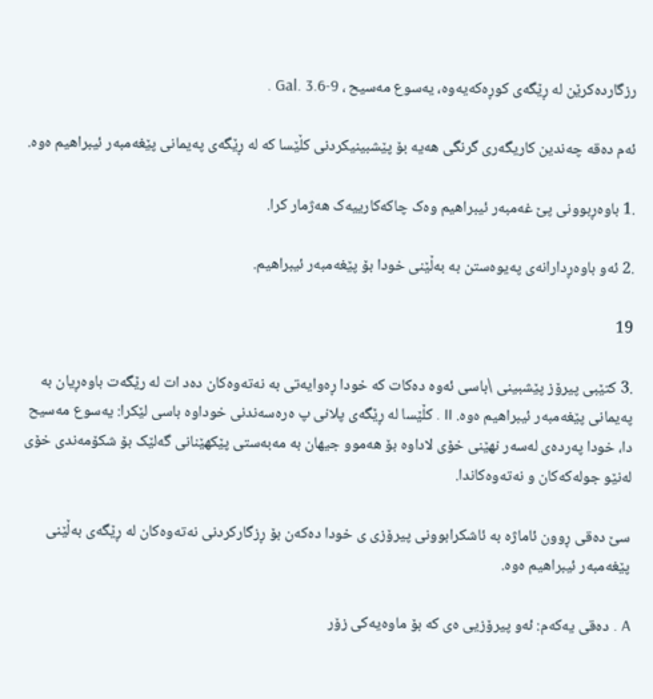رزگاردەکرێن لە ڕێگەی کوڕەکەیەوە، یەسوع مەسیح ، Gal. 3.6-9 .

ئەم دەقە چەندین کاریگەری گرنگی هەیە بۆ پێشبینیکردنی کڵێسا کە لە ڕێگەی پەیمانی پێغەمبەر ئیبراهیم ەوە.

.1 باوەڕبوونی پێ غەمبەر ئیبراهیم وەک چاکەکارییەک هەژمار کرا.

.2 ئەو باوەڕدارانەی پەیوەستن بە بەڵێنی خودا بۆ پێغەمبەر ئیبراهیم.

19

.3 کتێبی پیرۆز پێشبینی \باسی ئەوە دەکات کە خودا ڕەوایەتی بە نەتەوەکان دەد ات لە رێگەت باوەڕیان بە پەیمانی پێغەمبەر ئیبراهیم ەوە. II . کڵێسا لە ڕێگەی پلانی پ ەرەسەندنی خوداوە باسی لێکرا: یەسوع مەسیح دا، خودا پەردەی لەسەر نهێنی خۆی لاداوە بۆ هەموو جیهان بە مەبەستی پێکهێنانی گەلێک بۆ شکۆمەندی خۆی لەنێو جولەکەکان و نەتەوەکاندا.

سێ دەقی ڕوون ئاماژە بە ئاشکرابوونی پیرۆزی ی خودا دەکەن بۆ ڕزگارکردنی نەتەوەکان لە ڕێگەی بەڵێنی پێغەمبەر ئیبراهیم ەوە.

A . دەقی یەکەم: ئەو پیرۆزیی ەی کە بۆ ماوەیەکی زۆر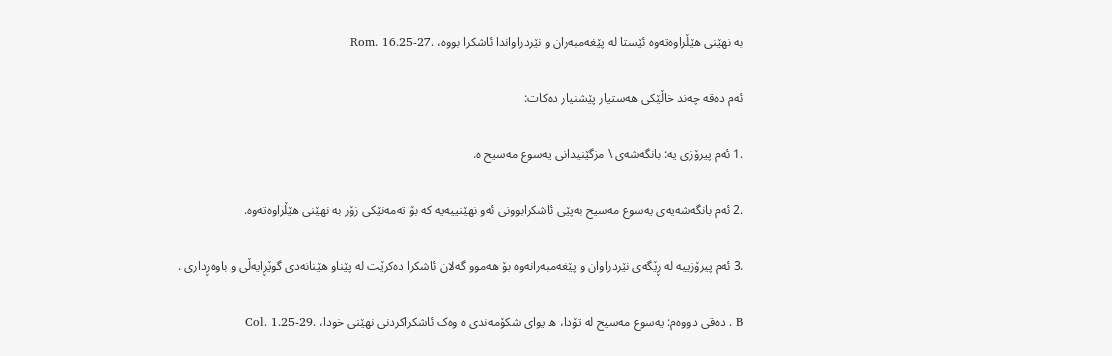بە نهێنی هێڵراوەتەوە ئێستا لە پێغەمبەران و نێردراواندا ئاشکرا بووە، .Rom. 16.25-27

ئەم دەقە چەند خاڵێکی هەستیار پێشنیار دەکات:

.1 ئەم پیرۆزی یە: بانگەشەی \ مزگێنیدانی یەسوع مەسیح ە.

.2 ئەم بانگەشەیەی یەسوع مەسیح بەپێی ئاشکرابوونی ئەو نهێنییەیە کە بۆ تەمەنێکی زۆر بە نهێنی هێڵراوەتەوە.

.3 ئەم پیرۆزییە لە ڕێگەی نێردراوان و پێغەمبەرانەوە بۆ هەموو گەلان ئاشکرا دەکرێت لە پێناو هێنانەدی گوێڕایەڵی و باوەڕداری .

B . دەقی دووەم: یەسوع مەسیح لە تۆدا، ه یوای شکۆمەندی ە وەک ئاشکراکردنی نهێنی خودا، .Col. 1.25-29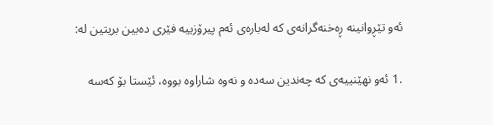ئەو تێڕوانینە ڕەخنەگرانەی کە لەبارەی ئەم پیرۆزییە فێری دەبین بریتین لە:

.1 ئەو نهێنییەی کە چەندین سەدە و نەوە شاراوە بووە، ئێستا بۆ کەسە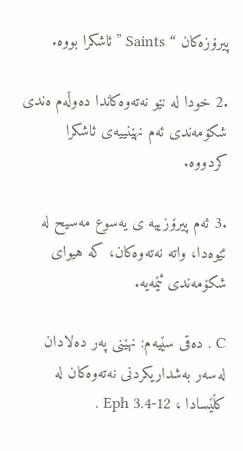پیرۆزەکان “ Saints ” ئاشکرا بووە.

.2 خودا لە نێو نەتەوەکاندا دەوڵەم ەندی شکۆمەندی ئەم نهێنییەی ئاشکرا کردووە.

.3 ئەم پیرۆزییە ی یەسوع مەسیح لە ئێوەدا، واتە نەتەوەکان، کە هیوای شکۆمەندی ئێمەیە.

C . دەقی سێیەم: نهێنی پەر دەلادان لەسەر بەشداریکردنی نەتەوەکان لە کڵێسادا ، Eph 3.4-12 .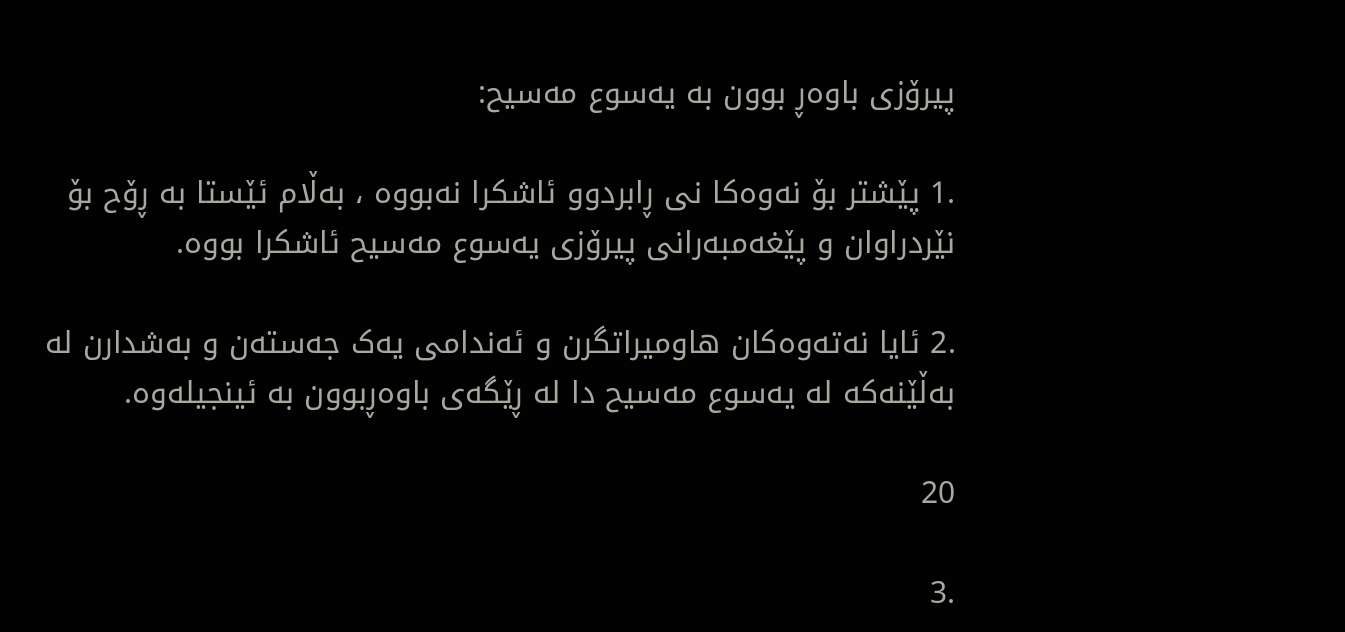پیرۆزی باوەڕ بوون بە یەسوع مەسیح:

.1 پێشتر بۆ نەوەکا نی ڕابردوو ئاشکرا نەبووە ، بەڵام ئێستا بە ڕۆح بۆ نێردراوان و پێغەمبەرانی پیرۆزی یەسوع مەسیح ئاشکرا بووە.

.2 ئایا نەتەوەکان هاومیراتگرن و ئەندامی یەک جەستەن و بەشدارن لە بەڵێنەکە لە یەسوع مەسیح دا لە ڕێگەی باوەڕبوون بە ئینجیلەوە.

20

.3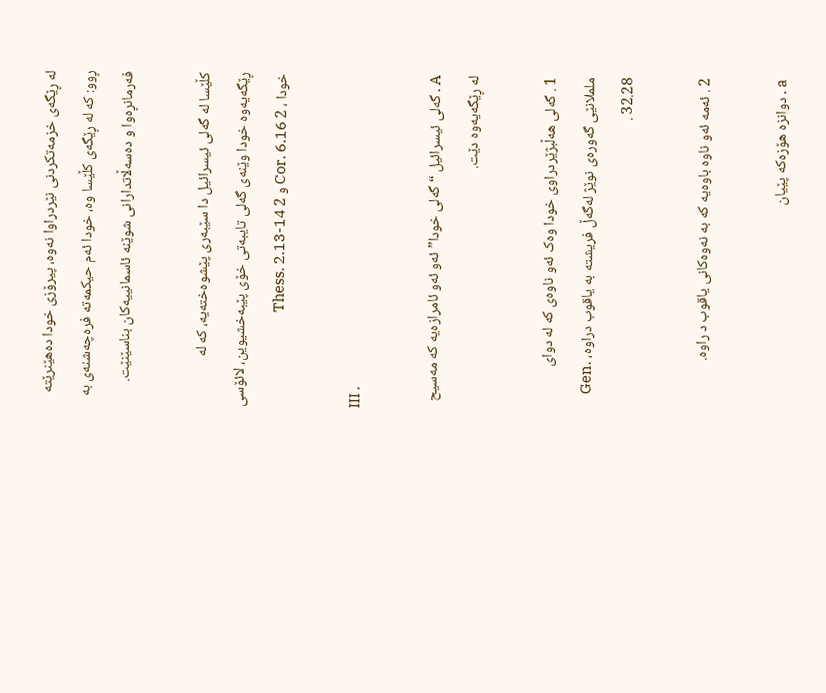لە ڕێگەی خزمەتکردنی نێردراوا نەوە، پیرۆزی خودا دەهێنرێتە ڕوو: کە لە ڕێگەی کڵێسا وە، خودا ئەم حیکمەتە فرەچەشنەی بە فەرمانڕەوا و دەسەڵاتدارانی شوێنە ئاسمانییەکان بناسێنێت.

کڵێسا لە گەلی ئیسرائیل دا سێبەری پێشوەختەیە، کە لە ڕێگەیەوە خودا وێنەی گەلی تایبەتی خۆی پێبەخشیوین، لائۆسی خودا ، 2 Cor. 6.16 و 2 Thess. 2.13-14

III .

A . گەلی ئیسرائیل “گەلی خودا” ئەو ئەو ئامرازەیە کە مەسیح لە ڕێگەیەوە دێت.

1 . گەلی هەڵبژێردراوی خودا وەک ئەو ناوەی کە لە دوای ململانێی گەورەی نوێژ لەگەڵ فریشتە بە یاقوب دراوە، Gen. 32.28 .

2 . ئەمە ئەو ناوە باوەیە کە بە نەوەکانی یاقوب د راوە.

a . دوانزە هۆزەکە پێیان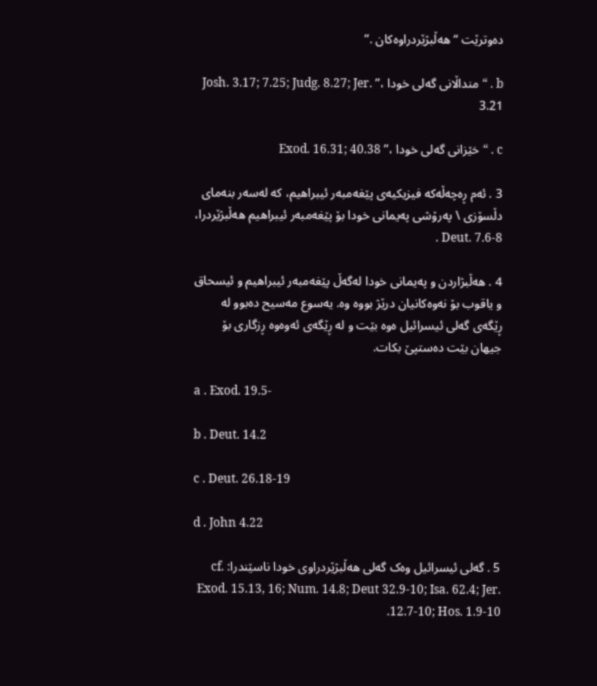دەوترێت “ هەڵبژێردراوەکان .”

b . “ منداڵانی گەلی خودا ،” Josh. 3.17; 7.25; Judg. 8.27; Jer. 3.21

c . “ خێزانی گەلی خودا ،” Exod. 16.31; 40.38

3 . ئەم ڕەچەڵەکە فیزیکیەی پێغەمبەر ئیبراهیم، کە لەسەر بنەمای دڵسۆزی \ پەرۆشی پەیمانی خودا بۆ پێغەمبەر ئیبراهیم هەڵبژێردرا، Deut. 7.6-8 .

4 . هەڵبژاردن و پەیمانی خودا لەگەڵ پێغەمبەر ئیبراهیم و ئیسحاق و یاقوب بۆ نەوەکانیان درێژ بووە وە. یەسوع مەسیح دەبوو لە ڕێگەی گەلی ئیسرائیل ەوە بێت و لە ڕێگەی ئەوەوە ڕزگاری بۆ جیهان بێت دەستپێ بکات.

a . Exod. 19.5-

b . Deut. 14.2

c . Deut. 26.18-19

d . John 4.22

5 . گەلی ئیسرائیل وەک گەلی هەڵبژێردراوی خودا ناسێندرا: cf. Exod. 15.13, 16; Num. 14.8; Deut 32.9-10; Isa. 62.4; Jer. 12.7-10; Hos. 1.9-10.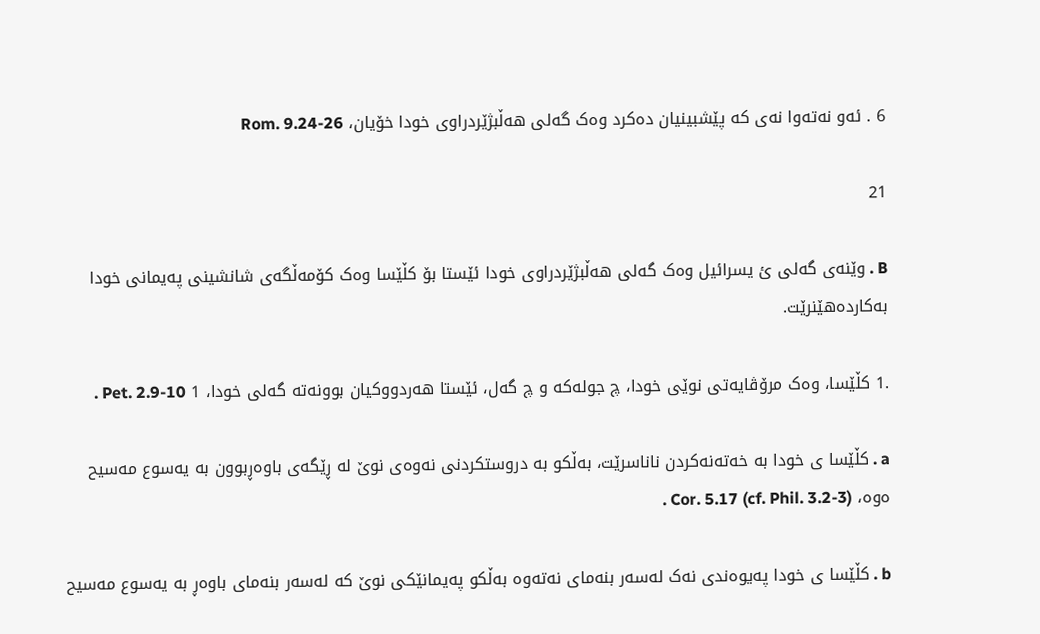6 . ئەو نەتەوا نەی کە پێشبینیان دەکرد وەک گەلی هەڵبژێردراوی خودا خۆیان، Rom. 9.24-26

21

B . وێنەی گەلی ئ یسرائیل وەک گەلی هەڵبژێردراوی خودا ئێستا بۆ کڵێسا وەک کۆمەڵگەی شانشینی پەیمانی خودا بەکاردەهێنرێت.

.1 کڵێسا، وەک مرۆڤایەتی نوێی خودا، چ جولەکە و چ گەل، ئێستا هەردووکیان بوونەتە گەلی خودا، 1 Pet. 2.9-10 .

a . کڵێسا ی خودا بە خەتەنەکردن ناناسرێت، بەڵکو بە دروستکردنی نەوەی نوێ لە ڕێگەی باوەڕبوون بە یەسوع مەسیح ەوە، Cor. 5.17 (cf. Phil. 3.2-3) .

b . کڵێسا ی خودا پەیوەندی نەک لەسەر بنەمای نەتەوە بەڵکو پەیمانێکی نوێ کە لەسەر بنەمای باوەڕ بە یەسوع مەسیح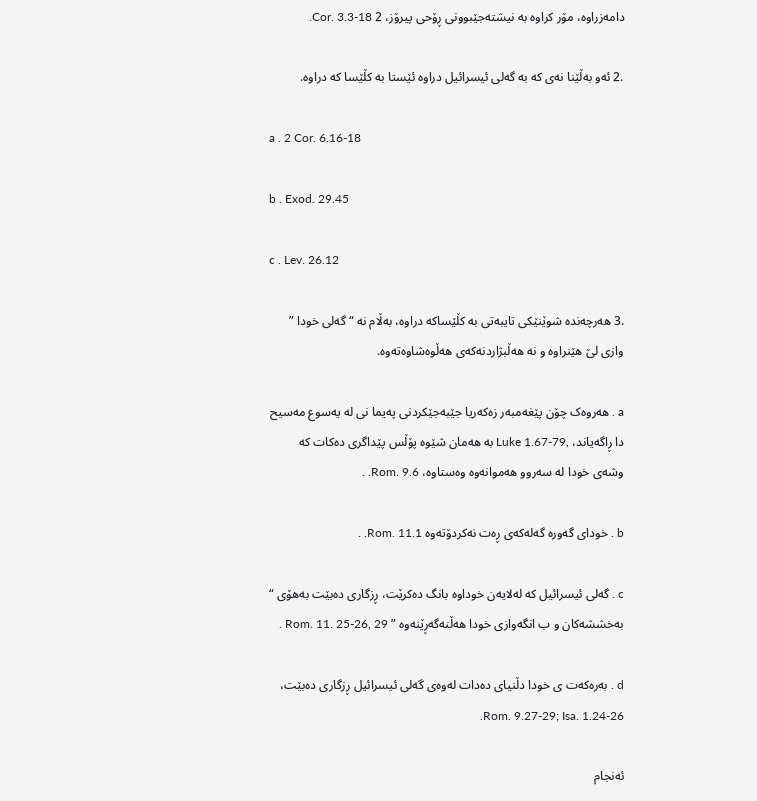دامەزراوە، مۆر کراوە بە نیشتەجێبوونی ڕۆحی پیرۆز، 2 Cor. 3.3-18.

.2 ئەو بەڵێنا نەی کە بە گەلی ئیسرائیل دراوە ئێستا بە کڵێسا کە دراوە.

a . 2 Cor. 6.16-18

b . Exod. 29.45

c . Lev. 26.12

.3 هەرچەندە شوێنێکی تایبەتی بە کڵێساکە دراوە، بەڵام نە “ گەلی خودا ” وازی لێ هێنراوە و نە هەڵبژاردنەکەی هەڵوەشاوەتەوە.

a . هەروەک چۆن پێغەمبەر زەکەریا جێبەجێکردنی پەیما نی لە یەسوع مەسیح دا ڕاگەیاند، ,Luke 1.67-79 بە هەمان شێوە پۆڵس پێداگری دەکات کە وشەی خودا لە سەروو هەموانەوە وەستاوە، Rom. 9.6. .

b . خودای گەورە گەلەکەی ڕەت نەکردۆتەوە Rom. 11.1. .

c . گەلی ئیسرائیل کە لەلایەن خوداوە بانگ دەکرێت، ڕزگاری دەبێت بەهۆی “ بەخششەکان و ب انگەوازی خودا هەڵنەگەڕێنەوە ” Rom. 11. 25-26, 29 .

d . بەرەکەت ی خودا دڵنیای دەدات لەوەی گەلی ئیسرائیل ڕزگاری دەبێت، Rom. 9.27-29; Isa. 1.24-26.

ئەنجام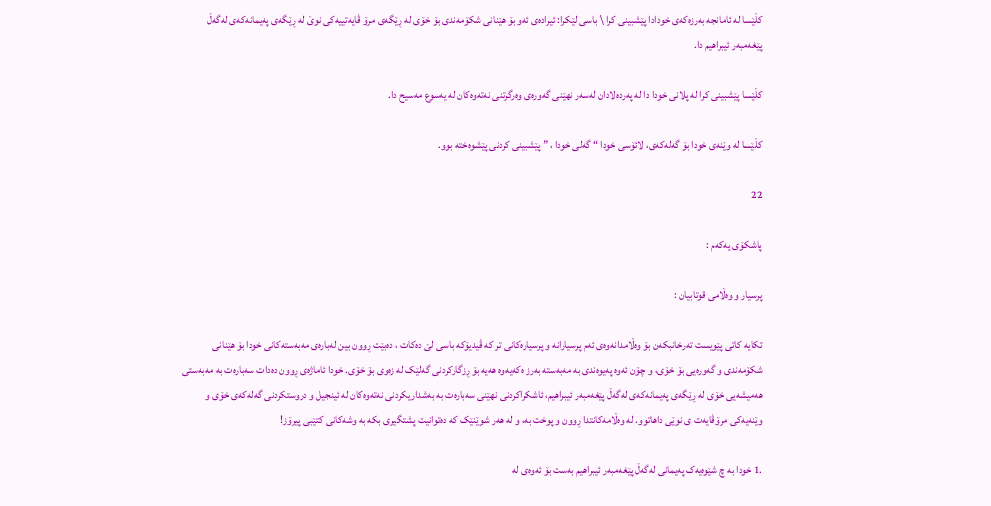کڵێسا لە ئامانجە بەرزەکەی خودادا پێشبینی کرا \ باسی لێکرا: ئیرادەی ئەو بۆ هێنانی شکۆمەندی بۆ خۆی لە ڕێگەی مرۆ ڤایەتییەکی نوێ لە ڕێگەی پەیمانەکەی لەگەڵ پێغەمبەر ئیبراهیم دا.

کڵێسا پێشبینی کرا لە پلانی خودا دا لە پەردەلادان لەسەر نهێنی گەورەی وەرگرتنی نەتەوەکان لە یەسوع مەسیح دا.

کڵێسا لە وێنەی خودا بۆ گەلەکەی، لائۆسی خودا “ گەلی خودا ، ” پێشبینی کردنی پێشوەختە بوو.

22

پاشکۆی یەکەم :

پرسیار و وەڵامی قوتابیان :

تکایە کاتی پێویست تەرخانبکەن بۆ وەڵامدانەوەی ئەم پرسیارانە و پرسیارەکانی تر کە ڤیدیۆکە باسی لێ دەکات ، دەبێت ڕوون بین لەبارەی مەبەستەکانی خودا بۆ هێنانی شکۆمەندی و گەورەیی بۆ خۆی، و چۆن ئەوە پەیوەندی بە مەبەستە بەرز ەکەیەوە هەیە بۆ ڕزگارکردنی گەلێک لە زەوی بۆ خۆی. خودا ئاماژەی ڕوون دەدات سەبارەت بە مەبەستی هەمیشەیی خۆی لە ڕێگەی پەیمانەکەی لەگەڵ پێغەمبەر ئیبراهیم، ئاشکراکردنی نهێنی سەبارەت بە بەشداریکردنی نەتەوەکان لە ئینجیل و دروستکردنی گەلەکەی خۆی و وێنەیەکی مرۆڤایەت ی نوێی داهاتوو. لە وەڵامەکانتدا ڕوون و پوخت بە، و لە هەر شوێنێک کە دەتوانیت پشتگیری بکە بە وشەکانی کتێبی پیرۆز!

.1 خودا بە چ شێوەیەک پەیمانی لەگەڵ پێغەمبەر ئیبراهیم بەست بۆ ئەوەی لە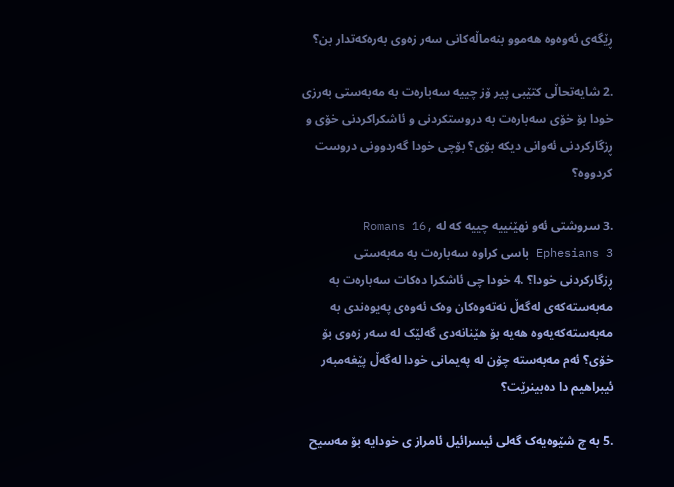ڕێگەی ئەوەوە هەموو بنەماڵەکانی سەر زەوی بەرەکەتدار بن؟

.2 شایەتحاڵی کتێبی پیر ۆز چییە سەبارەت بە مەبەستی بەرزی خودا بۆ خۆی سەبارەت بە دروستکردنی و ئاشکراکردنی خۆی و ڕزگارکردنی ئەوانی دیکە بۆی؟ بۆچی خودا گەردوونی دروست کردووە؟

.3 سروشتی ئەو نهێنییە چییە کە لە Romans 16, Ephesians 3 باسی کراوە سەبارەت بە مەبەستی ڕزگارکردنی خودا؟ .4 خودا چی ئاشکرا دەکات سەبارەت بە مەبەستەکەی لەگەڵ نەتەوەکان وەک ئەوەی پەیوەندی بە مەبەستەکەیەوە هەیە بۆ هێنانەدی گەلێک لە سەر زەوی بۆ خۆی؟ ئەم مەبەستە چۆن لە پەیمانی خودا لەگەڵ پێغەمبەر ئیبراهیم دا دەبینرێت؟

.5 بە چ شێوەیەک گەلی ئیسرائیل ئامراز ی خودایە بۆ مەسیح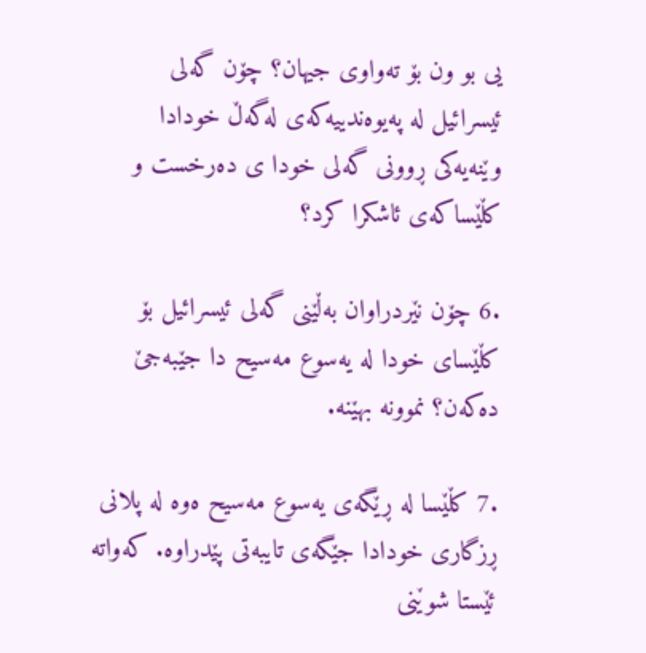یی بو ون بۆ تەواوی جیهان؟ چۆن گەلی ئیسرائیل لە پەیوەندییەکەی لەگەڵ خودادا وێنەیەکی ڕوونی گەلی خودا ی دەرخست و کڵێساکەی ئاشکرا کرد؟

.6 چۆن نێردراوان بەڵێنی گەلی ئیسرائیل بۆ کڵێسای خودا لە یەسوع مەسیح دا جێبەجێ دەکەن؟ نموونە بهێنە.

.7 کڵێسا لە ڕێگەی یەسوع مەسیح ەوە لە پلانی ڕزگاری خودادا جێگەی تایبەتی پێدراوە. کەواتە ئێستا شوێنی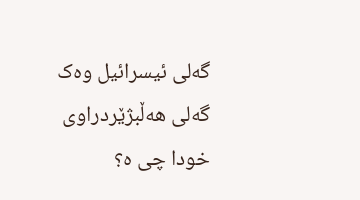گەلی ئیسرائیل وەک گەلی هەڵبژێردراوی خودا چی ە؟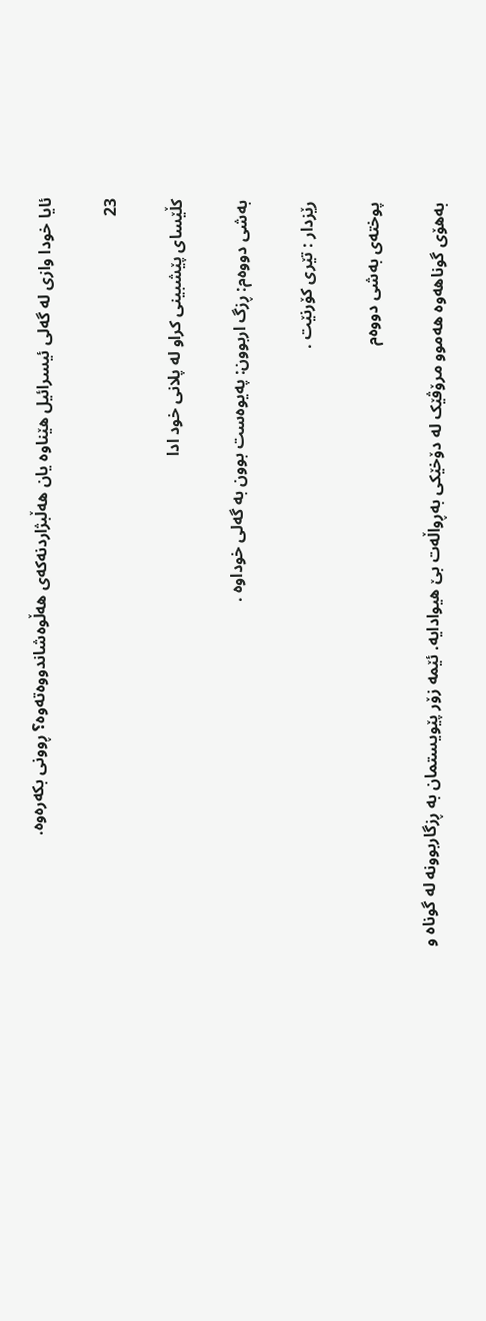ئایا خودا وازی لە گەلی ئیسرائیل هێناوە یان هەڵبژاردنەکەی هەڵوەشاندووەتەوە؟ ڕوونی بکەرەوە.

23

کڵێسای پێشبینی کراو لە پلانی خود ادا

بەشی دووەم: ڕزگ اربوون: پەیوەست بوون بە گەلی خوداوە .

رێزدار : تێری کۆرنێت .

پوختەی بەشی دووەم

بەهۆی گوناهەوە هەموو مرۆڤێک لە دۆخێکی بەڕواڵەت بێ هیوادایە. ئێمە زۆر پێویستمان بە ڕزگاربوونە لە گوناه و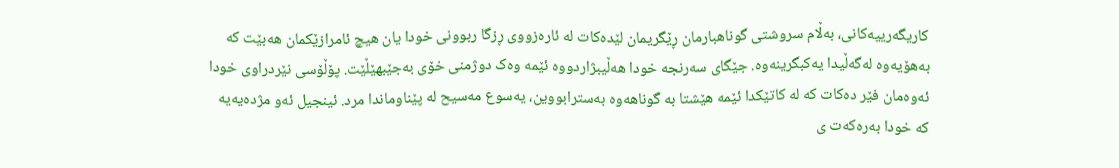کاریگەرییەکانی، بەڵام سروشتی گوناهبارمان ڕێگریمان لێدەکات لە ئارەزووی ڕزگا ربوونی خودا یان هیچ ئامرازێکمان هەبێت کە بەهۆیەوە لەگەڵیدا یەکبگرینەوە. جێگای سەرنجە خودا هەڵیبژاردووە ئێمە وەک دوژمنی خۆی بەجێبهێڵێت. پۆڵۆسی نێردراوی خودا ئەوەمان فێر دەکات کە لە کاتێکدا ئێمە هێشتا بە گوناهەوە بەسترابووین، یەسوع مەسیح لە پێناوماندا مرد. ئینجیل ئەو مژدەیەیە کە خودا بەرەکەت ی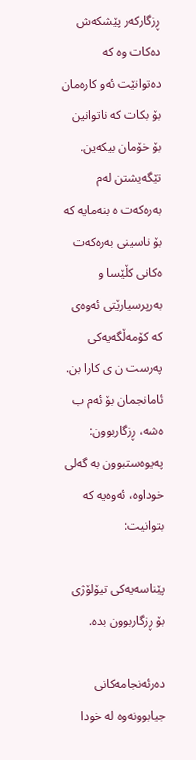ڕزگارکەر پێشکەش دەکات وە کە دەتوانێت ئەو کارەمان بۆ بکات کە ناتوانین بۆ خۆمان بیکەین. تێگەیشتن لەم بەرەکەت ە بنەمایە کە بۆ ناسینی بەرەکەت ەکانی کڵێسا و بەرپرسیارێتی ئەوەی کە کۆمەڵگەیەکی پەرست ن ی کارا بن. ئامانجمان بۆ ئەم ب ەشە، ڕزگاربوون: پەیوەستبوون بە گەلی خوداوە، ئەوەیە کە بتوانیت:

پێناسەیەکی تیۆلۆژی بۆ ڕزگاربوون بدە.

دەرئەنجامەکانی جیابوونەوە لە خودا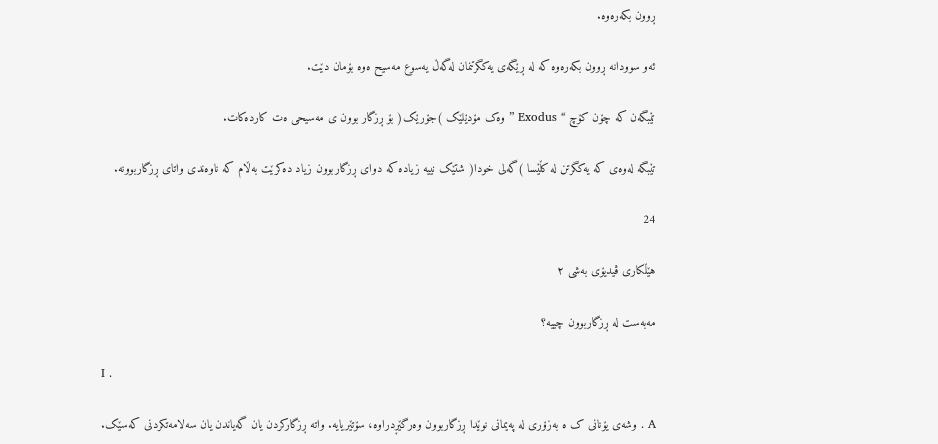ڕوون بکەرەوە.

ئەو سوودانە ڕوون بکەرەوە کە لە ڕێگەی یەکگرتنمان لەگەڵ یەسوع مەسیح ەوە بۆمان دێت.

تێبگەن کە چۆن کۆچ “ Exodus ” وەک مۆدێلێک )جۆرێک( بۆ ڕزگار بوون ی مەسیحی ەت کاردەکات.

تێبگە لەوەی کە یەکگرتن لە کڵێسا )گەلی خودا( شتێک نییە زیادە کە دوای ڕزگاربوون زیاد دەکرێت بەڵام کە ناوەندی واتای ڕزگاربوونە.

24

هێڵکاری ڤیدیۆی بەشی ٢

مەبەست لە ڕزگاربوون چییە؟

I .

A . وشەی یۆنانی ک ە بەزۆری لە پەیمانی نوێدا ڕزگاربوون وەرگێڕدراوە، سۆتێریایە. واتە ڕزگارکردن یان گەیاندن یان سەلامەتکردنی کەسێک.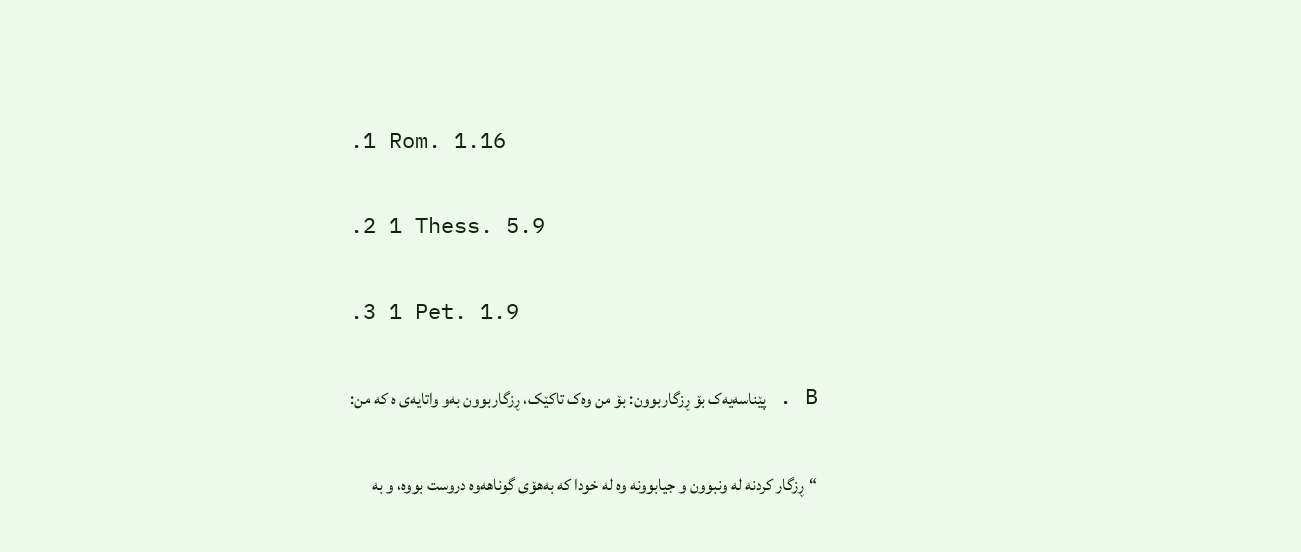.1 Rom. 1.16

.2 1 Thess. 5.9

.3 1 Pet. 1.9

B . پێناسەیەک بۆ ڕزگاربوون: بۆ من وەک تاکێک، ڕزگاربوون بەو واتایەی ە کە من:

“ڕزگار کردنە لە ونبوون و جیابوونە وە لە خودا کە بەهۆی گوناهەوە دروست بووە، و بە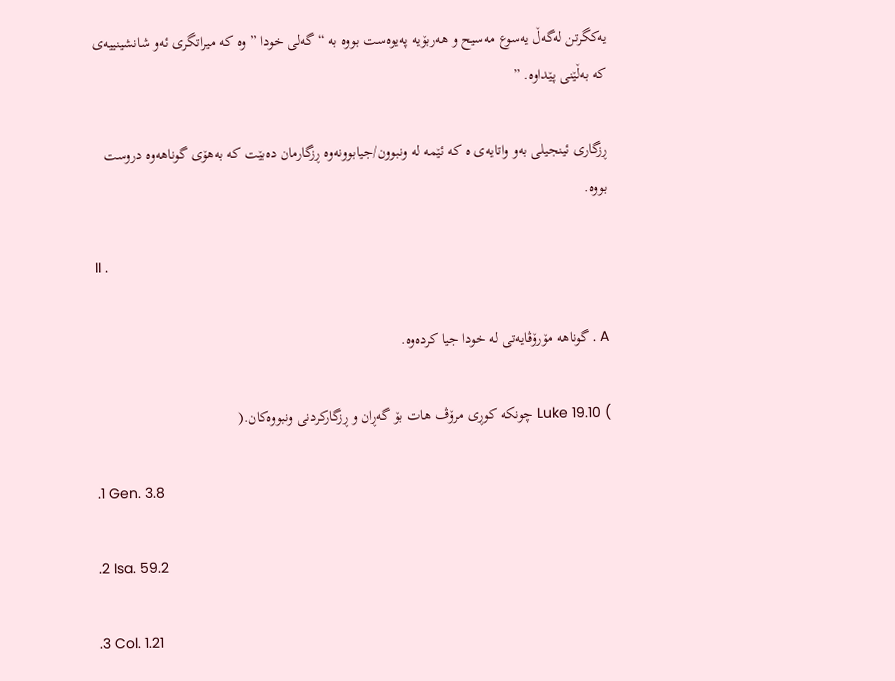یەکگرتن لەگەڵ یەسوع مەسیح و هەربۆیە پەیوەست بووە بە “ گەلی خودا ” وە کە میراتگری ئەو شانشینییەی کە بەڵێنی پێداوە. ”

ڕزگاری ئینجیلی بەو واتایەی ە کە ئێمە لە ونبوون/جیابوونەوە ڕزگارمان دەبێت کە بەهۆی گوناهەوە دروست بووە.

II .

A . گوناهە مۆرۆڤایەتی لە خودا جیا کردەوە.

) Luke 19.10 چونکە کوڕی مرۆڤ هات بۆ گەڕان و ڕزگارکردنی ونبووەکان.(

.1 Gen. 3.8

.2 Isa. 59.2

.3 Col. 1.21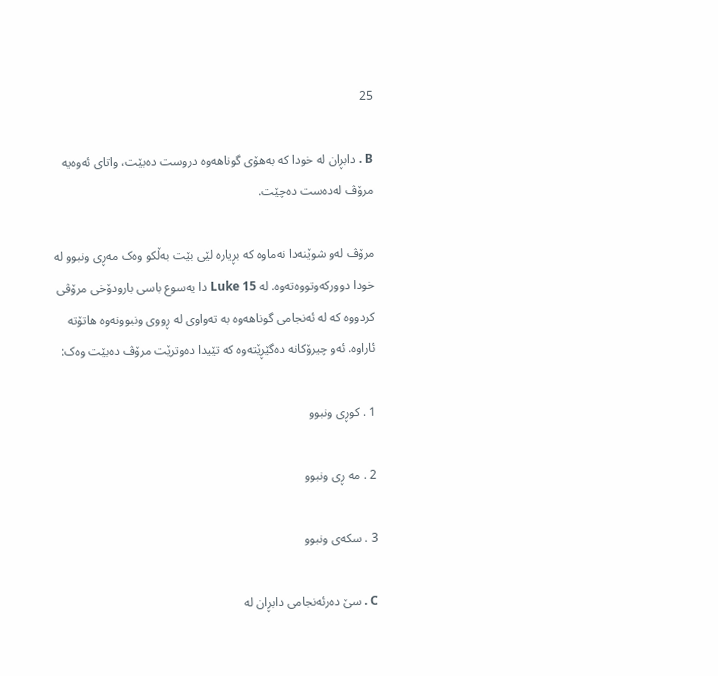25

B . دابڕان لە خودا کە بەهۆی گوناهەوە دروست دەبێت، واتای ئەوەیە مرۆڤ لەدەست دەچێت.

مرۆڤ لەو شوێنەدا نەماوە کە بڕیارە لێی بێت بەڵکو وەک مەڕی ونبوو لە خودا دوورکەوتووەتەوە. لە Luke 15 دا یەسوع باسی بارودۆخی مرۆڤی کردووە کە لە ئەنجامی گوناهەوە بە تەواوی لە ڕووی ونبوونەوە هاتۆتە ئاراوە. ئەو چیرۆکانە دەگێڕێتەوە کە تێیدا دەوترێت مرۆڤ دەبێت وەک:

1 . کوڕی ونبوو

2 . مە ڕی ونبوو

3 . سکەی ونبوو

C . سێ دەرئەنجامی دابڕان لە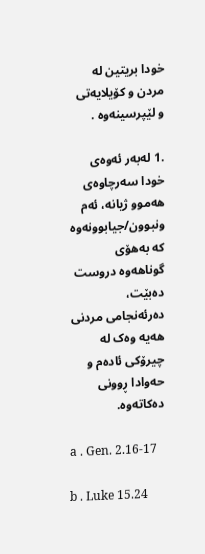خودا بریتین لە مردن و کۆیلایەتی و لێپرسینەوە .

.1 لەبەر ئەوەی خودا سەرچاوەی هەموو ژیانە، ئەم ونبوون/جیابوونەوە کە بەهۆی گوناهەوە دروست دەبێت، دەرئەنجامی مردنی هەیە وەک لە چیرۆکی ئادەم و حەوادا ڕوونی دەکاتەوە.

a . Gen. 2.16-17

b . Luke 15.24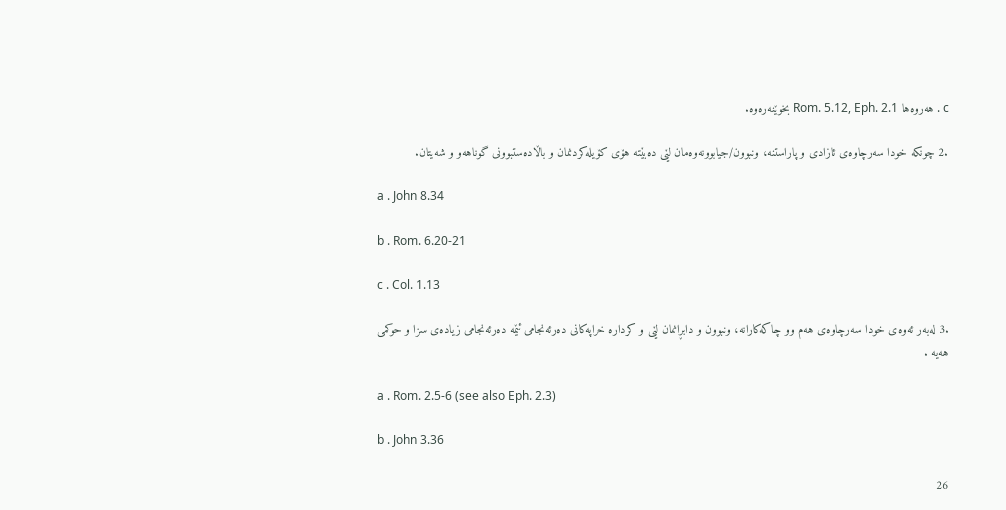c . هەروەها Rom. 5.12, Eph. 2.1 بخوێنەرەوە.

.2 چونکە خودا سەرچاوەی ئازادی و پاراستنە، ونبوون/جیابوونەوەمان لێی دەبێتە هۆی کۆیلەکردنمان و باڵادەستبوونی گوناهەو و شەیتان.

a . John 8.34

b . Rom. 6.20-21

c . Col. 1.13

.3 لەبەر ئەوەی خودا سەرچاوەی هەم وو چاکەکارانە، ونبوون و دابڕانمان لێی و کردارە خراپەکانی دەرئەنجامی ئێمە دەرئەنجامی زیادەی سزا و حوکمی هەیە .

a . Rom. 2.5-6 (see also Eph. 2.3)

b . John 3.36

26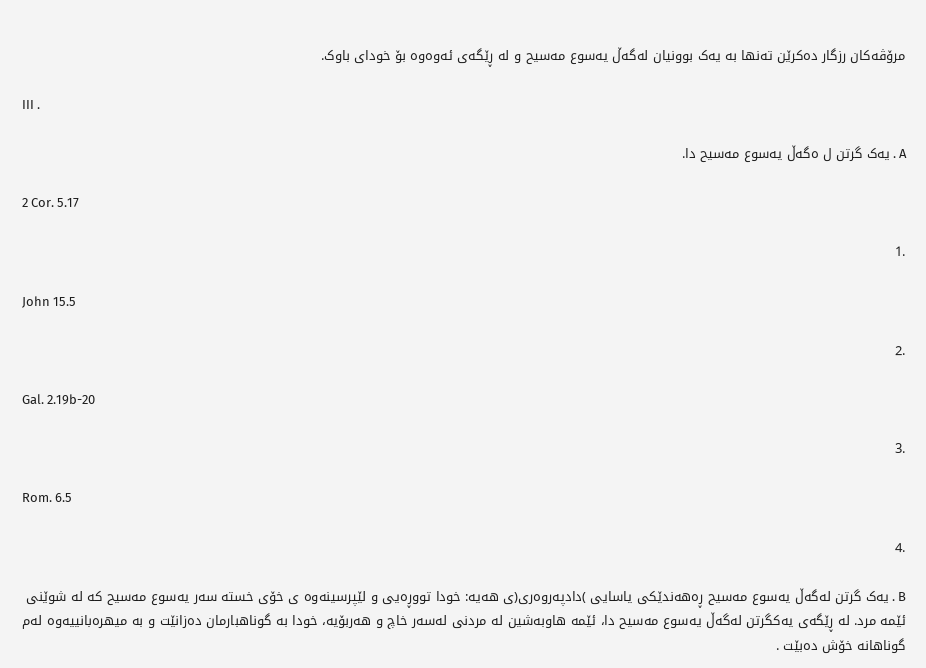مرۆڤەکان رزگار دەکرێن تەنها بە یەک بوونیان لەگەڵ یەسوع مەسیح و لە ڕێگەی ئەوەوە بۆ خودای باوک.

III .

A . یەک گرتن ل ەگەڵ یەسوع مەسیح دا.

2 Cor. 5.17

.1

John 15.5

.2

Gal. 2.19b-20

.3

Rom. 6.5

.4

B . یەک گرتن لەگەڵ یەسوع مەسیح ڕەهەندێکی یاسایی )دادپەروەری(ی هەیە: خودا تووڕەیی و لێپرسینەوە ی خۆی خستە سەر یەسوع مەسیح کە لە شوێنی ئێمە مرد. لە ڕێگەی یەکگرتن لەگەڵ یەسوع مەسیح دا، ئێمە هاوبەشین لە مردنی لەسەر خاچ و هەربۆیە، خودا بە گوناهبارمان دەزانێت و بە میهرەبانییەوە لەم گوناهانە خۆش دەبێت .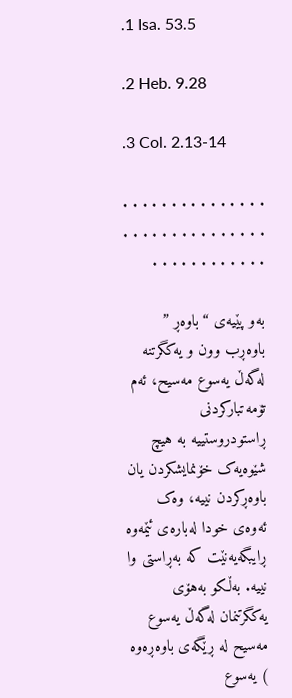.1 Isa. 53.5

.2 Heb. 9.28

.3 Col. 2.13-14

. . . . . . . . . . . . . . . . . . . . . . . . . . . . . . . . . . . . . . . . . .

بەو پێیەی “باوەڕ ” باوەڕب وون و یەکگرتنە لەگەڵ یەسوع مەسیح، ئەم تۆمەتبارکردنی ڕاستودروستییە بە هیچ شێوەیەک خۆنمایشکردن یان باوەڕکردن نییە، وەک ئەوەی خودا لەبارەی ئێمەوە ڕایبگەیەنێت کە بەڕاستی وا نییە. بەڵکو بەهۆی یەکگرتنمان لەگەڵ یەسوع مەسیح لە ڕێگەی باوەڕەوە ) یەسوع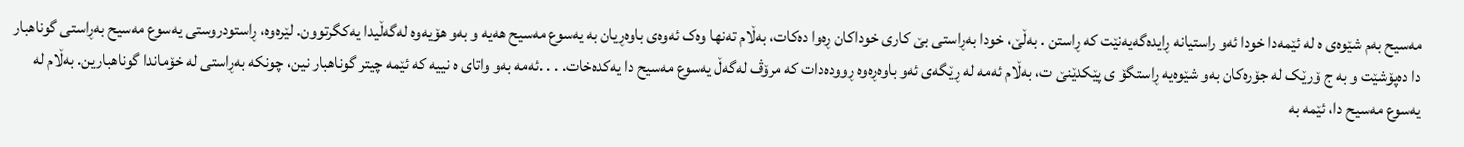مەسیح بەم شێوەی ە لە ئێمەدا خودا ئەو راستیانە ڕایدەگەیەنێت کە ڕاستن . بەڵێ، خودا بەڕاستی بێ کاری خوداکان ڕەوا دەکات، بەڵام تەنها وەک ئەوەی باوەڕیان بە یەسوع مەسیح هەیە و بەو هۆیەوە لەگەڵیدا یەکگرتوون. لێرەوە، ڕاستودروستی یەسوع مەسیح بەڕاستی گوناهبار دا دەپۆشێت و بە ج ۆرێک لە جۆرەکان بەو شێوەیە ڕاستگۆ ی پێکدێنێ ت، بەڵام ئەمە لە ڕێگەی ئەو باوەڕەوە ڕوودەدات کە مرۆڤ لەگەڵ یەسوع مەسیح دا یەکدەخات. . . .ئەمە بەو واتای ە نییە کە ئێمە چیتر گوناهبار نین، چونکە بەڕاستی لە خۆماندا گوناهبارین. بەڵام لە یەسوع مەسیح دا، ئێمە بە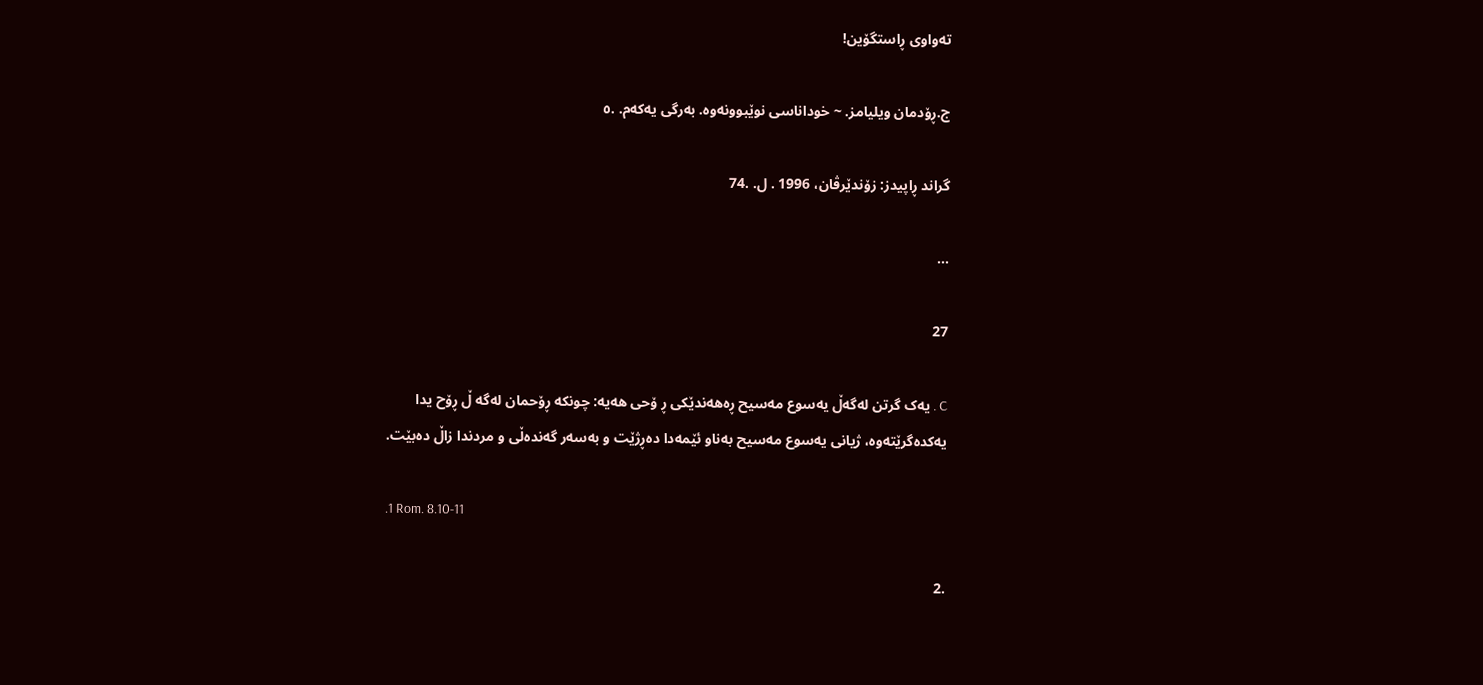تەواوی ڕاستگۆین!

ج.ڕۆدمان ویلیامز. ~ خوداناسی نوێبوونەوە. بەرگی یەکەم. .٥

گراند ڕاپیدز: زۆندێرڤان، 1996 . ل. .74

...

27

C . یەک گرتن لەگەڵ یەسوع مەسیح ڕەهەندێکی ڕ ۆحی هەیە: چونکە ڕۆحمان لەگە ڵ ڕۆح یدا یەکدەگرێتەوە، ژیانی یەسوع مەسیح بەناو ئێمەدا دەڕژێت و بەسەر گەندەڵی و مردندا زاڵ دەبێت.

.1 Rom. 8.10-11

.2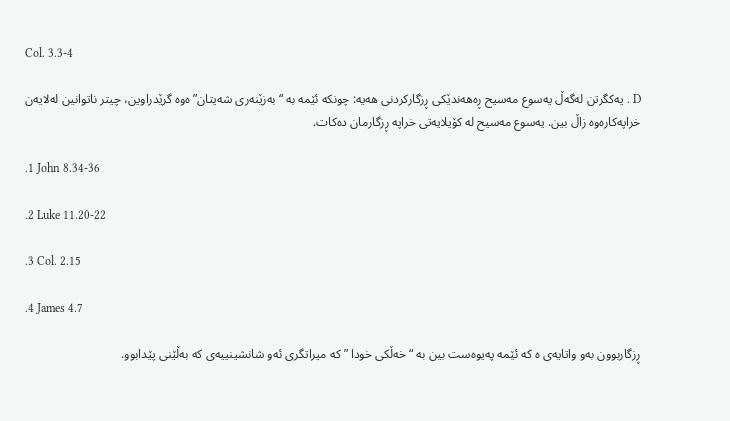Col. 3.3-4

D . یەکگرتن لەگەڵ یەسوع مەسیح ڕەهەندێکی ڕزگارکردنی هەیە: چونکە ئێمە بە “ بەزێنەری شەیتان” ەوە گرێدراوین، چیتر ناتوانین لەلایەن خراپەکارەوە زاڵ بین. یەسوع مەسیح لە کۆیلایەتی خراپە ڕزگارمان دەکات.

.1 John 8.34-36

.2 Luke 11.20-22

.3 Col. 2.15

.4 James 4.7

ڕزگاربوون بەو واتایەی ە کە ئێمە پەیوەست بین بە “ خەڵکی خودا ” کە میراتگری ئەو شانشینییەی کە بەڵێنی پێدابوو.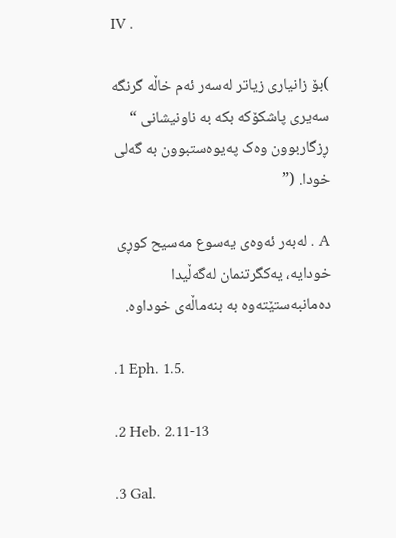IV .

)بۆ زانیاری زیاتر لەسەر ئەم خاڵە گرنگە سەیری پاشکۆکە بکە بە ناونیشانی “ ڕزگاربوون وەک پەیوەستبوون بە گەلی خودا. (”

A . لەبەر ئەوەی یەسوع مەسیح کوڕی خودایە، یەکگرتنمان لەگەڵیدا دەمانبەستێتەوە بە بنەماڵەی خوداوە.

.1 Eph. 1.5.

.2 Heb. 2.11-13

.3 Gal.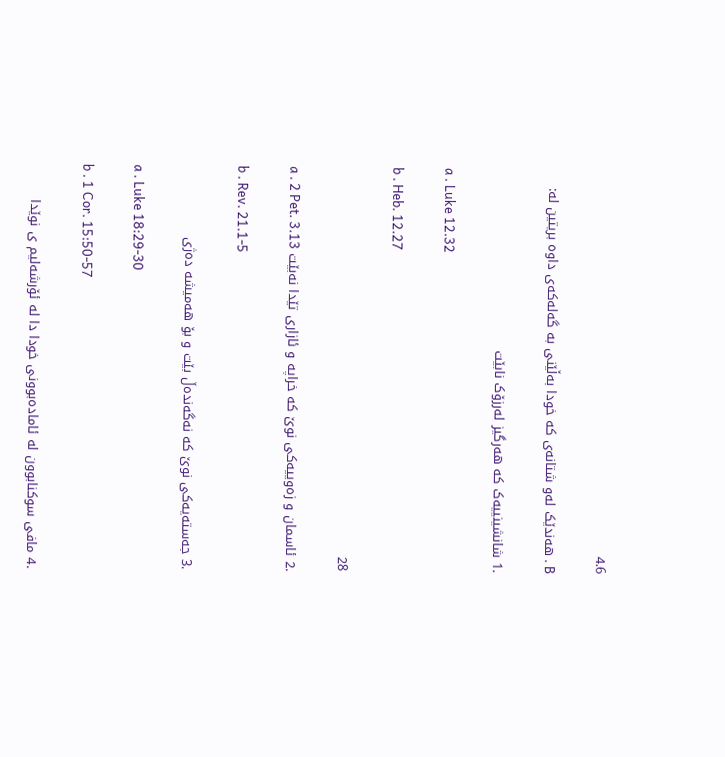4.6

B . هەندێک لەو شتانەی کە خودا بەڵێنی بە گەلەکەی داوە بریتین لە:

.1 شانشینییەک کە هەرگیز لەرزۆک نابێت

a . Luke 12.32

b . Heb. 12.27

28

.2 ئاسمان و زەوییەکی نوێ کە خراپە و ئازاری تێدا نەبێت a . 2 Pet. 3.13

b . Rev. 21.1-5

.3 جەستەیەکی نوێ کە نەگەندەڵ بێت و بۆ هەمیشە دەژی

a . Luke 18:29-30

b . 1 Cor. 15:50-57

.4 مافی سوکنابوون لە ئامادەبوونی خودا دا لە ئۆرشەلیم ی نوێدا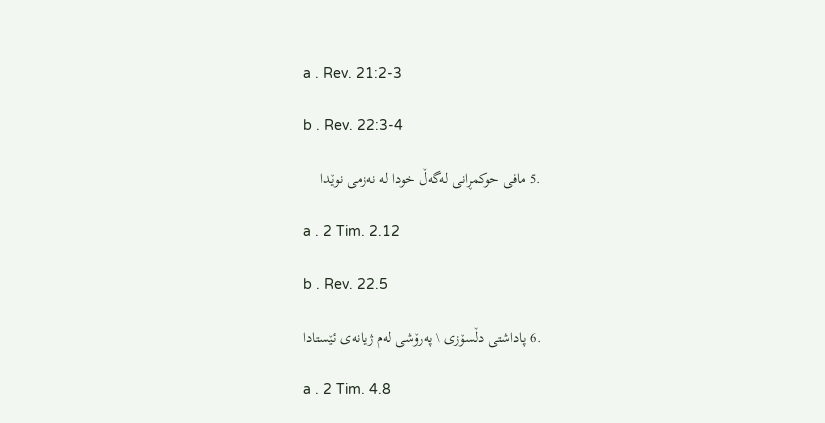a . Rev. 21:2-3

b . Rev. 22:3-4

.5 مافی حوکمڕانی لەگەڵ خودا لە نەزمی نوێدا

a . 2 Tim. 2.12

b . Rev. 22.5

.6 پاداشتی دڵسۆزی \ پەرۆشی لەم ژیانەی ئێستادا

a . 2 Tim. 4.8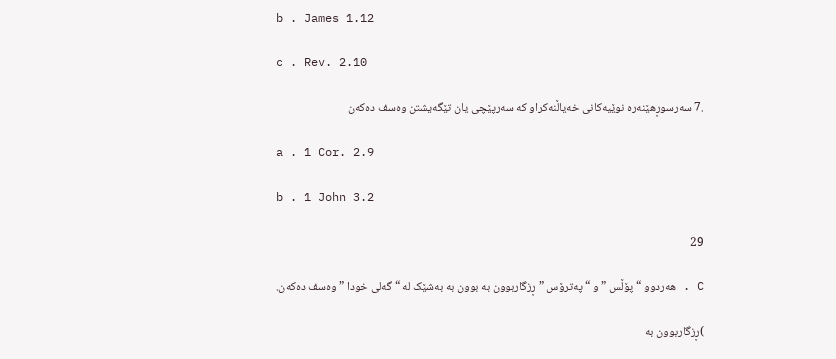b . James 1.12

c . Rev. 2.10

.7 سەرسوڕهێنەرە نوێیەکانی خەیاڵنەکراو کە سەرپێچی یان تێگەیشتن وەسف دەکەن

a . 1 Cor. 2.9

b . 1 John 3.2

29

C . هەردوو “پۆڵس ” و “ پەترۆس ” ڕزگاربوون بە بوون بە بەشێک لە “ گەلی خودا ” وەسف دەکەن.

)ڕزگاربوون بە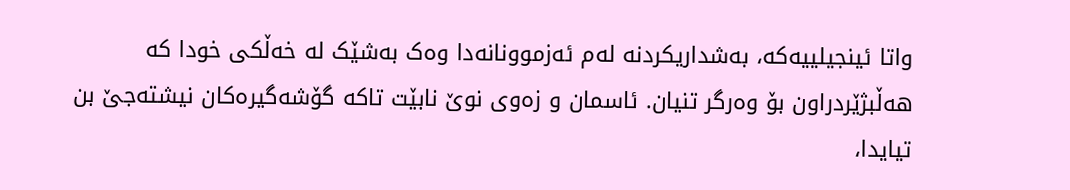واتا ئینجیلییەکە، بەشداریکردنە لەم ئەزموونانەدا وەک بەشێک لە خەڵکی خودا کە هەڵبژێردراون بۆ وەرگر تنیان. ئاسمان و زەوی نوێ نابێت تاکە گۆشەگیرەکان نیشتەجێ بن تیایدا،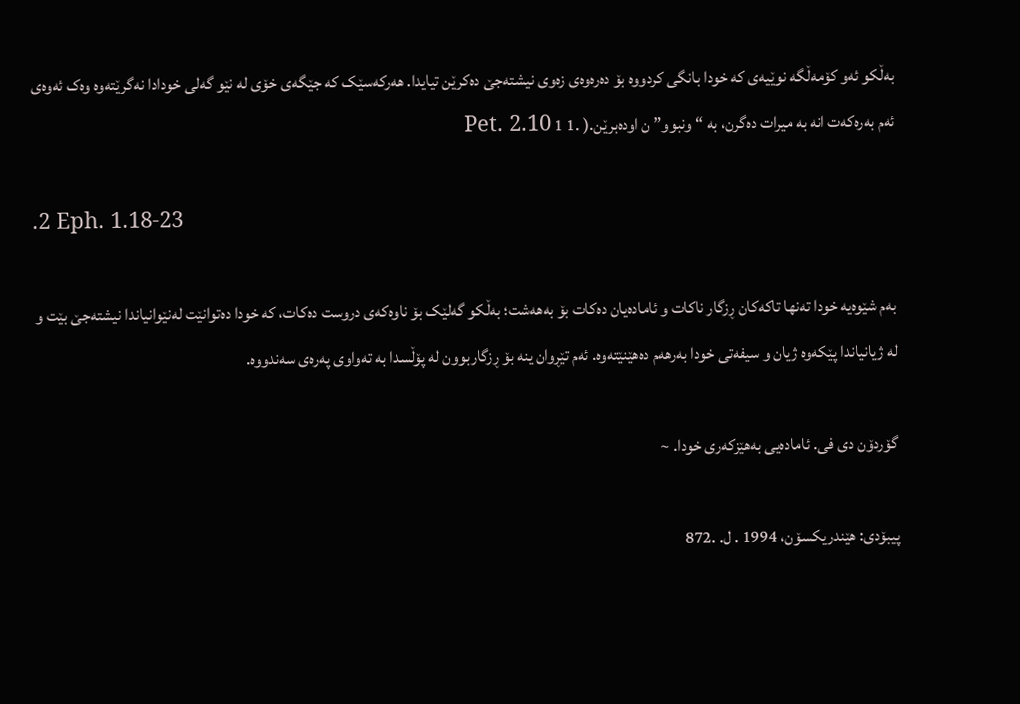بەڵکو ئەو کۆمەڵگە نوێیەی کە خودا بانگی کردووە بۆ دەرەوەی زەوی نیشتەجێ دەکرێن تیایدا. هەرکەسێک کە جێگەی خۆی لە نێو گەلی خودادا نەگرێتەوە وەک ئەوەی ئەم بەرەکەت انە بە میرات دەگرن، بە “ونبوو” ن اودەبرێن.( .1 1 Pet. 2.10

.2 Eph. 1.18-23

بەم شێوەیە خودا تەنها تاکەکان ڕزگار ناکات و ئامادەیان دەکات بۆ بەهەشت؛ بەڵکو گەلێک بۆ ناوەکەی دروست دەکات، کە خودا دەتوانێت لەنێوانیاندا نیشتەجێ بێت و لە ژیانیاندا پێکەوە ژیان و سیفەتی خودا بەرهەم دەهێنێتەوە. ئەم تێڕوان ینە بۆ ڕزگاربوون لە پۆڵسدا بە تەواوی پەرەی سەندووە.

گۆردۆن دی فی. ئامادەیی بەهێزکەری خودا. ~

پیبۆدی: هێندریکسۆن، 1994 . ل. .872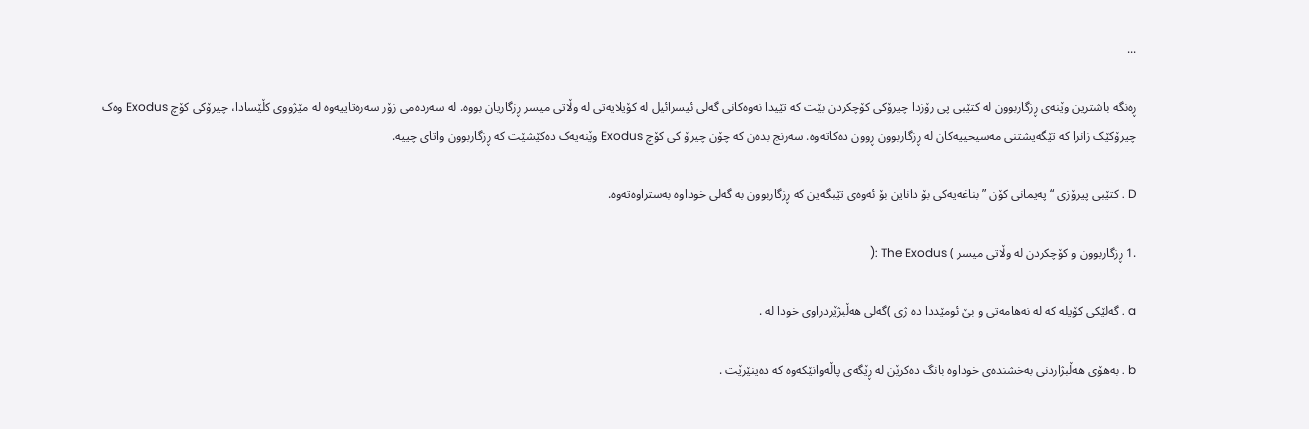...

ڕەنگە باشترین وێنەی ڕزگاربوون لە کتێبی پی رۆزدا چیرۆکی کۆچکردن بێت کە تێیدا نەوەکانی گەلی ئیسرائیل لە کۆیلایەتی لە وڵاتی میسر ڕزگاریان بووە. لە سەردەمی زۆر سەرەتاییەوە لە مێژووی کڵێسادا، چیرۆکی کۆچ Exodus وەک چیرۆکێک زانرا کە تێگەیشتنی مەسیحییەکان لە ڕزگاربوون ڕوون دەکاتەوە. سەرنج بدەن کە چۆن چیرۆ کی کۆچ Exodus وێنەیەک دەکێشێت کە ڕزگاربوون واتای چییە.

D . کتێبی پیرۆزی “ پەیمانی کۆن ” بناغەیەکی بۆ داناین بۆ ئەوەی تێبگەین کە ڕزگاربوون بە گەلی خوداوە بەستراوەتەوە.

.1 ڕزگاربوون و کۆچکردن لە وڵاتی میسر ) The Exodus :(

a . گەلێکی کۆیلە کە لە نەهامەتی و بێ ئومێددا دە ژی )گەلی هەڵبژێردراوی خودا لە .

b . بەهۆی هەڵبژاردنی بەخشندەی خوداوە بانگ دەکرێن لە ڕێگەی پاڵەوانێکەوە کە دەینێرێت .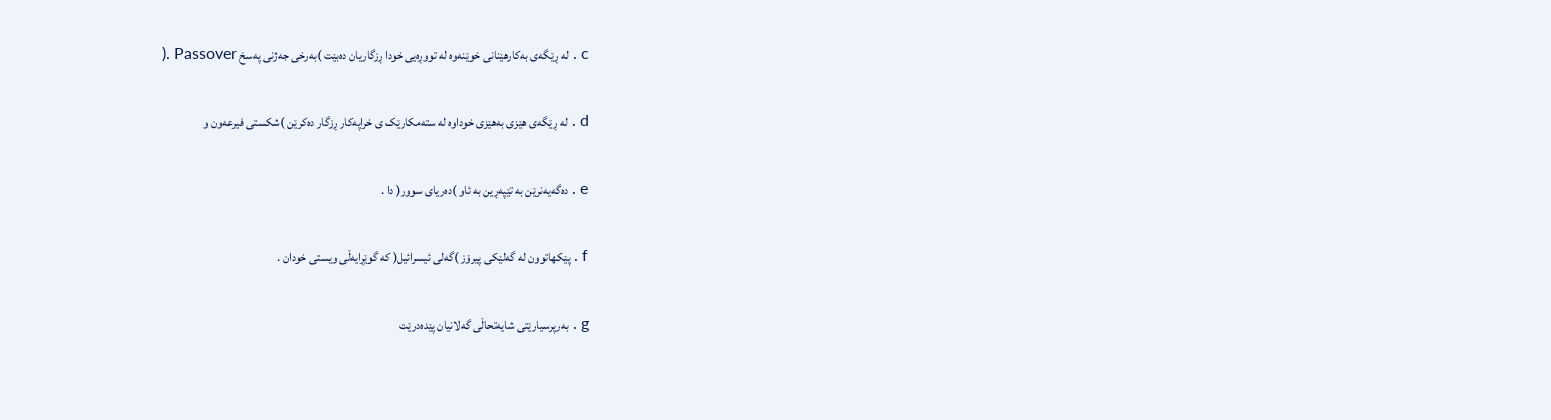c . لە ڕێگەی بەکارهێنانی خوێنەوە لە تووڕەیی خودا ڕزگاریان دەبێت )بەرخی جەژنی پەسخ Passover .(

d . لە ڕێگەی هێزی بەهێزی خوداوە لە ستەمکارێک ی خراپەکار ڕزگار دەکرێن )شکستی فیرعەون و

e . دەگەیەنرێن بە تێپەڕین بە ئاو )دەریای سوور( دا .

f . پێکهاتوون لە گەلێکی پیرۆز )گەلی ئیسرائیل( کە گوێڕایەڵی ویستی خودان .

g . بەرپرسیارێتی شایەتحاڵی گەلانیان پێدەدرێت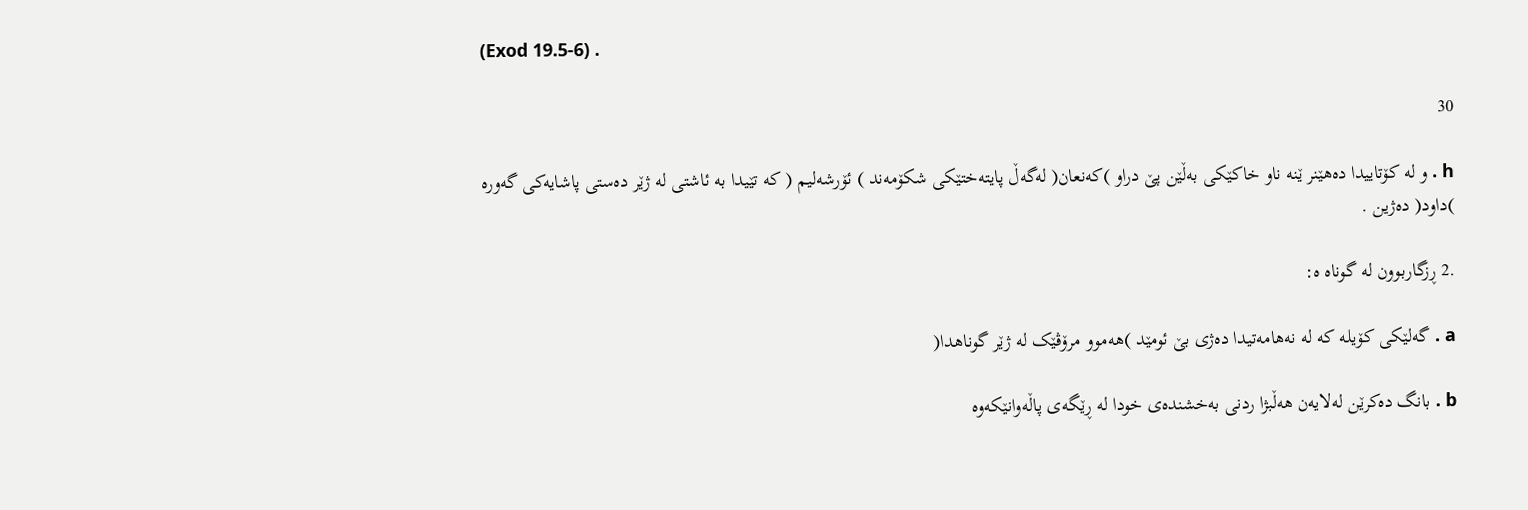(Exod 19.5-6) .

30

h . و لە کۆتاییدا دەهێنر ێنە ناو خاکێکی بەڵێن پێ دراو )کەنعان( لەگەڵ پایتەختێکی شکۆمەند ) ئۆرشەلیم ( کە تێیدا بە ئاشتی لە ژێر دەستی پاشایەکی گەورە )داود( دەژین .

.2 ڕزگاربوون لە گوناه ە:

a . گەلێکی کۆیلە کە لە نەهامەتیدا دەژی بێ ئومێد )هەموو مرۆڤێک لە ژێر گوناهدا(

b . بانگ دەکرێن لەلایەن هەڵبژا ردنی بەخشندەی خودا لە ڕێگەی پاڵەوانێکەوە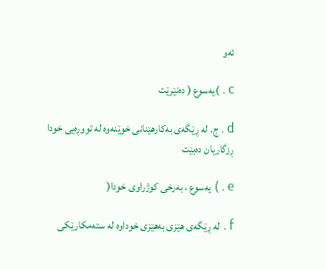ئەو

c . )یەسوع ( دەنێرێت

d . ج. لە ڕێگەی بەکارهێنانی خوێنەوە لە تووڕەیی خودا ڕزگاریان دەبێت

e . ) یەسوع ، بەرخی کوژراوی خودا(

f . لە ڕێگەی هێزی بەهێزی خوداوە لە ستەمکارێکی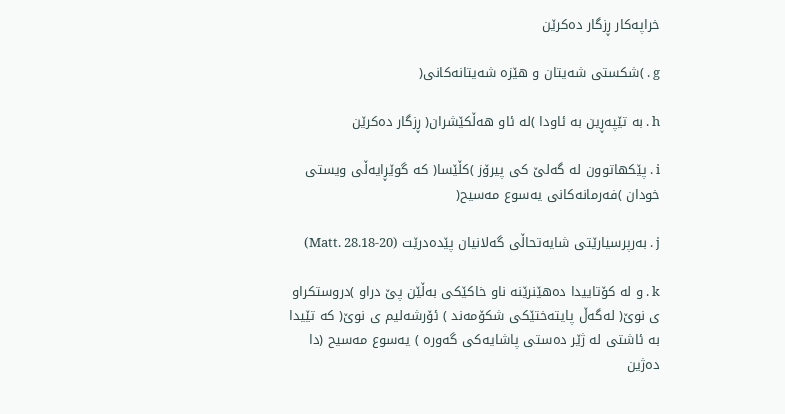خراپەکار ڕزگار دەکرێن

g . )شکستی شەیتان و هێزە شەیتانەکانی(

h . بە تێپەڕین بە ئاودا )لە ئاو هەڵکێشران( ڕزگار دەکرێن

i . پێکهاتوون لە گەلێ کی پیرۆز )کڵێسا( کە گوێڕایەڵی ویستی خودان )فەرمانەکانی یەسوع مەسیح(

j . بەرپرسیارێتی شایەتحاڵی گەلانیان پێدەدرێت (Matt. 28.18-20)

k . و لە کۆتاییدا دەهێنرێنە ناو خاکێکی بەڵێن پێ دراو )دروستکراو ی نوێ( لەگەڵ پایتەختێکی شکۆمەند ) ئۆرشەلیم ی نوێ( کە تێیدا بە ئاشتی لە ژێر دەستی پاشایەکی گەورە ) یەسوع مەسیح (دا دەژین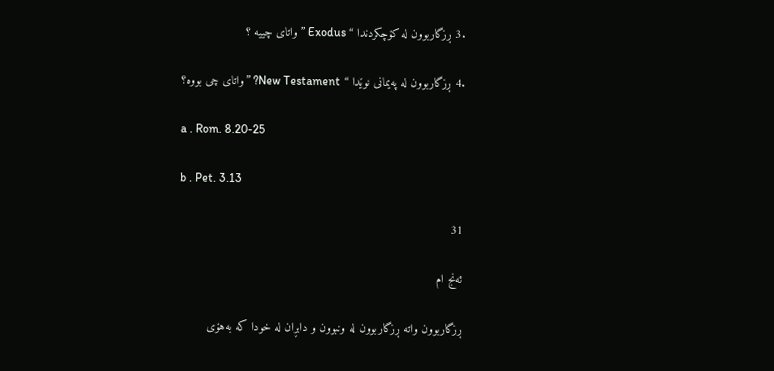.3 ڕزگاربوون لە کۆچکردندا “ Exodus ” واتای چییە ؟

.4 ڕزگاربوون لە پەیمانی نوێدا “ New Testament? ” واتای چی بووە؟

a . Rom. 8.20-25

b . Pet. 3.13

31

ئەنج ام

ڕزگاربوون واتە ڕزگاربوون لە ونبوون و دابڕان لە خودا کە بەهۆی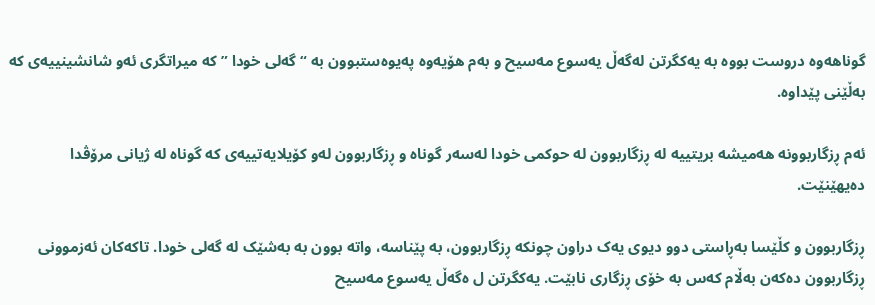گوناهەوە دروست بووە بە یەکگرتن لەگەڵ یەسوع مەسیح و بەم هۆیەوە پەیوەستبوون بە “ گەلی خودا ” کە میراتگری ئەو شانشینییەی کە بەڵێنی پێداوە.

ئەم ڕزگاربوونە هەمیشە بریتییە لە ڕزگاربوون لە حوکمی خودا لەسەر گوناه و ڕزگاربوون لەو کۆیلایەتییەی کە گوناه لە ژیانی مرۆڤدا دەیهێنێت.

ڕزگاربوون و کڵێسا بەڕاستی دوو دیوی یەک دراون چونکە ڕزگاربوون، بە پێناسە، واتە بوون بە بەشێک لە گەلی خودا. تاکەکان ئەزموونی ڕزگاربوون دەکەن بەڵام کەس بە خۆی ڕزگاری نابێت. یەکگرتن ل ەگەڵ یەسوع مەسیح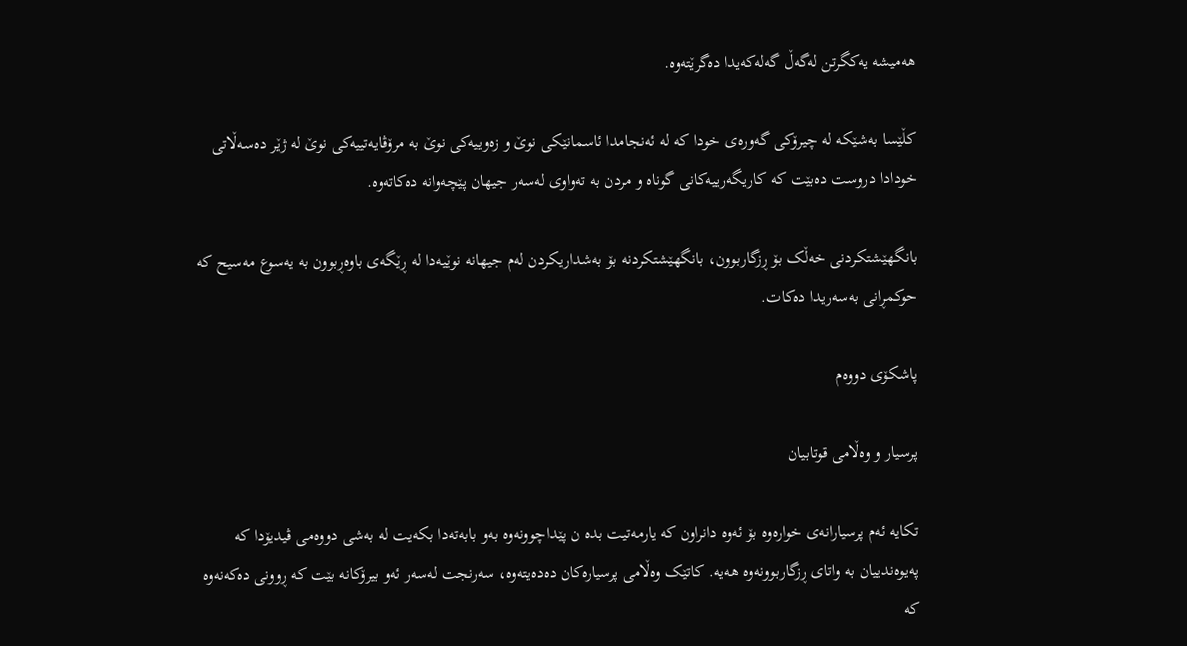هەمیشە یەکگرتن لەگەڵ گەلەکەیدا دەگرێتەوە.

کڵێسا بەشێکە لە چیرۆکی گەورەی خودا کە لە ئەنجامدا ئاسمانێکی نوێ و زەوییەکی نوێ بە مرۆڤایەتییەکی نوێ لە ژێر دەسەڵاتی خودادا دروست دەبێت کە کاریگەرییەکانی گوناه و مردن بە تەواوی لەسەر جیهان پێچەوانە دەکاتەوە.

بانگهێشتکردنی خەڵک بۆ ڕزگاربوون، بانگهێشتکردنە بۆ بەشداریکردن لەم جیهانە نوێیەدا لە ڕێگەی باوەڕبوون بە یەسوع مەسیح کە حوکمڕانی بەسەریدا دەکات.

پاشکۆی دووەم

پرسیار و وەڵامی قوتابیان

تکایە ئەم پرسیارانەی خوارەوە بۆ ئەوە دانراون کە یارمەتیت بدە ن پێداچوونەوە بەو بابەتەدا بکەیت لە بەشی دووەمی ڤیدیۆدا کە پەیوەندییان بە واتای ڕزگاربوونەوە هەیە. کاتێک وەڵامی پرسیارەکان دەدەیتەوە، سەرنجت لەسەر ئەو بیرۆکانە بێت کە ڕوونی دەکەنەوە کە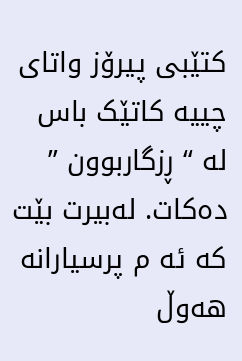کتێبی پیرۆز واتای چییە کاتێک باس لە “ ڕزگاربوون ” دەکات. لەبیرت بێت کە ئە م پرسیارانە هەوڵ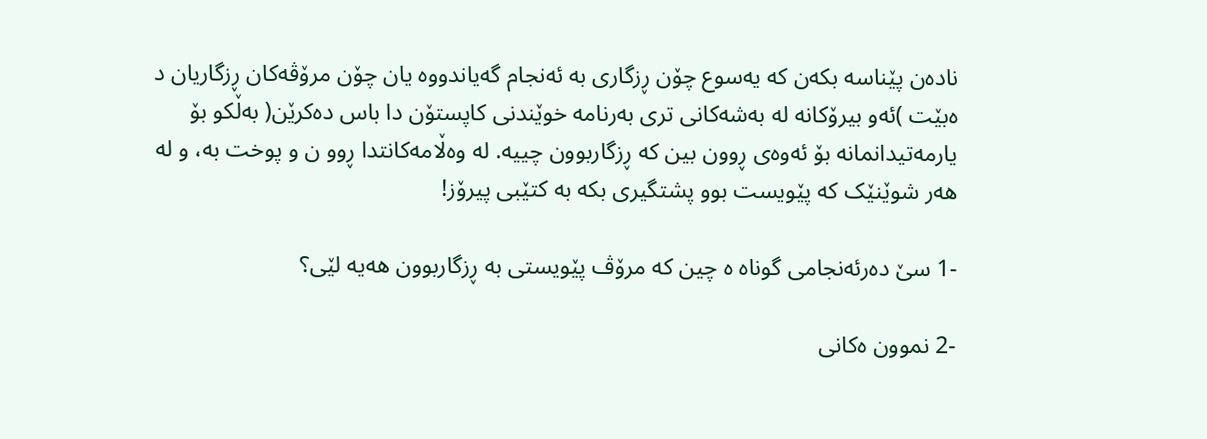نادەن پێناسە بکەن کە یەسوع چۆن ڕزگاری بە ئەنجام گەیاندووە یان چۆن مرۆڤەکان ڕزگاریان د ەبێت )ئەو بیرۆکانە لە بەشەکانی تری بەرنامە خوێندنی کاپستۆن دا باس دەکرێن( بەڵکو بۆ یارمەتیدانمانە بۆ ئەوەی ڕوون بین کە ڕزگاربوون چییە. لە وەڵامەکانتدا ڕوو ن و پوخت بە، و لە هەر شوێنێک کە پێویست بوو پشتگیری بکە بە کتێبی پیرۆز!

-1 سێ دەرئەنجامی گوناه ە چین کە مرۆڤ پێویستی بە ڕزگاربوون هەیە لێی؟

-2 نموون ەکانی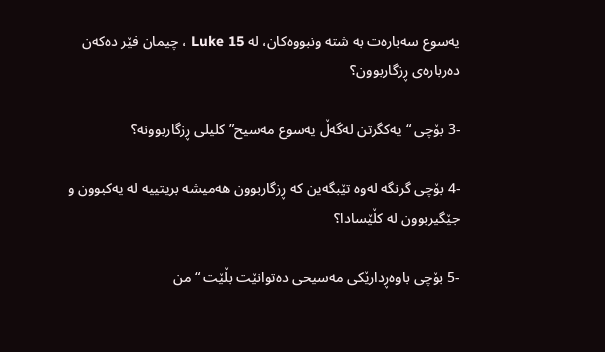یەسوع سەبارەت بە شتە ونبووەکان، لە Luke 15 ، چیمان فێر دەکەن دەربارەی ڕزگاربوون؟

-3 بۆچی “ یەکگرتن لەگەڵ یەسوع مەسیح” کلیلی ڕزگاربوونە؟

-4 بۆچی گرنگە لەوە تێبگەین کە ڕزگاربوون هەمیشە بریتییە لە یەکبوون و جێگیربوون لە کڵێسادا؟

-5 بۆچی باوەڕدارێکی مەسیحی دەتوانێت بڵێت “ من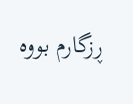ڕزگارم بووە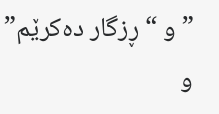” و “ ڕزگار دەکرێم” و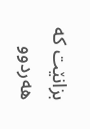بزانێت کە هەردوو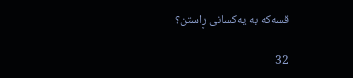قسەکە بە یەکسانی ڕاستن؟

32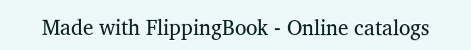Made with FlippingBook - Online catalogs